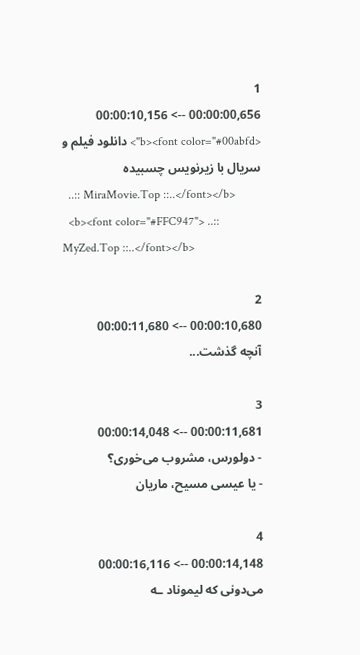1
00:00:00,656 --> 00:00:10,156
<b><font color="#00abfd"> دانلود فیلم و سریال با زیرنویس چسبیده
  ..:: MiraMovie.Top ::..</font></b>
  <b><font color="#FFC947"> ..:: MyZed.Top ::..</font></b>

2
00:00:10,680 --> 00:00:11,680
آنچه گذشت...

3
00:00:11,681 --> 00:00:14,048
- دولورس، مشروب می‌خوری؟
- یا عیسی مسیح، ماریان

4
00:00:14,148 --> 00:00:16,116
می‌دونی که لیموناد ـه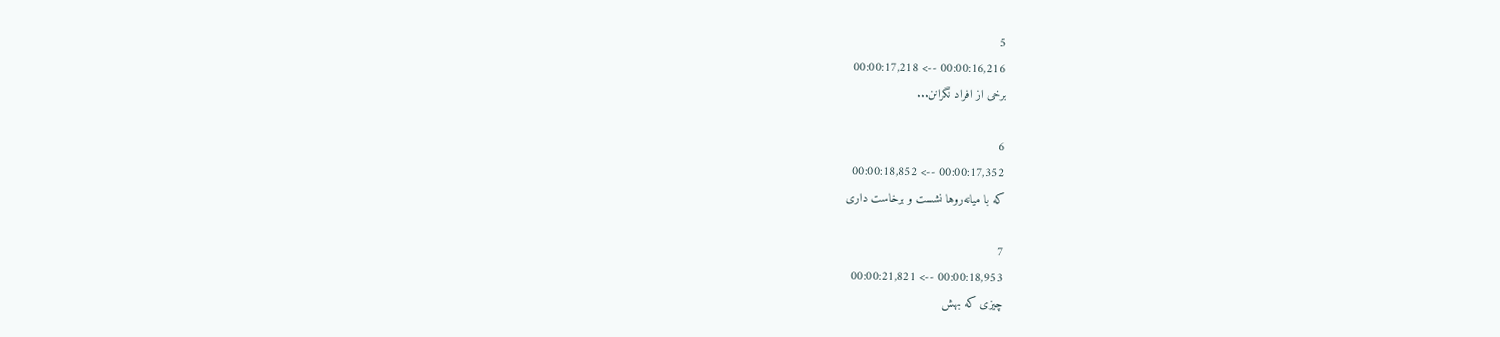5
00:00:16,216 --> 00:00:17,218
برخی از افراد نگرانن...

6
00:00:17,352 --> 00:00:18,852
که با میانه‌روها نشست و برخاست داری

7
00:00:18,953 --> 00:00:21,821
چیزی که بهش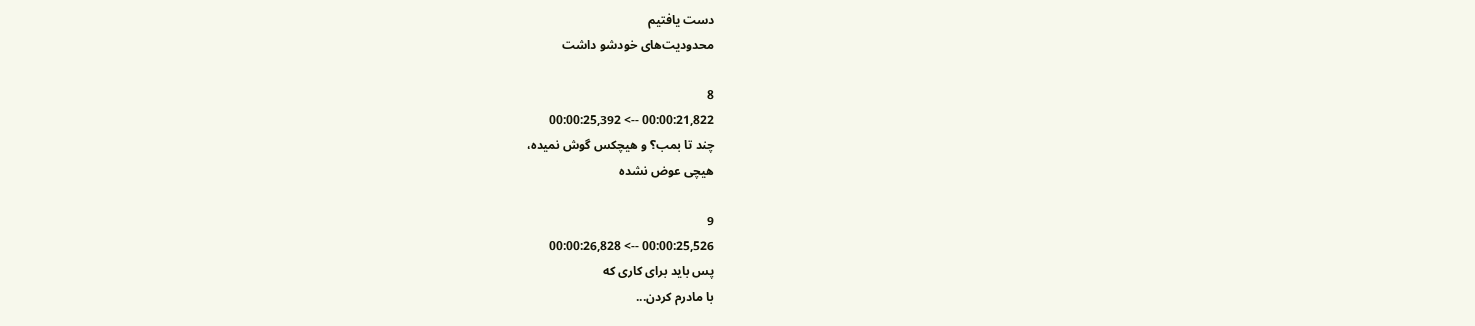دست یافتیم
محدودیت‌های خودشو داشت

8
00:00:21,822 --> 00:00:25,392
چند تا بمب؟ و هیچکس گوش نمیده،
هیچی عوض نشده

9
00:00:25,526 --> 00:00:26,828
پس باید برای کاری که
با مادرم کردن...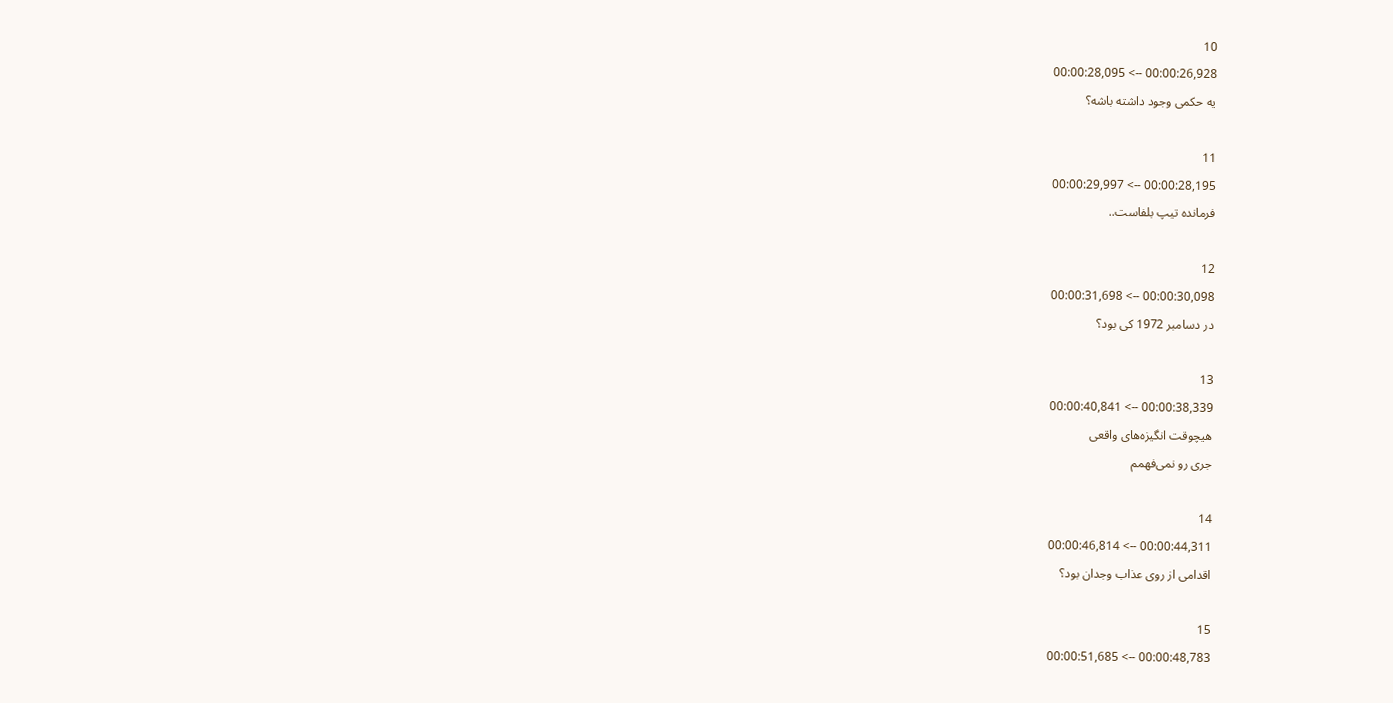10
00:00:26,928 --> 00:00:28,095
یه حکمی وجود داشته باشه؟

11
00:00:28,195 --> 00:00:29,997
فرمانده تیپ بلفاست..

12
00:00:30,098 --> 00:00:31,698
در دسامبر 1972 کی بود؟

13
00:00:38,339 --> 00:00:40,841
هیچوقت انگیزه‌های واقعی
جری رو نمی‌فهمم

14
00:00:44,311 --> 00:00:46,814
اقدامی از روی عذاب وجدان بود؟

15
00:00:48,783 --> 00:00:51,685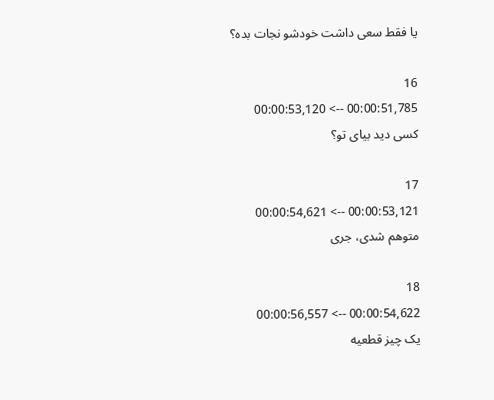یا فقط سعی داشت خودشو نجات بده؟

16
00:00:51,785 --> 00:00:53,120
کسی دید بیای تو؟

17
00:00:53,121 --> 00:00:54,621
متوهم شدی، جری

18
00:00:54,622 --> 00:00:56,557
یک چیز قطعیه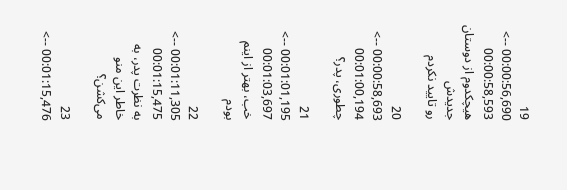19
00:00:56,690 --> 00:00:58,593
هیچکدوم از دوستان جدیدش
رو تایید نکردم

20
00:00:58,693 --> 00:01:00,194
چطوری، پدر؟

21
00:01:01,195 --> 00:01:03,697
خب، بهتر از اینم بودم

22
00:01:11,305 --> 00:01:15,475
به نظرت پدر، به خاطر این منو می‌کشن؟

23
00:01:15,476 -->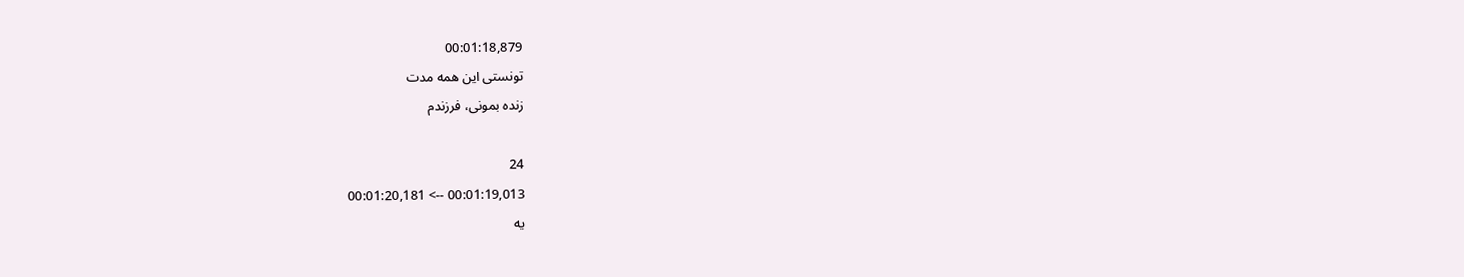00:01:18,879
تونستی این همه مدت
زنده بمونی، فرزندم

24
00:01:19,013 --> 00:01:20,181
یه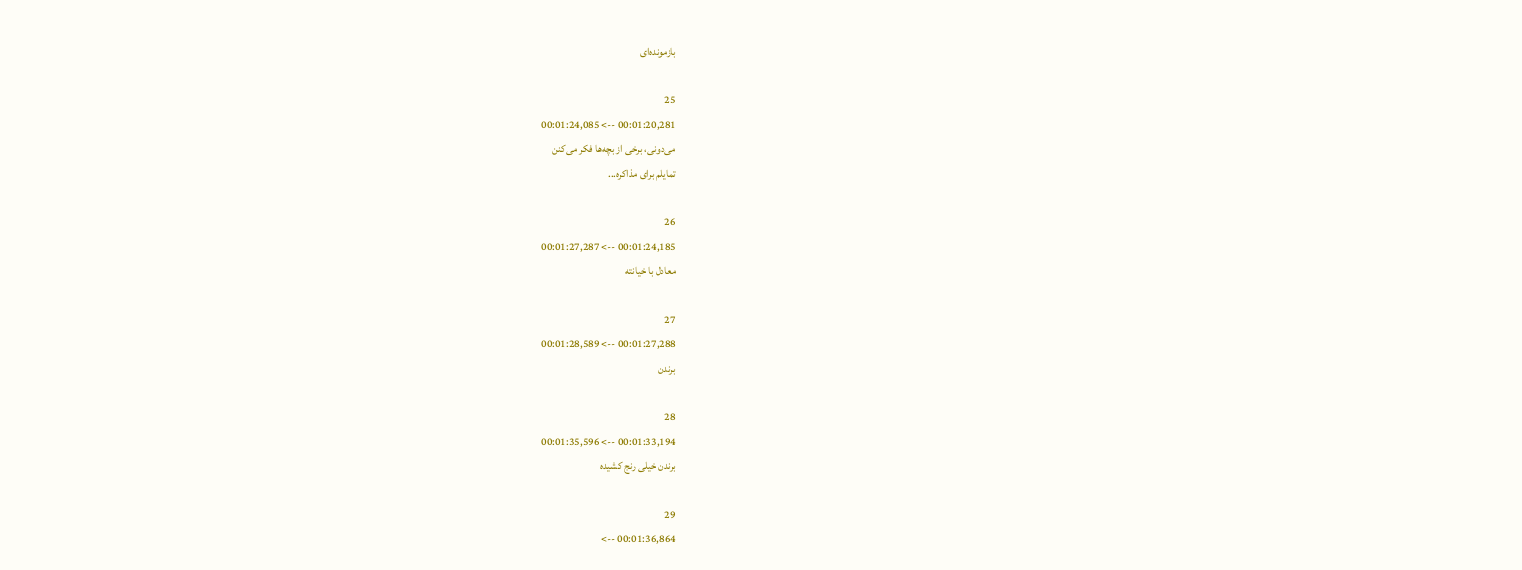بازمونده‌ای

25
00:01:20,281 --> 00:01:24,085
می‌دونی، برخی از بچه‌ها فکر می‌کنن
تمایلم برای مذاکره...

26
00:01:24,185 --> 00:01:27,287
معادل با خیانته

27
00:01:27,288 --> 00:01:28,589
برندن

28
00:01:33,194 --> 00:01:35,596
برندن خیلی رنج کشیده

29
00:01:36,864 -->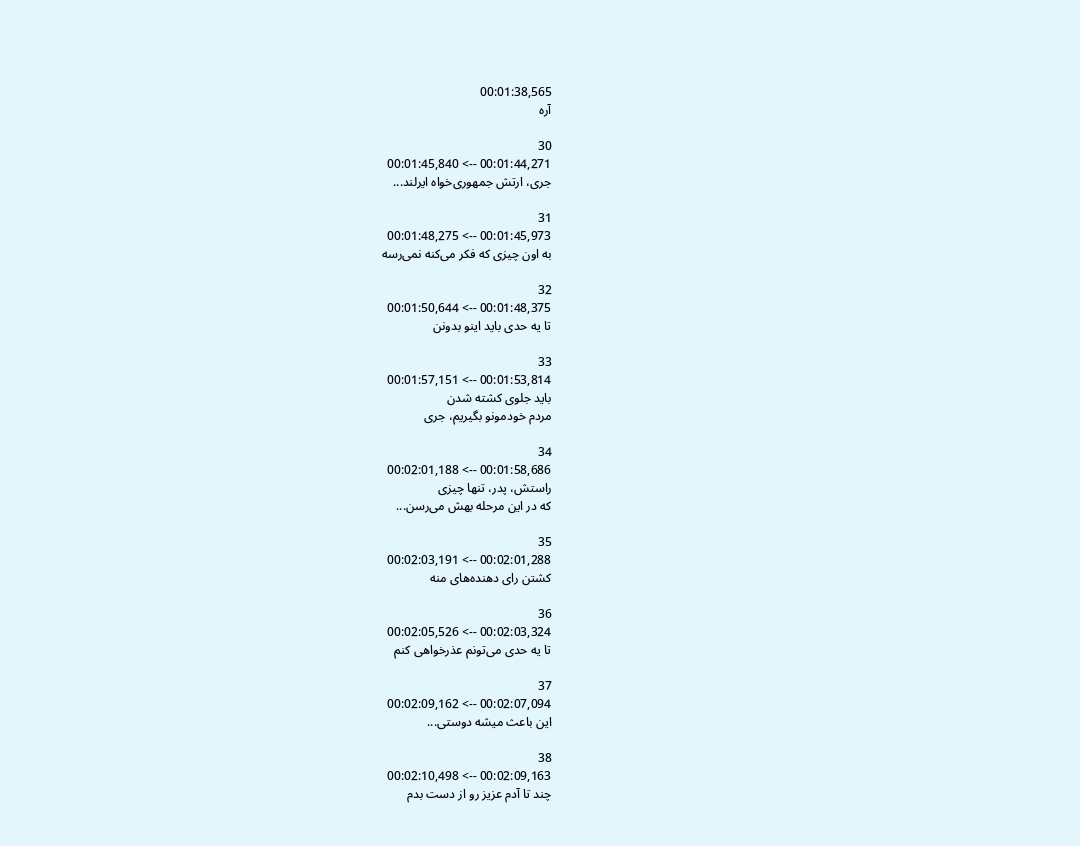00:01:38,565
آره

30
00:01:44,271 --> 00:01:45,840
جری، ارتش جمهوری‌خواه ایرلند...

31
00:01:45,973 --> 00:01:48,275
به اون چیزی که فکر می‌کنه نمی‌رسه

32
00:01:48,375 --> 00:01:50,644
تا یه حدی باید اینو بدونن

33
00:01:53,814 --> 00:01:57,151
باید جلوی کشته شدن
مردم خودمونو بگیریم، جری

34
00:01:58,686 --> 00:02:01,188
راستش، پدر، تنها چیزی
که در این مرحله بهش می‌رسن...

35
00:02:01,288 --> 00:02:03,191
کشتن رای دهنده‌های منه

36
00:02:03,324 --> 00:02:05,526
تا یه حدی می‌تونم عذرخواهی کنم

37
00:02:07,094 --> 00:02:09,162
این باعث میشه دوستی...

38
00:02:09,163 --> 00:02:10,498
چند تا آدم عزیز رو از دست بدم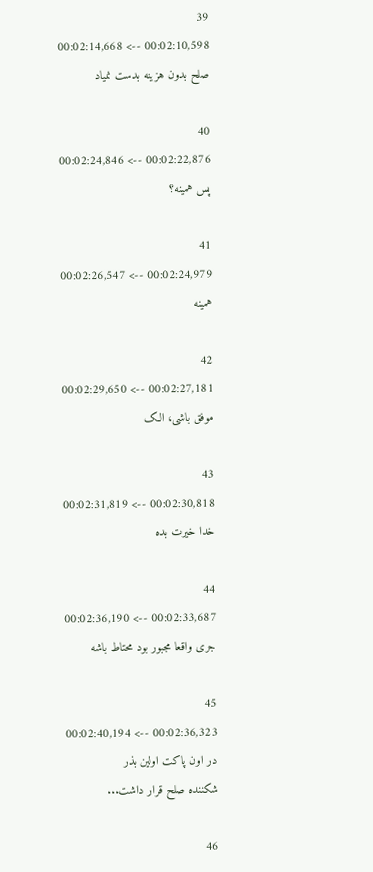39
00:02:10,598 --> 00:02:14,668
صلح بدون هزینه بدست نمیاد

40
00:02:22,876 --> 00:02:24,846
پس همینه؟

41
00:02:24,979 --> 00:02:26,547
همینه

42
00:02:27,181 --> 00:02:29,650
موفق باشی، الک

43
00:02:30,818 --> 00:02:31,819
خدا خیرت بده

44
00:02:33,687 --> 00:02:36,190
جری واقعا مجبور بود محتاط باشه

45
00:02:36,323 --> 00:02:40,194
در اون پاکت اولین بذر
شکننده صلح قرار داشت...

46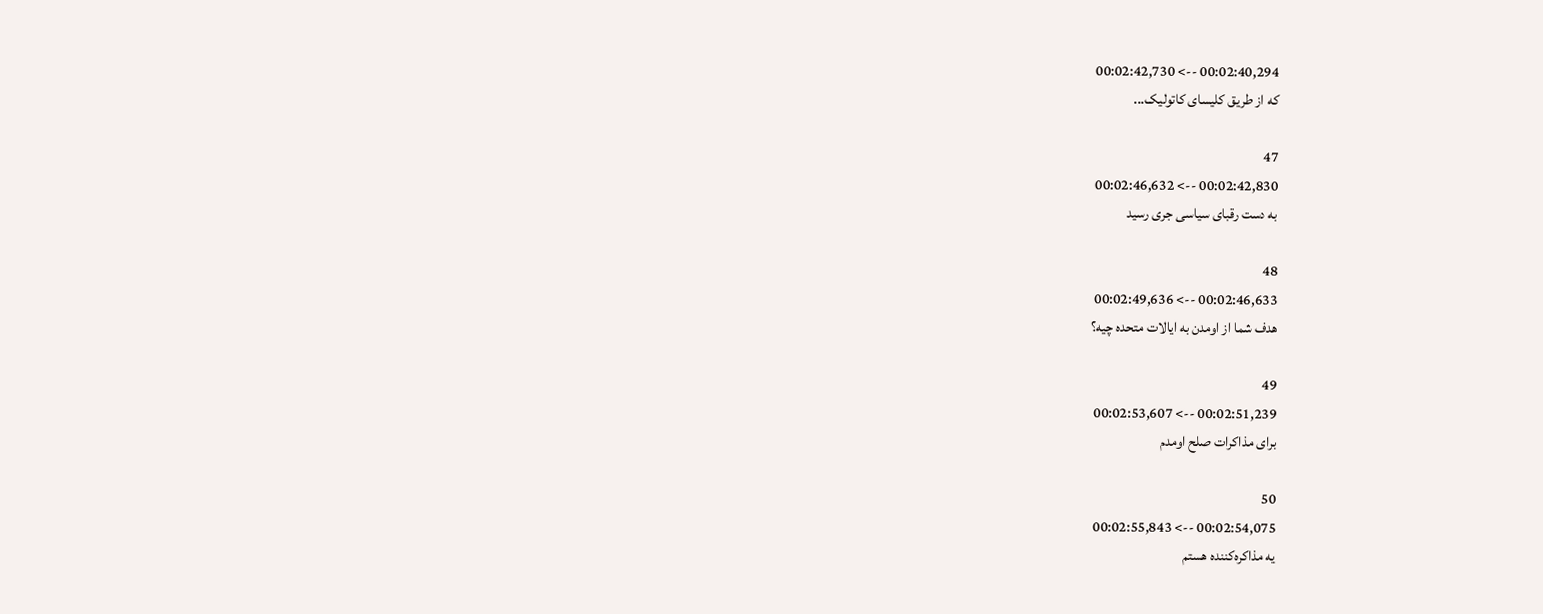00:02:40,294 --> 00:02:42,730
که از طریق کلیسای کاتولیک...

47
00:02:42,830 --> 00:02:46,632
به دست رقبای سیاسی جری رسید

48
00:02:46,633 --> 00:02:49,636
هدف شما از اومدن به ایالات متحده چیه؟

49
00:02:51,239 --> 00:02:53,607
برای مذاکرات صلح اومدم

50
00:02:54,075 --> 00:02:55,843
یه مذاکره‌کننده هستم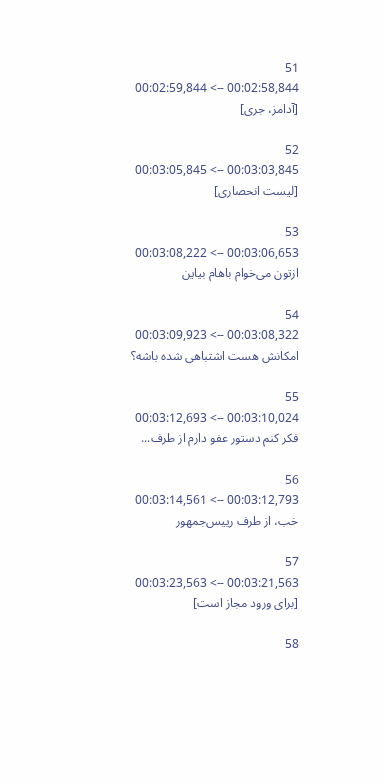51
00:02:58,844 --> 00:02:59,844
[آدامز، جری]

52
00:03:03,845 --> 00:03:05,845
[لیست انحصاری]

53
00:03:06,653 --> 00:03:08,222
ازتون می‌خوام باهام بیاین

54
00:03:08,322 --> 00:03:09,923
امکانش هست اشتباهی شده باشه؟

55
00:03:10,024 --> 00:03:12,693
فکر کنم دستور عفو دارم از طرف...

56
00:03:12,793 --> 00:03:14,561
خب، از طرف رییس‌جمهور

57
00:03:21,563 --> 00:03:23,563
[برای ورود مجاز است]

58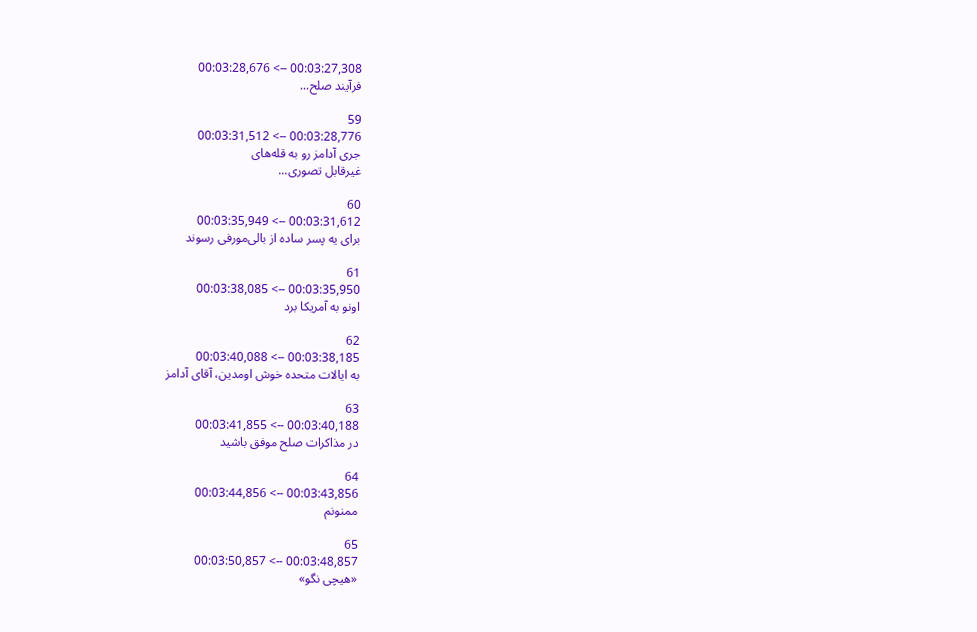00:03:27,308 --> 00:03:28,676
فرآیند صلح...

59
00:03:28,776 --> 00:03:31,512
جری آدامز رو به قله‌های
غیرقابل تصوری...

60
00:03:31,612 --> 00:03:35,949
برای یه پسر ساده از بالی‌مورفی رسوند

61
00:03:35,950 --> 00:03:38,085
اونو به آمریکا برد

62
00:03:38,185 --> 00:03:40,088
به ایالات متحده خوش اومدین، آقای آدامز

63
00:03:40,188 --> 00:03:41,855
در مذاکرات صلح موفق باشید

64
00:03:43,856 --> 00:03:44,856
ممنونم

65
00:03:48,857 --> 00:03:50,857
«هیچی نگو»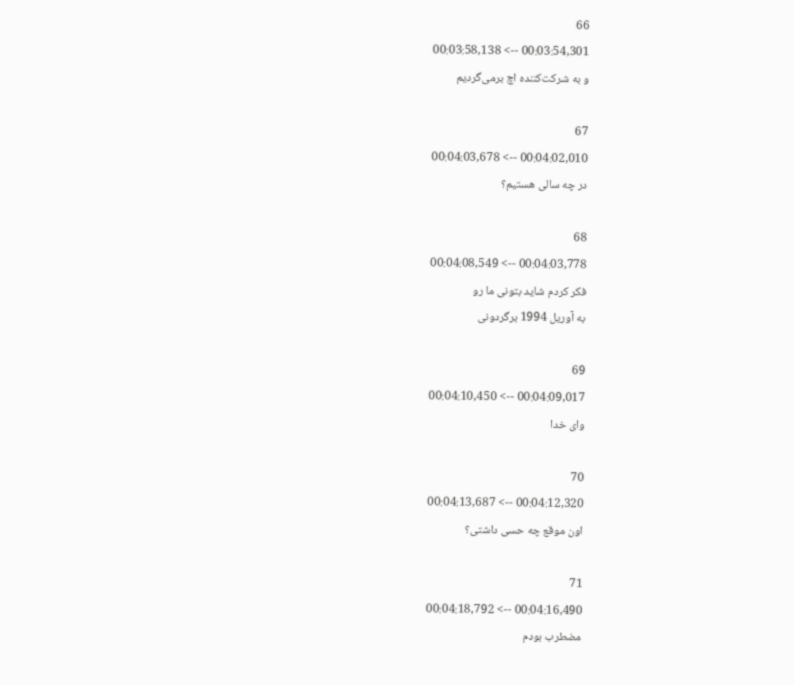66
00:03:54,301 --> 00:03:58,138
و به شرکت‌کننده اچ برمی‌گردیم

67
00:04:02,010 --> 00:04:03,678
در چه سالی هستیم؟

68
00:04:03,778 --> 00:04:08,549
فکر کردم شاید بتونی ما رو
به آوریل 1994 برگردونی

69
00:04:09,017 --> 00:04:10,450
وای خدا

70
00:04:12,320 --> 00:04:13,687
اون موقع چه حسی داشتی؟

71
00:04:16,490 --> 00:04:18,792
مضطرب بودم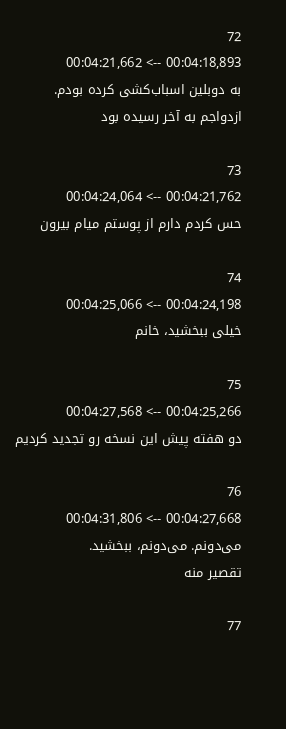72
00:04:18,893 --> 00:04:21,662
به دوبلین اسباب‌کشی کرده بودم.
ازدواجم به آخر رسیده بود

73
00:04:21,762 --> 00:04:24,064
حس کردم دارم از پوستم میام بیرون

74
00:04:24,198 --> 00:04:25,066
خیلی ببخشید، خانم

75
00:04:25,266 --> 00:04:27,568
دو هفته پیش این نسخه رو تجدید کردیم

76
00:04:27,668 --> 00:04:31,806
می‌دونم. می‌دونم، ببخشید.
تقصیر منه

77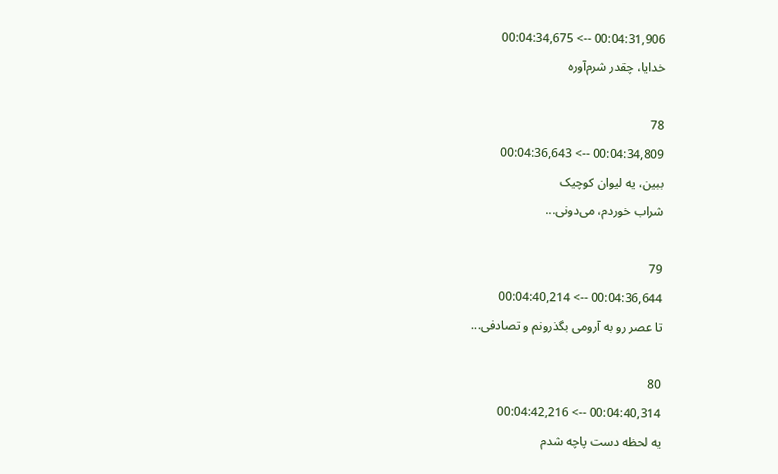00:04:31,906 --> 00:04:34,675
خدایا، چقدر شرم‌آوره

78
00:04:34,809 --> 00:04:36,643
ببین، یه لیوان کوچیک
شراب خوردم، می‌دونی...

79
00:04:36,644 --> 00:04:40,214
تا عصر رو به آرومی بگذرونم و تصادفی...

80
00:04:40,314 --> 00:04:42,216
یه لحظه دست پاچه شدم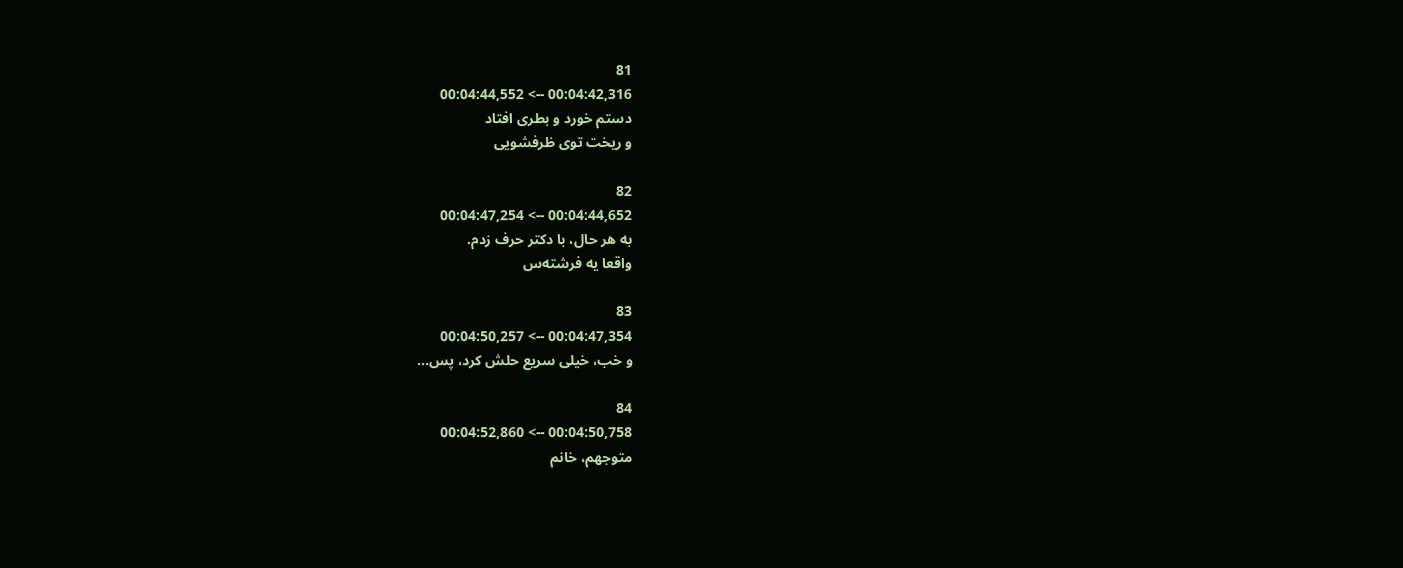81
00:04:42,316 --> 00:04:44,552
دستم خورد و بطری افتاد
و ریخت توی ظرفشویی

82
00:04:44,652 --> 00:04:47,254
به هر حال، با دکتر حرف زدم.
واقعا یه فرشته‌س

83
00:04:47,354 --> 00:04:50,257
و خب، خیلی سریع حلش کرد، پس...

84
00:04:50,758 --> 00:04:52,860
متوجهم، خانم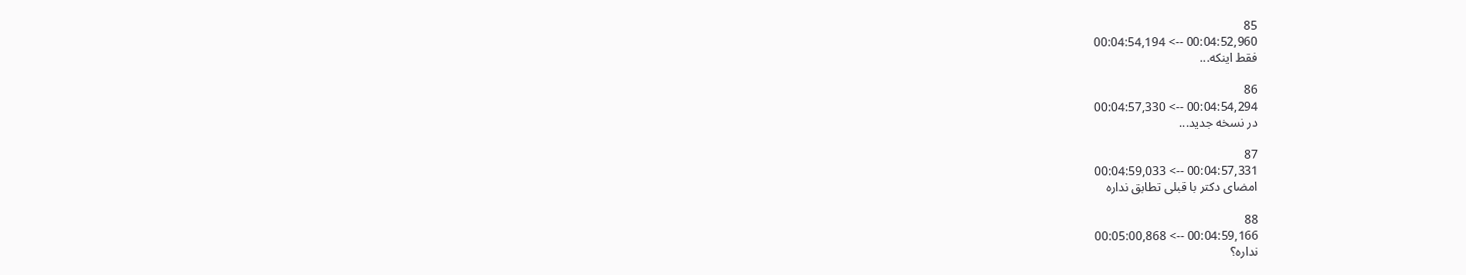85
00:04:52,960 --> 00:04:54,194
فقط اینکه...

86
00:04:54,294 --> 00:04:57,330
در نسخه جدید...

87
00:04:57,331 --> 00:04:59,033
امضای دکتر با قبلی تطابق نداره

88
00:04:59,166 --> 00:05:00,868
نداره؟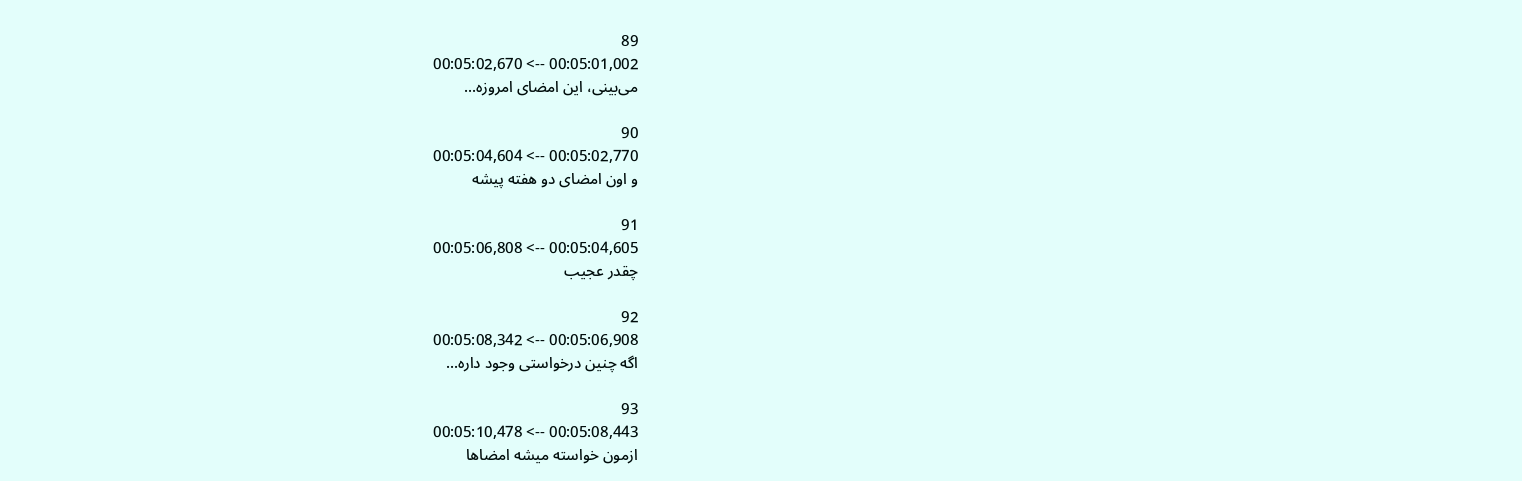89
00:05:01,002 --> 00:05:02,670
می‌بینی، این امضای امروزه...

90
00:05:02,770 --> 00:05:04,604
و اون امضای دو هفته پیشه

91
00:05:04,605 --> 00:05:06,808
چقدر عجیب

92
00:05:06,908 --> 00:05:08,342
اگه چنین درخواستی وجود داره...

93
00:05:08,443 --> 00:05:10,478
ازمون خواسته میشه امضاها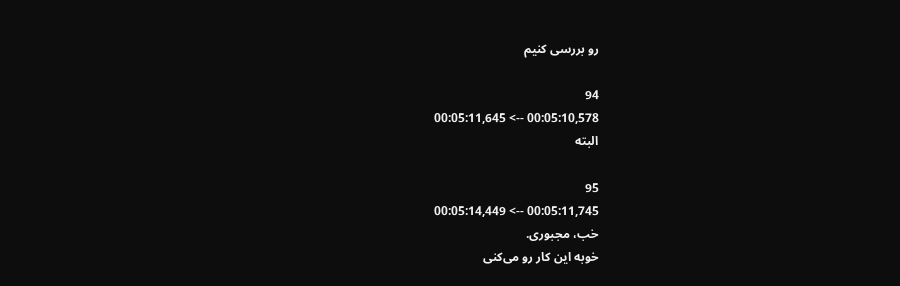رو بررسی کنیم

94
00:05:10,578 --> 00:05:11,645
البته

95
00:05:11,745 --> 00:05:14,449
خب، مجبوری.
خوبه این کار رو می‌کنی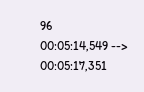96
00:05:14,549 --> 00:05:17,351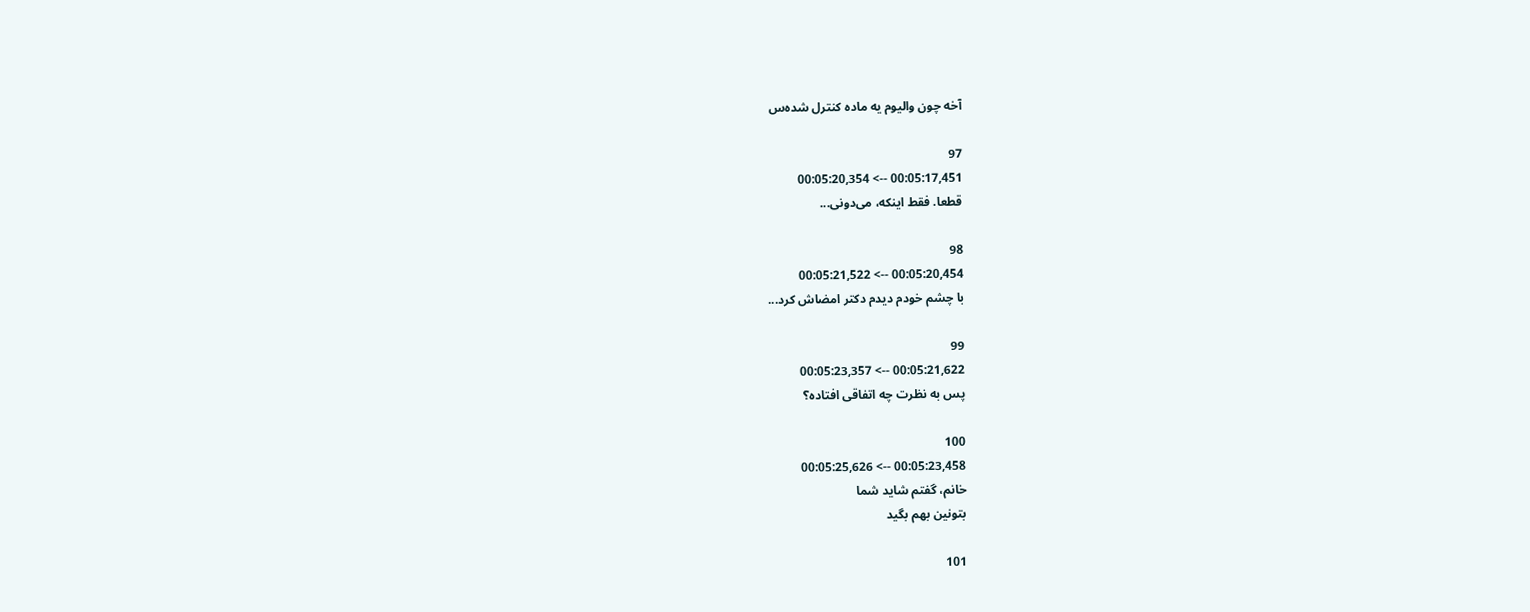آخه چون والیوم یه ماده کنترل شده‌س

97
00:05:17,451 --> 00:05:20,354
قطعا. فقط اینکه، می‌دونی...

98
00:05:20,454 --> 00:05:21,522
با چشم خودم دیدم دکتر امضاش کرد...

99
00:05:21,622 --> 00:05:23,357
پس به نظرت چه اتفاقی افتاده؟

100
00:05:23,458 --> 00:05:25,626
خانم، گفتم شاید شما
بتونین بهم بگید

101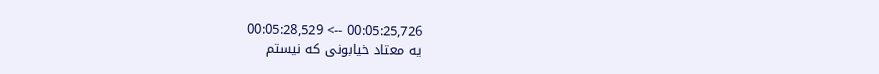00:05:25,726 --> 00:05:28,529
یه معتاد خیابونی که نیستم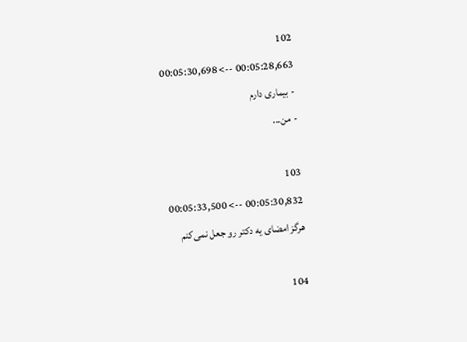102
00:05:28,663 --> 00:05:30,698
- بیماری دارم
- من...

103
00:05:30,832 --> 00:05:33,500
هرگز امضای یه دکتر رو جعل نمی‌کنم

104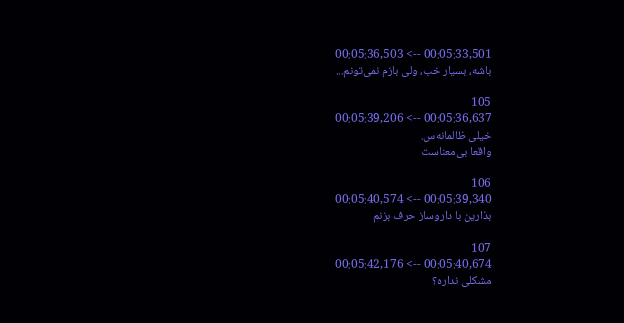00:05:33,501 --> 00:05:36,503
باشه، بسیار خب، ولی بازم نمی‌تونم...

105
00:05:36,637 --> 00:05:39,206
خیلی ظالمانه‌س.
واقعا بی‌معناست

106
00:05:39,340 --> 00:05:40,574
بذارین با داروساز حرف بزنم

107
00:05:40,674 --> 00:05:42,176
مشکلی نداره؟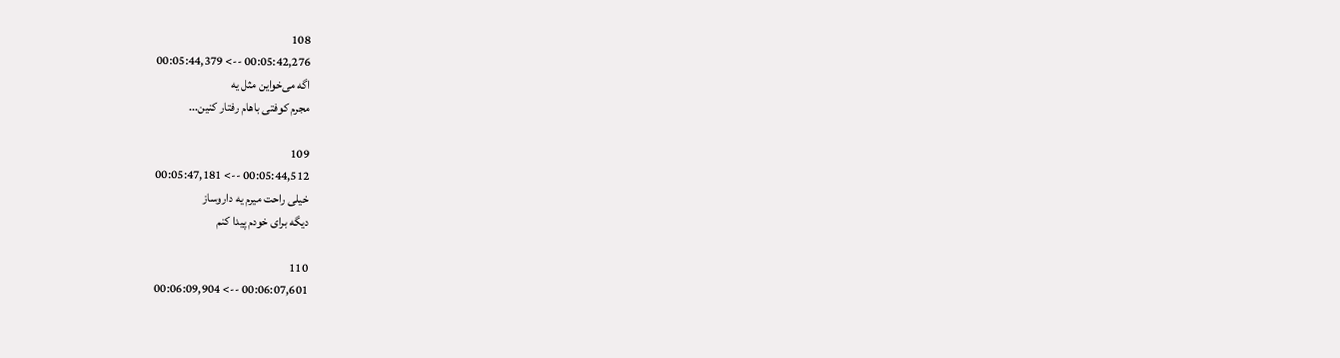108
00:05:42,276 --> 00:05:44,379
اگه می‌خواین مثل یه
مجرم کوفتی باهام رفتار کنین...

109
00:05:44,512 --> 00:05:47,181
خیلی راحت میرم یه داروساز
دیگه برای خودم پیدا کنم

110
00:06:07,601 --> 00:06:09,904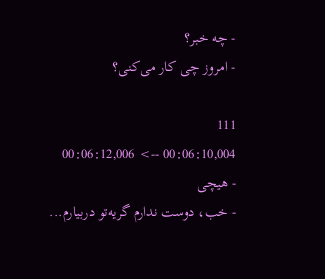- چه خبر؟
- امروز چی کار می‌کنی؟

111
00:06:10,004 --> 00:06:12,006
- هیچی
- خب، دوست ندارم گریه‌تو دربیارم...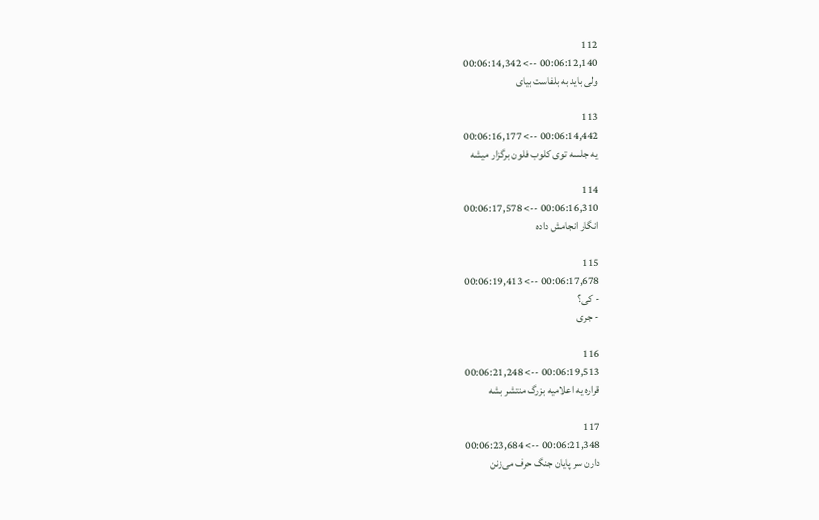112
00:06:12,140 --> 00:06:14,342
ولی باید به بلفاست بیای

113
00:06:14,442 --> 00:06:16,177
یه جلسه توی کلوب فلون برگزار میشه

114
00:06:16,310 --> 00:06:17,578
انگار انجامش داده

115
00:06:17,678 --> 00:06:19,413
- کی؟
- جری

116
00:06:19,513 --> 00:06:21,248
قراره یه اعلامیه بزرگ منتشر بشه

117
00:06:21,348 --> 00:06:23,684
دارن سر پایان جنگ حرف می‌زنن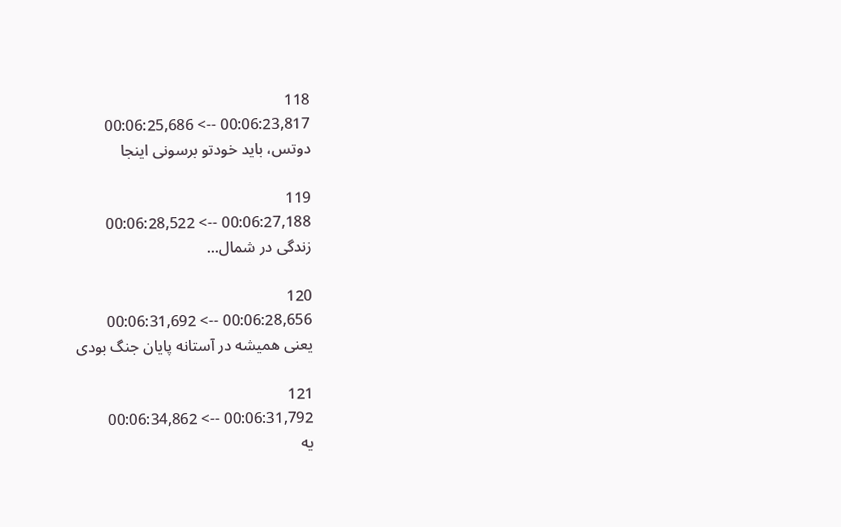118
00:06:23,817 --> 00:06:25,686
دوتس، باید خودتو برسونی اینجا

119
00:06:27,188 --> 00:06:28,522
زندگی در شمال...

120
00:06:28,656 --> 00:06:31,692
یعنی همیشه در آستانه پایان جنگ بودی

121
00:06:31,792 --> 00:06:34,862
یه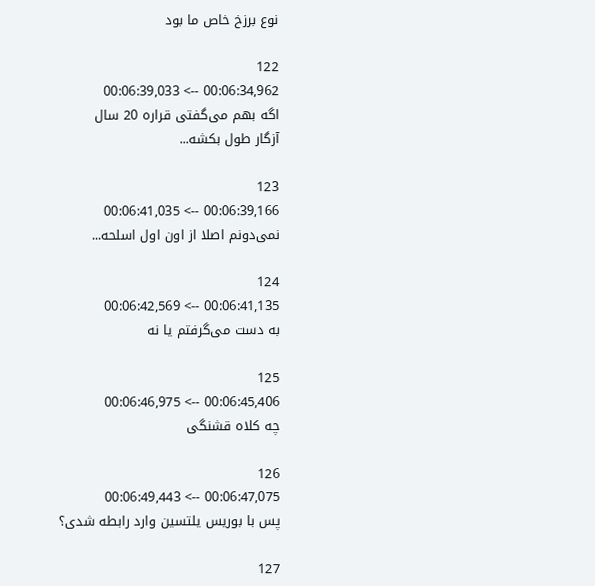نوع برزخ خاص ما بود

122
00:06:34,962 --> 00:06:39,033
اگه بهم می‌گفتی قراره 20 سال
آزگار طول بکشه...

123
00:06:39,166 --> 00:06:41,035
نمی‌دونم اصلا از اون اول اسلحه...

124
00:06:41,135 --> 00:06:42,569
به دست می‌گرفتم یا نه

125
00:06:45,406 --> 00:06:46,975
چه کلاه قشنگی

126
00:06:47,075 --> 00:06:49,443
پس با بوریس یلتسین وارد رابطه شدی؟

127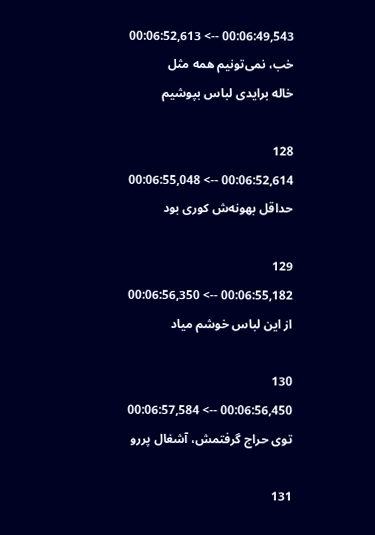00:06:49,543 --> 00:06:52,613
خب، نمی‌تونیم همه مثل
خاله برایدی لباس بپوشیم

128
00:06:52,614 --> 00:06:55,048
حداقل بهونه‌ش کوری بود

129
00:06:55,182 --> 00:06:56,350
از این لباس خوشم میاد

130
00:06:56,450 --> 00:06:57,584
توی حراج گرفتمش، آشغال پررو

131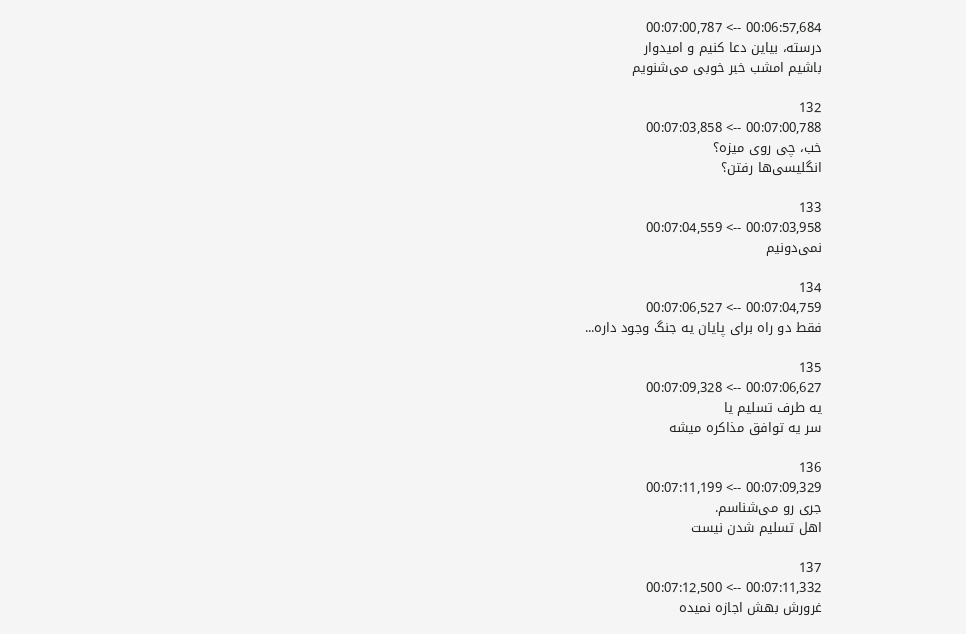00:06:57,684 --> 00:07:00,787
درسته، بیاین دعا کنیم و امیدوار
باشیم امشب خبر خوبی می‌شنویم

132
00:07:00,788 --> 00:07:03,858
خب، چی روی میزه؟
انگلیسی‌ها رفتن؟

133
00:07:03,958 --> 00:07:04,559
نمی‌دونیم

134
00:07:04,759 --> 00:07:06,527
فقط دو راه برای پایان یه جنگ وجود داره...

135
00:07:06,627 --> 00:07:09,328
یه طرف تسلیم یا
سر یه توافق مذاکره میشه

136
00:07:09,329 --> 00:07:11,199
جری رو می‌شناسم.
اهل تسلیم شدن نیست

137
00:07:11,332 --> 00:07:12,500
غرورش بهش اجازه نمیده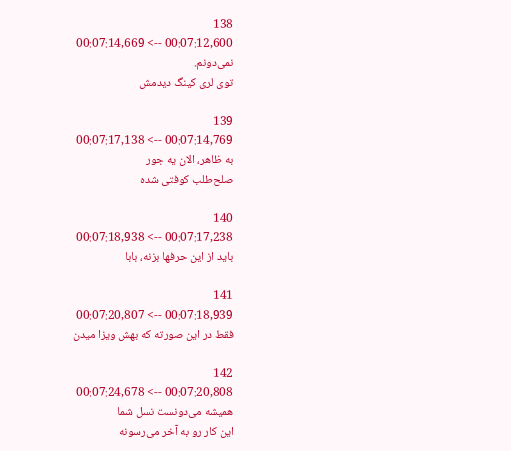138
00:07:12,600 --> 00:07:14,669
نمی‌دونم.
توی لری کینگ دیدمش

139
00:07:14,769 --> 00:07:17,138
به ظاهر، الان یه جور
صلح‌طلب کوفتی شده

140
00:07:17,238 --> 00:07:18,938
باید از این حرفها بزنه، بابا

141
00:07:18,939 --> 00:07:20,807
فقط در این صورته که بهش ویزا میدن

142
00:07:20,808 --> 00:07:24,678
همیشه می‌دونست نسل شما
این کار رو به آخر می‌‌رسونه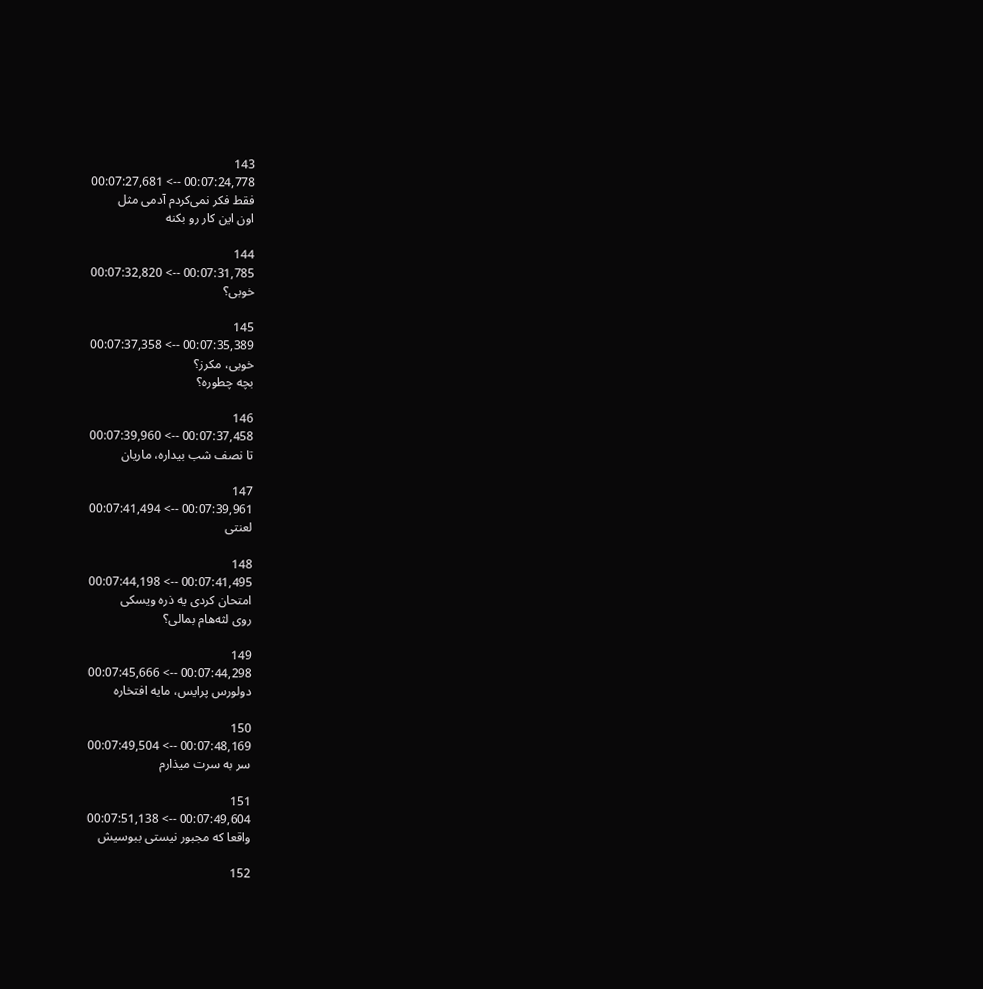143
00:07:24,778 --> 00:07:27,681
فقط فکر نمی‌کردم آدمی مثل
اون این کار رو بکنه

144
00:07:31,785 --> 00:07:32,820
خوبی؟

145
00:07:35,389 --> 00:07:37,358
خوبی، مکرز؟
بچه چطوره؟

146
00:07:37,458 --> 00:07:39,960
تا نصف شب بیداره، ماریان

147
00:07:39,961 --> 00:07:41,494
لعنتی

148
00:07:41,495 --> 00:07:44,198
امتحان کردی یه ذره ویسکی
روی لثه‌هام بمالی؟

149
00:07:44,298 --> 00:07:45,666
دولورس پرایس، مایه افتخاره

150
00:07:48,169 --> 00:07:49,504
سر به سرت میذارم

151
00:07:49,604 --> 00:07:51,138
واقعا که مجبور نیستی ببوسیش

152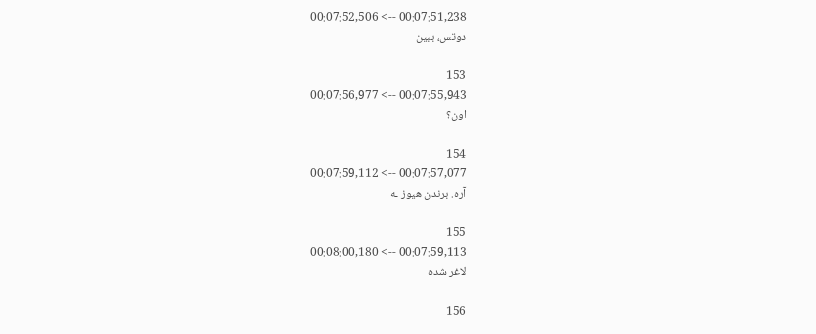00:07:51,238 --> 00:07:52,506
دوتس، ببین

153
00:07:55,943 --> 00:07:56,977
اون؟

154
00:07:57,077 --> 00:07:59,112
آره. برندن هیوز ـه

155
00:07:59,113 --> 00:08:00,180
لاغر شده

156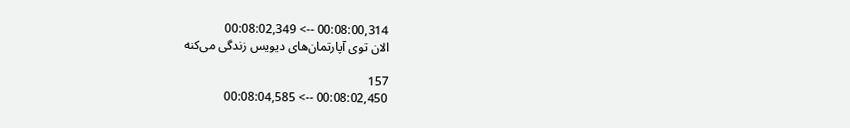00:08:00,314 --> 00:08:02,349
الان توی آپارتمان‌های دیویس زندگی می‌کنه

157
00:08:02,450 --> 00:08:04,585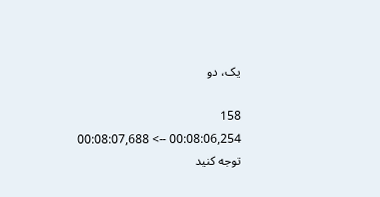یک، دو

158
00:08:06,254 --> 00:08:07,688
توجه کنید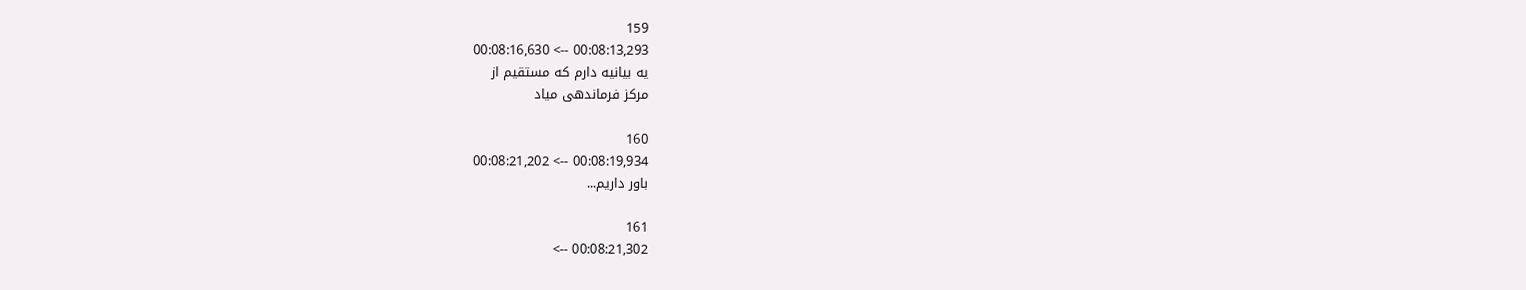159
00:08:13,293 --> 00:08:16,630
یه بیانیه دارم که مستقیم از
مرکز فرماندهی میاد

160
00:08:19,934 --> 00:08:21,202
باور داریم...

161
00:08:21,302 -->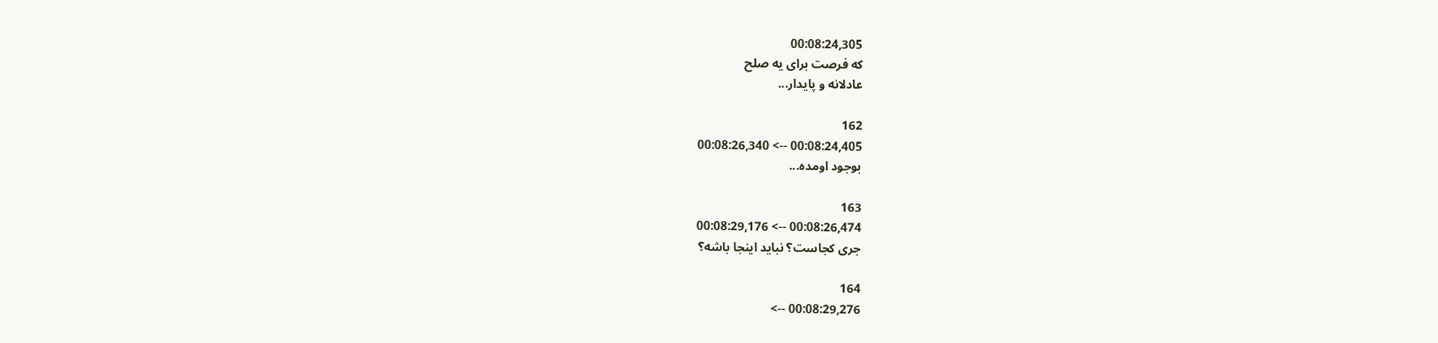00:08:24,305
که فرصت برای یه صلح
عادلانه و پایدار...

162
00:08:24,405 --> 00:08:26,340
بوجود اومده...

163
00:08:26,474 --> 00:08:29,176
جری کجاست؟ نباید اینجا باشه؟

164
00:08:29,276 -->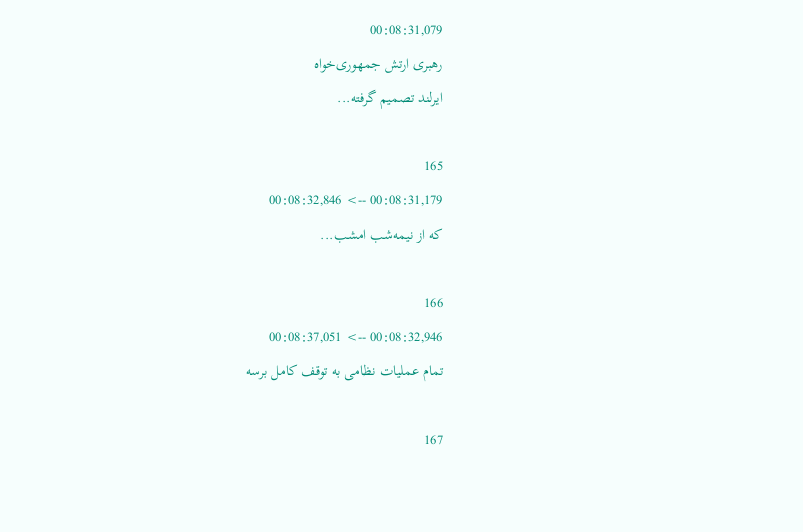00:08:31,079
رهبری ارتش جمهوری‌خواه
ایرلند تصمیم گرفته...

165
00:08:31,179 --> 00:08:32,846
که از نیمه‌شب امشب...

166
00:08:32,946 --> 00:08:37,051
تمام عملیات نظامی به توقف کامل برسه

167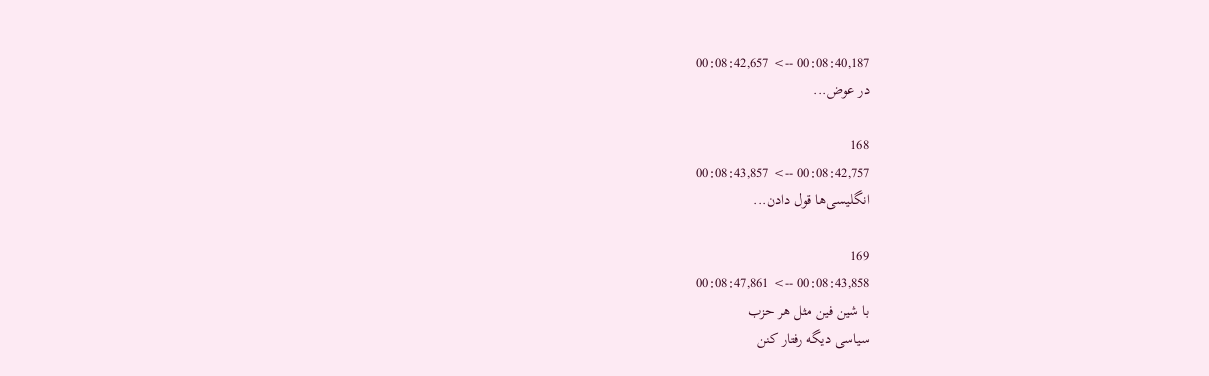00:08:40,187 --> 00:08:42,657
در عوض...

168
00:08:42,757 --> 00:08:43,857
انگلیسی‌ها قول دادن...

169
00:08:43,858 --> 00:08:47,861
با شین فین مثل هر حزب
سیاسی دیگه رفتار کنن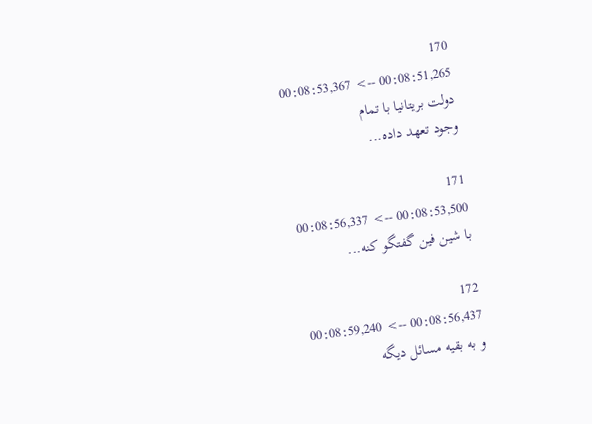170
00:08:51,265 --> 00:08:53,367
دولت بریتانیا با تمام
وجود تعهد داده...

171
00:08:53,500 --> 00:08:56,337
با شین فین گفتگو کنه...

172
00:08:56,437 --> 00:08:59,240
و به بقیه مسائل دیگه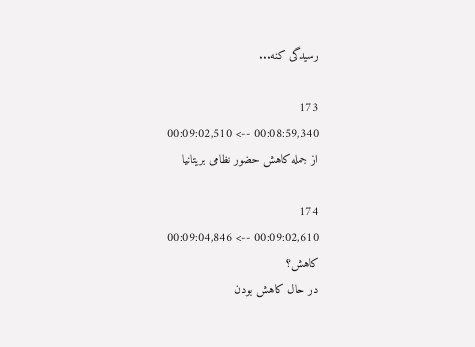رسیدگی کنه...

173
00:08:59,340 --> 00:09:02,510
از جمله کاهش حضور نظامی بریتانیا

174
00:09:02,610 --> 00:09:04,846
کاهش؟
در حال کاهش بودن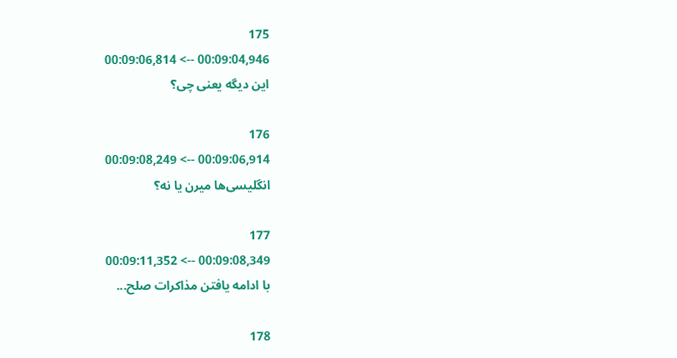175
00:09:04,946 --> 00:09:06,814
این دیگه یعنی چی؟

176
00:09:06,914 --> 00:09:08,249
انگلیسی‌ها میرن یا نه؟

177
00:09:08,349 --> 00:09:11,352
با ادامه یافتن مذاکرات صلح...

178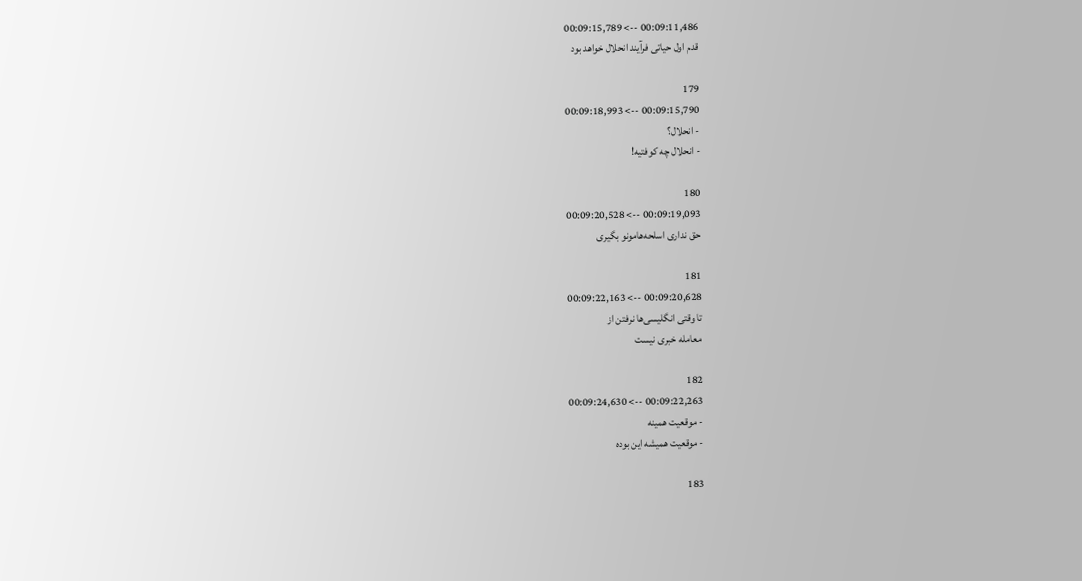00:09:11,486 --> 00:09:15,789
قدم اول حیاتی فرآیند انحلال خواهد بود

179
00:09:15,790 --> 00:09:18,993
- انحلال؟
- انحلال چه کوفتیه!

180
00:09:19,093 --> 00:09:20,528
حق نداری اسلحه‌هامونو بگیری

181
00:09:20,628 --> 00:09:22,163
تا وقتی انگلیسی‌ها نرفتن از
معامله خبری نیست

182
00:09:22,263 --> 00:09:24,630
- موقعیت همینه
- موقعیت همیشه این بوده

183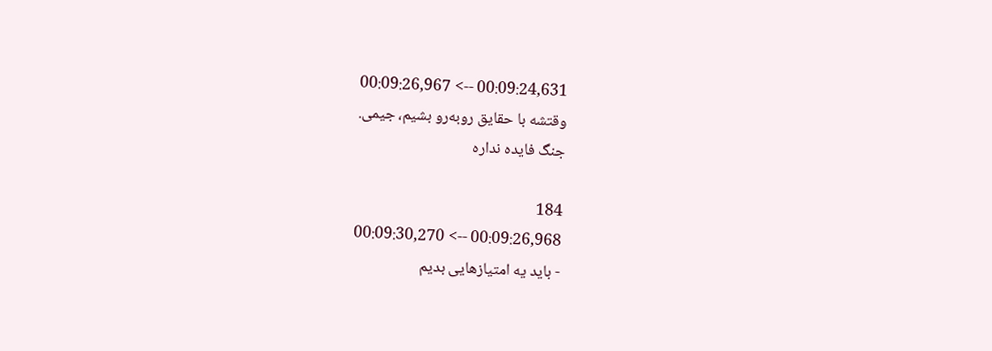00:09:24,631 --> 00:09:26,967
وقتشه با حقایق روبه‌رو بشیم، جیمی.
جنگ فایده نداره

184
00:09:26,968 --> 00:09:30,270
- باید یه امتیازهایی بدیم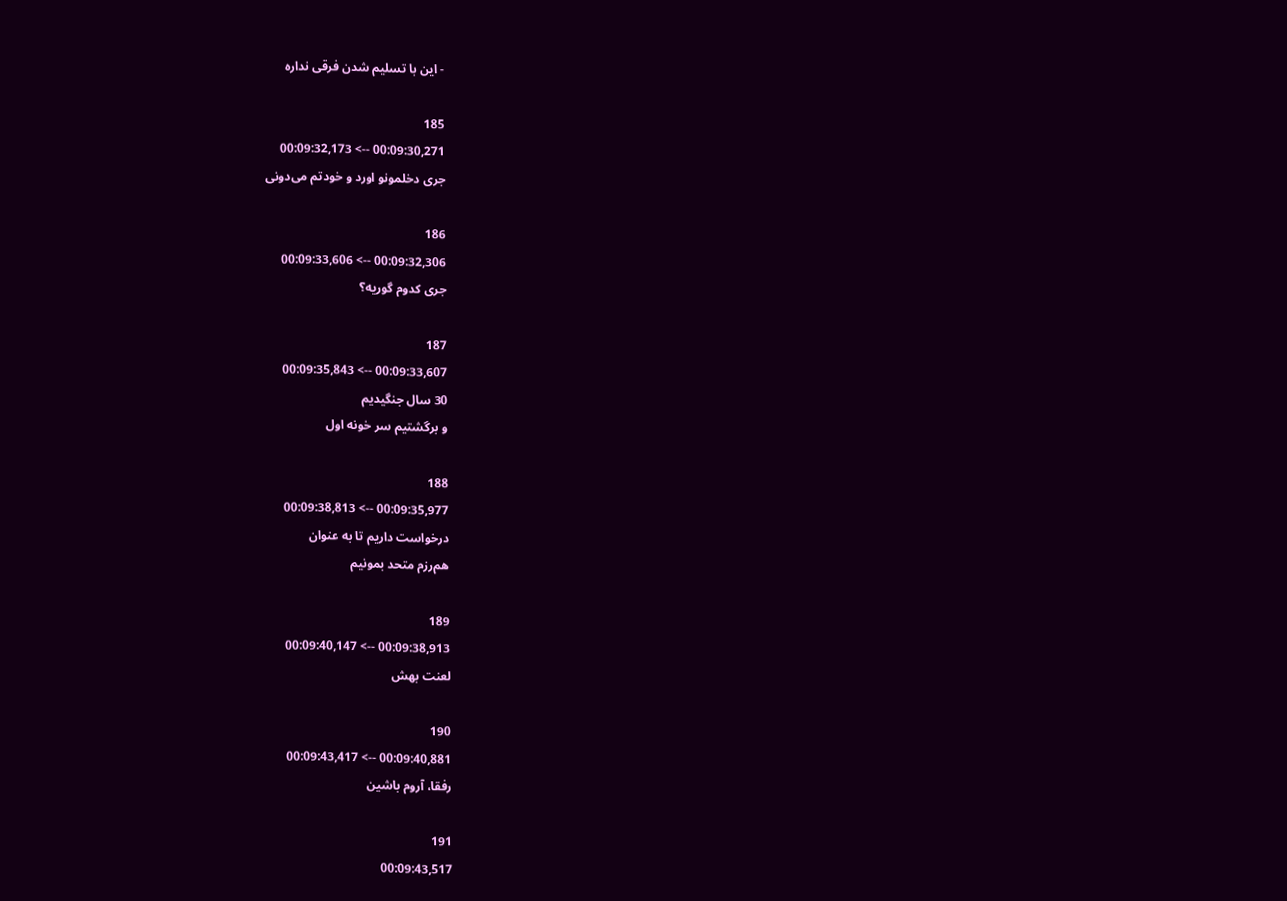- این با تسلیم شدن فرقی نداره

185
00:09:30,271 --> 00:09:32,173
جری دخلمونو اورد و خودتم می‌دونی

186
00:09:32,306 --> 00:09:33,606
جری کدوم گوریه؟

187
00:09:33,607 --> 00:09:35,843
30 سال جنگیدیم
و برگشتیم سر خونه اول

188
00:09:35,977 --> 00:09:38,813
درخواست داریم تا به عنوان
هم‌رزم متحد بمونیم

189
00:09:38,913 --> 00:09:40,147
لعنت بهش

190
00:09:40,881 --> 00:09:43,417
رفقا، آروم باشین

191
00:09:43,517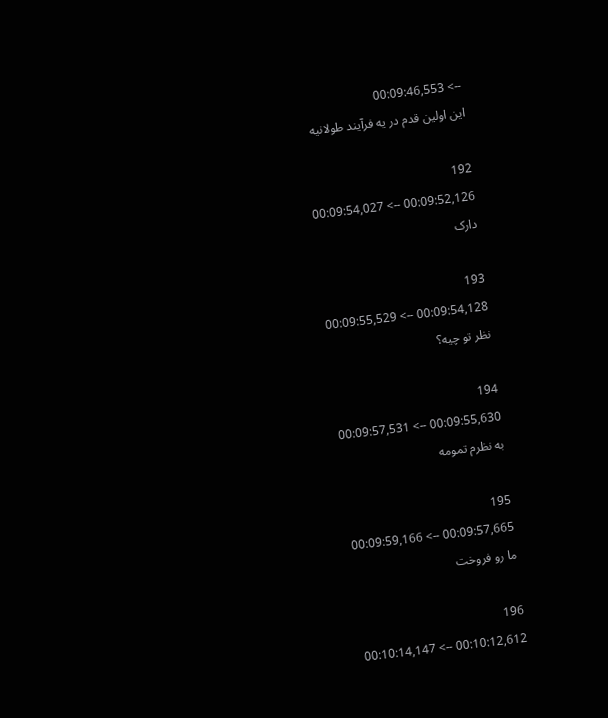--> 00:09:46,553
این اولین قدم در یه فرآیند طولانیه

192
00:09:52,126 --> 00:09:54,027
دارک

193
00:09:54,128 --> 00:09:55,529
نظر تو چیه؟

194
00:09:55,630 --> 00:09:57,531
به نظرم تمومه

195
00:09:57,665 --> 00:09:59,166
ما رو فروخت

196
00:10:12,612 --> 00:10:14,147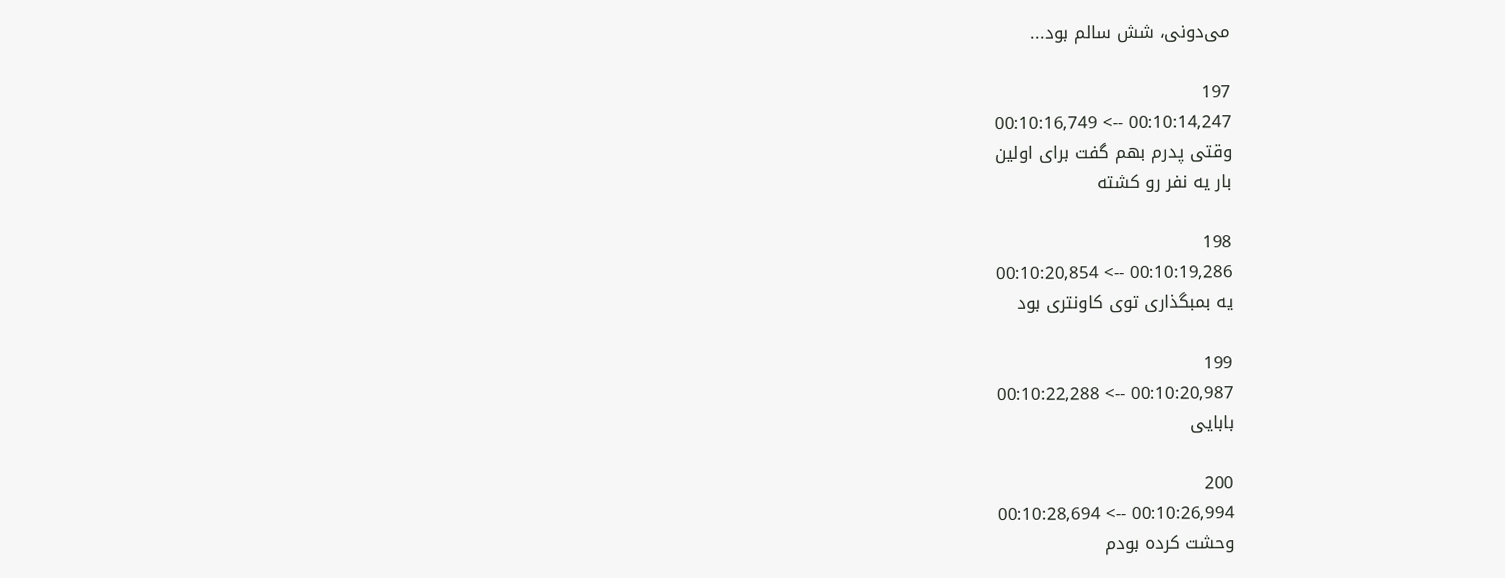می‌دونی، شش سالم بود...

197
00:10:14,247 --> 00:10:16,749
وقتی پدرم بهم گفت برای اولین
بار یه نفر رو کشته

198
00:10:19,286 --> 00:10:20,854
یه بمبگذاری توی کاونتری بود

199
00:10:20,987 --> 00:10:22,288
بابایی

200
00:10:26,994 --> 00:10:28,694
وحشت کرده بودم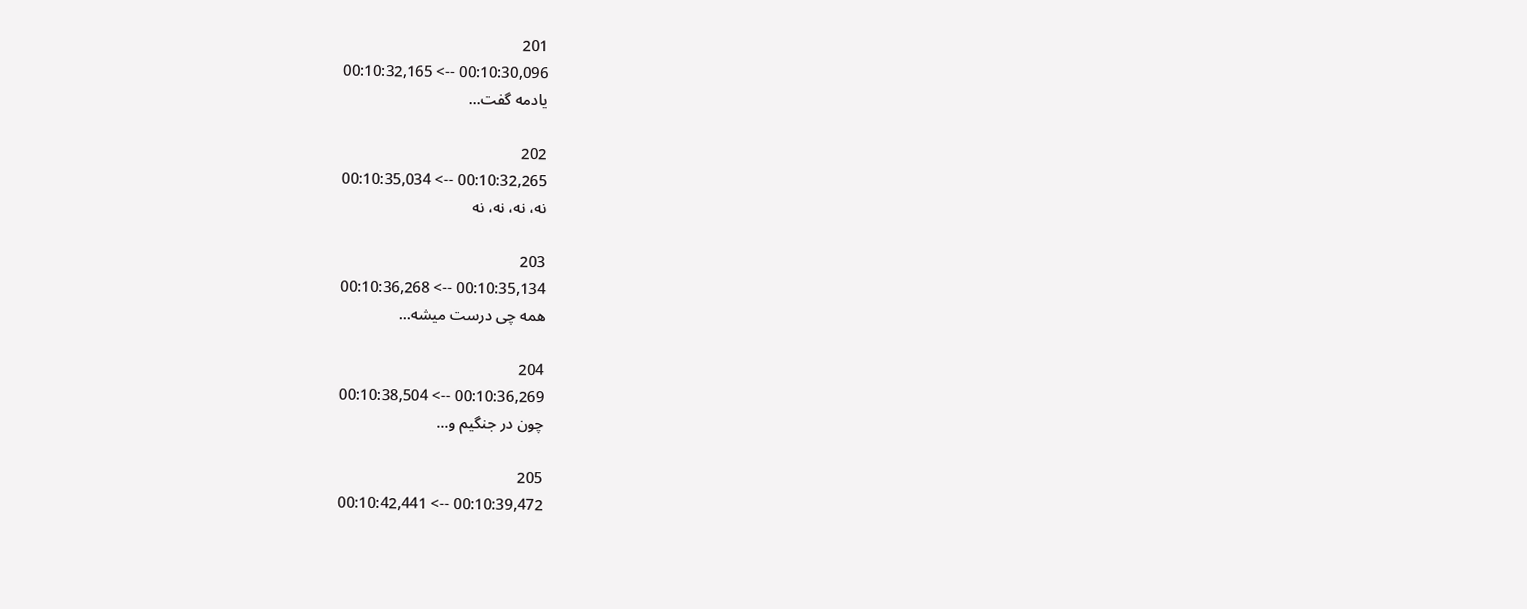201
00:10:30,096 --> 00:10:32,165
یادمه گفت...

202
00:10:32,265 --> 00:10:35,034
نه، نه، نه، نه

203
00:10:35,134 --> 00:10:36,268
همه چی درست میشه...

204
00:10:36,269 --> 00:10:38,504
چون در جنگیم و...

205
00:10:39,472 --> 00:10:42,441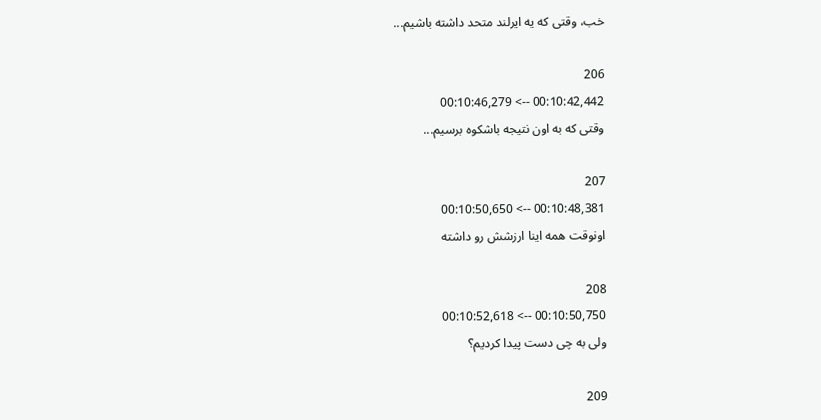خب، وقتی که یه ایرلند متحد داشته باشیم...

206
00:10:42,442 --> 00:10:46,279
وقتی که به اون نتیجه باشکوه برسیم...

207
00:10:48,381 --> 00:10:50,650
اونوقت همه اینا ارزشش رو داشته

208
00:10:50,750 --> 00:10:52,618
ولی به چی دست پیدا کردیم؟

209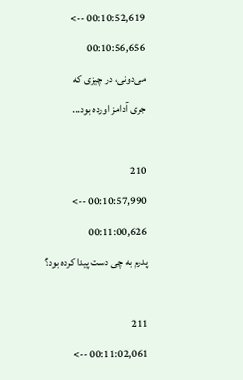00:10:52,619 --> 00:10:56,656
می‌دونی، در چیزی که
جری آدامز اورده بود...

210
00:10:57,990 --> 00:11:00,626
پدرم به چی دست پیدا کرده بود؟

211
00:11:02,061 -->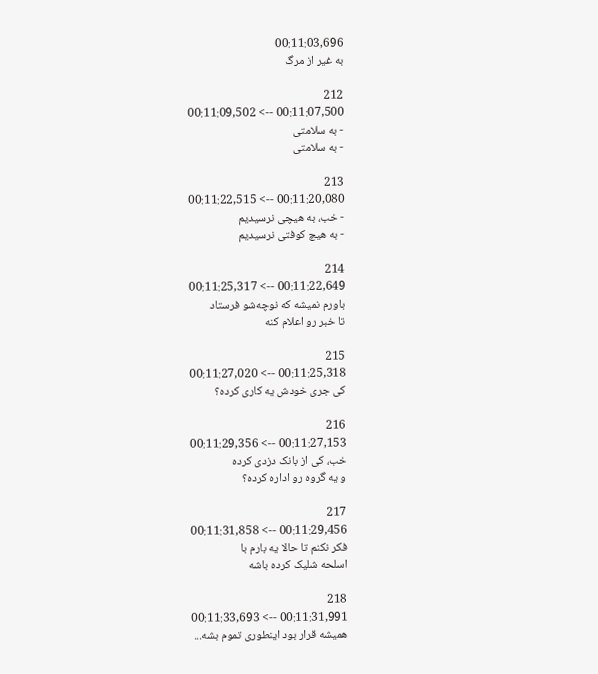00:11:03,696
به غیر از مرگ

212
00:11:07,500 --> 00:11:09,502
- به سلامتی
- به سلامتی

213
00:11:20,080 --> 00:11:22,515
- خب، به هیچی نرسیدیم
- به هیچ کوفتی نرسیدیم

214
00:11:22,649 --> 00:11:25,317
باورم نمیشه که نوچه‌شو فرستاد
تا خبر رو اعلام کنه

215
00:11:25,318 --> 00:11:27,020
کی جری خودش یه کاری کرده؟

216
00:11:27,153 --> 00:11:29,356
خب، کی از بانک دزدی کرده
و یه گروه رو اداره کرده؟

217
00:11:29,456 --> 00:11:31,858
فکر نکنم تا حالا یه بارم با
اسلحه شلیک کرده باشه

218
00:11:31,991 --> 00:11:33,693
همیشه قرار بود اینطوری تموم بشه...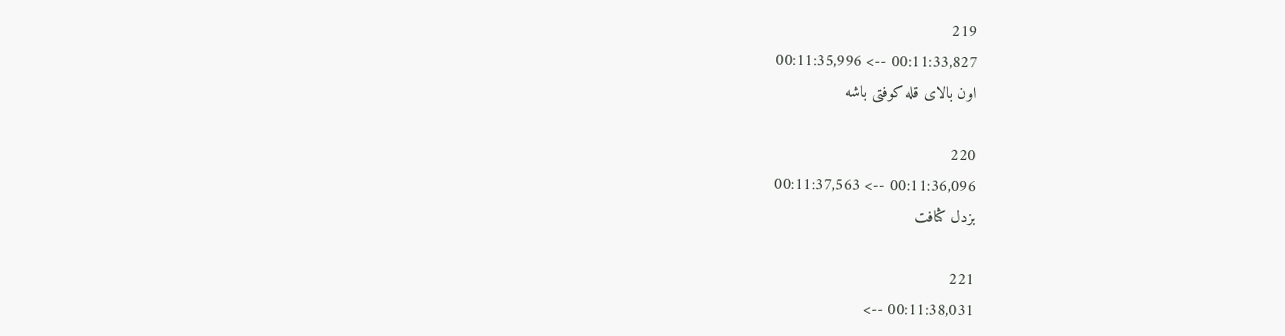219
00:11:33,827 --> 00:11:35,996
اون بالای قله کوفتی باشه

220
00:11:36,096 --> 00:11:37,563
بزدل کثافت

221
00:11:38,031 -->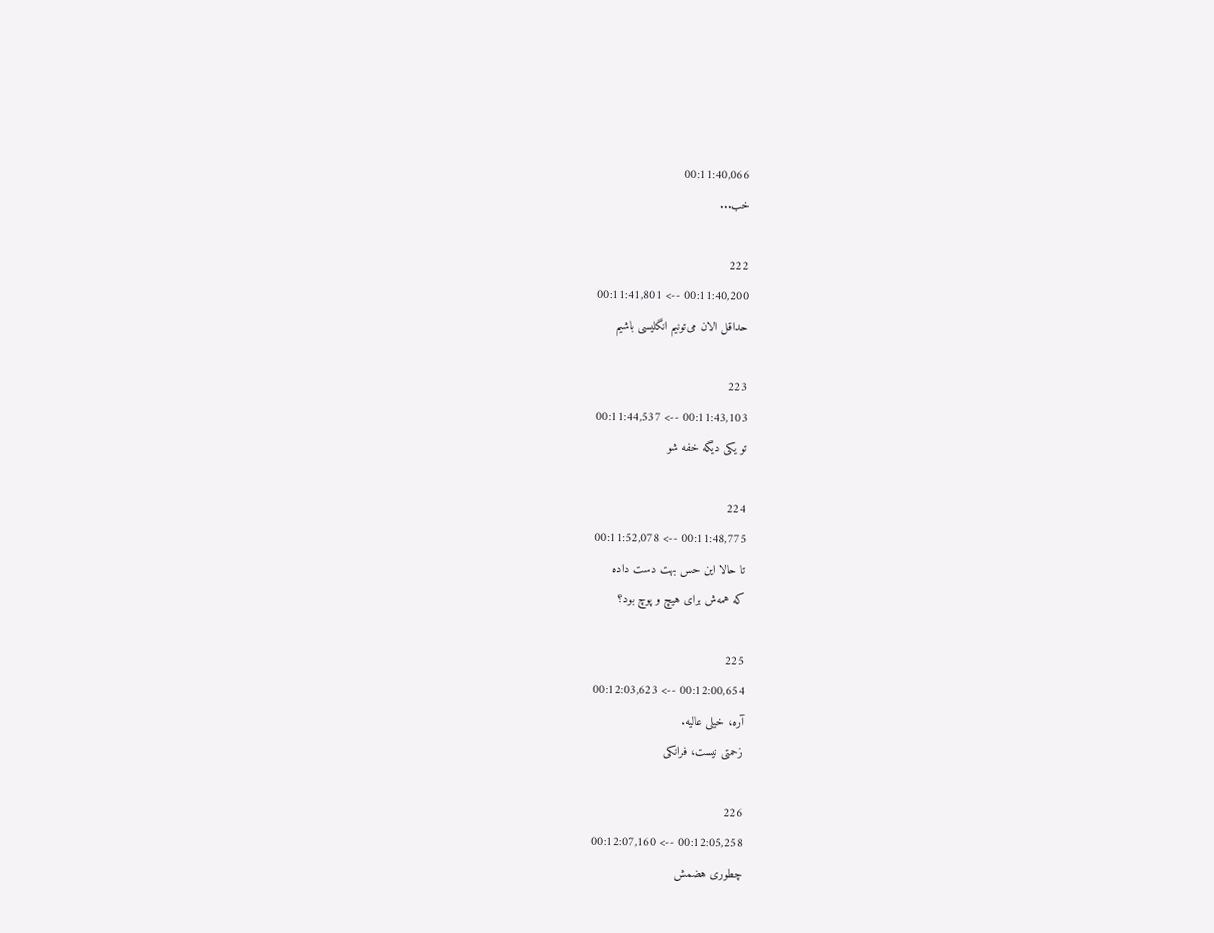00:11:40,066
خب...

222
00:11:40,200 --> 00:11:41,801
حداقل الان می‌تونیم انگلیسی باشیم

223
00:11:43,103 --> 00:11:44,537
تو یکی دیگه خفه شو

224
00:11:48,775 --> 00:11:52,078
تا حالا این حس بهت دست داده
که همه‌ش برای هیچ و پوچ بود؟

225
00:12:00,654 --> 00:12:03,623
آره، خیلی عالیه.
زحمتی نیست، فرانکی

226
00:12:05,258 --> 00:12:07,160
چطوری هضمش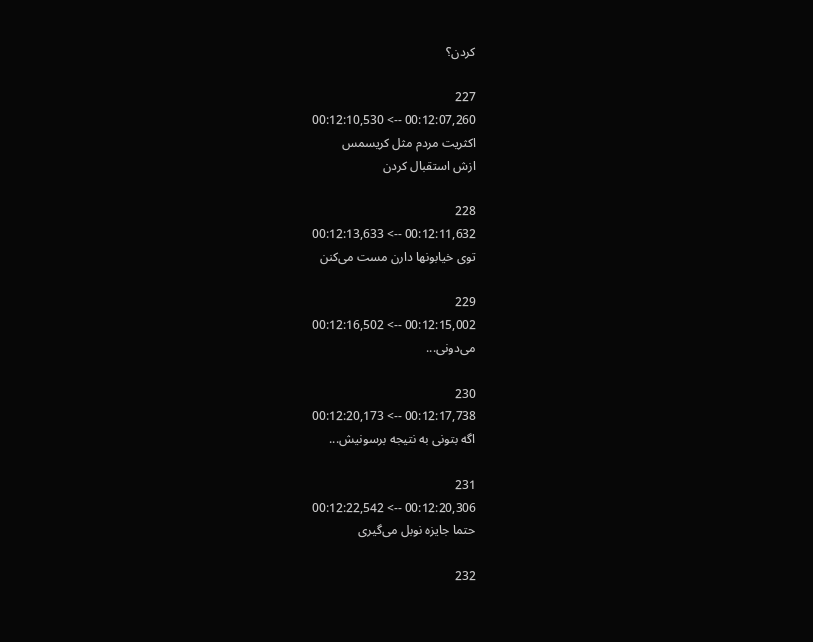کردن؟

227
00:12:07,260 --> 00:12:10,530
اکثریت مردم مثل کریسمس
ازش استقبال کردن

228
00:12:11,632 --> 00:12:13,633
توی خیابونها دارن مست می‌کنن

229
00:12:15,002 --> 00:12:16,502
می‌دونی...

230
00:12:17,738 --> 00:12:20,173
اگه بتونی به نتیجه برسونیش...

231
00:12:20,306 --> 00:12:22,542
حتما جایزه نوبل می‌گیری

232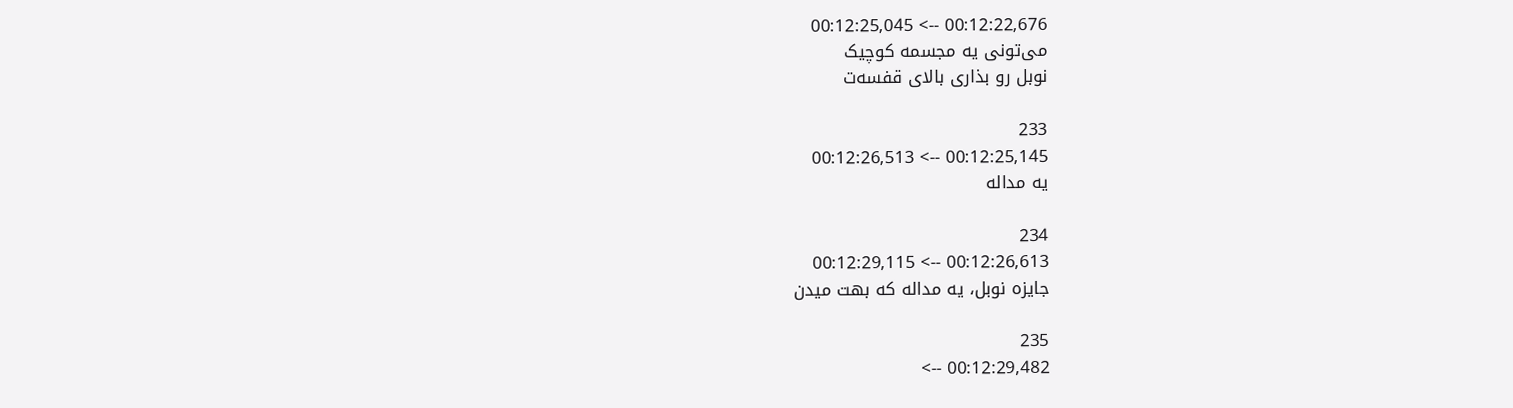00:12:22,676 --> 00:12:25,045
می‌تونی یه مجسمه کوچیک
نوبل رو بذاری بالای قفسه‌ت

233
00:12:25,145 --> 00:12:26,513
یه مداله

234
00:12:26,613 --> 00:12:29,115
جایزه نوبل، یه مداله که بهت میدن

235
00:12:29,482 -->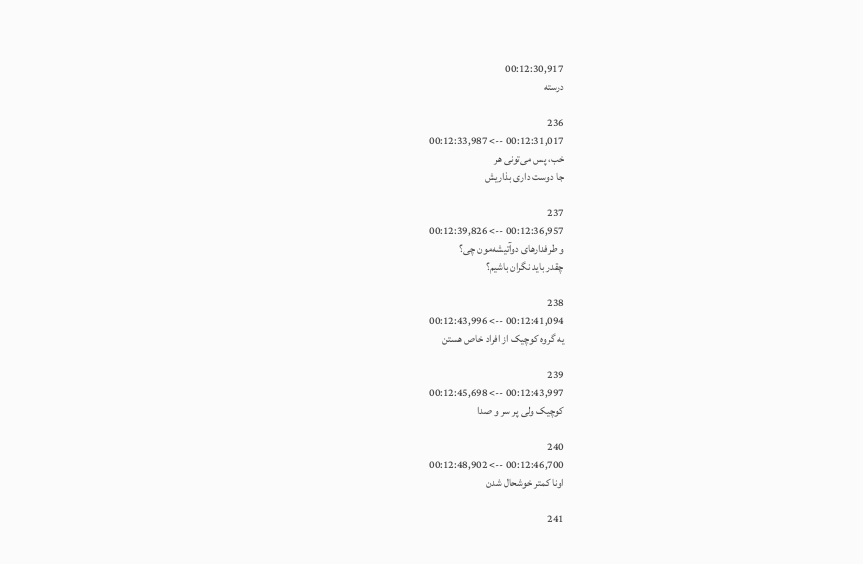00:12:30,917
درسته

236
00:12:31,017 --> 00:12:33,987
خب، پس می‌تونی هر
جا دوست داری بذاریش

237
00:12:36,957 --> 00:12:39,826
و طرفدارهای دوآتیشه‌مون چی؟
چقدر باید نگران باشیم؟

238
00:12:41,094 --> 00:12:43,996
یه گروه کوچیک از افراد خاص هستن

239
00:12:43,997 --> 00:12:45,698
کوچیک ولی پر سر و صدا

240
00:12:46,700 --> 00:12:48,902
اونا کمتر خوشحال شدن

241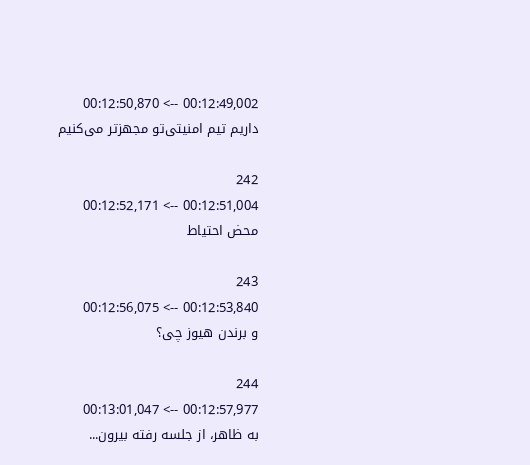00:12:49,002 --> 00:12:50,870
داریم تیم امنیتی‌تو مجهزتر می‌کنیم

242
00:12:51,004 --> 00:12:52,171
محض احتیاط

243
00:12:53,840 --> 00:12:56,075
و برندن هیوز چی؟

244
00:12:57,977 --> 00:13:01,047
به ظاهر، از جلسه رفته بیرون...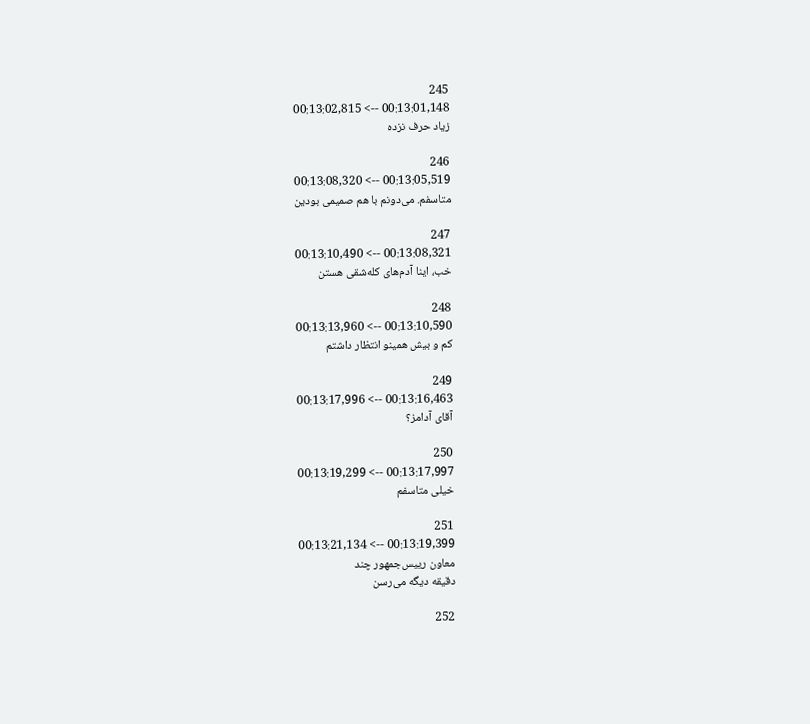245
00:13:01,148 --> 00:13:02,815
زیاد حرف نزده

246
00:13:05,519 --> 00:13:08,320
متاسفم. می‌دونم با هم صمیمی بودین

247
00:13:08,321 --> 00:13:10,490
خب، اینا آدم‌های کله‌شقی هستن

248
00:13:10,590 --> 00:13:13,960
کم و بیش همینو انتظار داشتم

249
00:13:16,463 --> 00:13:17,996
آقای آدامز؟

250
00:13:17,997 --> 00:13:19,299
خیلی متاسفم

251
00:13:19,399 --> 00:13:21,134
معاون رییس‌جمهور چند
دقیقه دیگه می‌رسن

252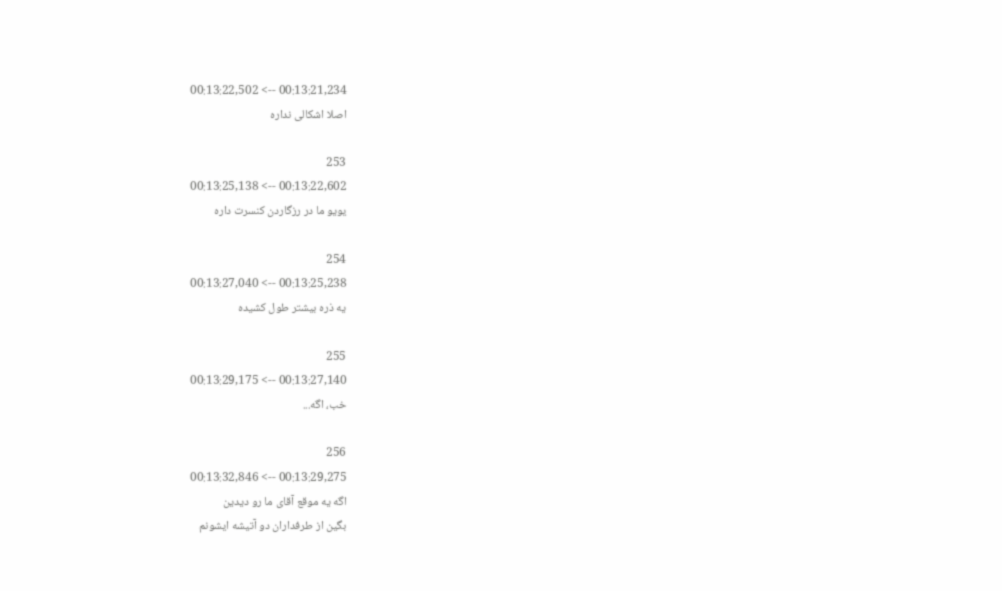00:13:21,234 --> 00:13:22,502
اصلا اشکالی نداره

253
00:13:22,602 --> 00:13:25,138
یویو ما در رزگاردن کنسرت داره

254
00:13:25,238 --> 00:13:27,040
یه ذره بیشتر طول کشیده

255
00:13:27,140 --> 00:13:29,175
خب، اگه...

256
00:13:29,275 --> 00:13:32,846
اگه یه موقع آقای ما رو دیدین
بگین از طرفداران دو آتیشه ایشونم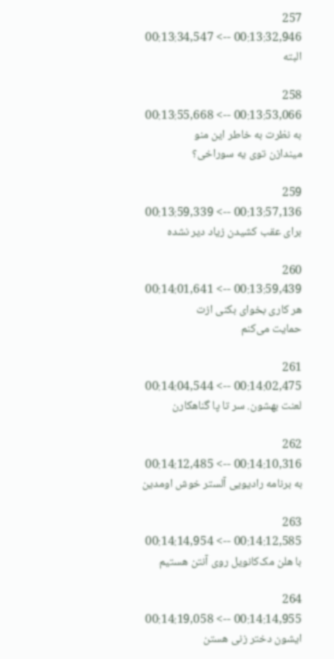257
00:13:32,946 --> 00:13:34,547
البته

258
00:13:53,066 --> 00:13:55,668
به نظرت به خاطر این منو
میندازن توی یه سوراخی؟

259
00:13:57,136 --> 00:13:59,339
برای عقب کشیدن زیاد دیر نشده

260
00:13:59,439 --> 00:14:01,641
هر کاری بخوای بکنی ازت
حمایت می‌کنم

261
00:14:02,475 --> 00:14:04,544
لعنت بهشون. سر تا پا گناهکارن

262
00:14:10,316 --> 00:14:12,485
به برنامه رادیویی آلستر خوش اومدین

263
00:14:12,585 --> 00:14:14,954
با هلن مک‌کانویل روی آنتن هستیم

264
00:14:14,955 --> 00:14:19,058
ایشون دختر زنی هستن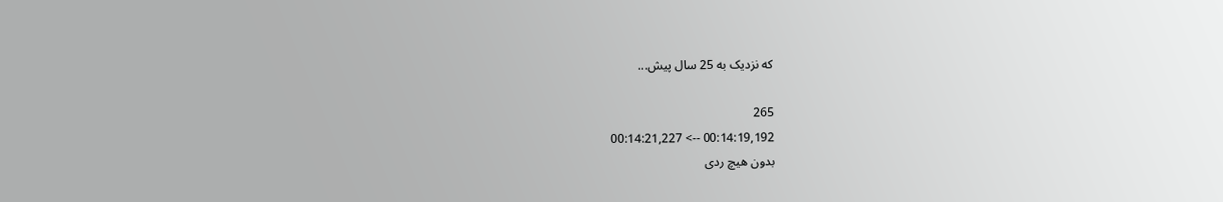که نزدیک به 25 سال پیش...

265
00:14:19,192 --> 00:14:21,227
بدون هیچ ردی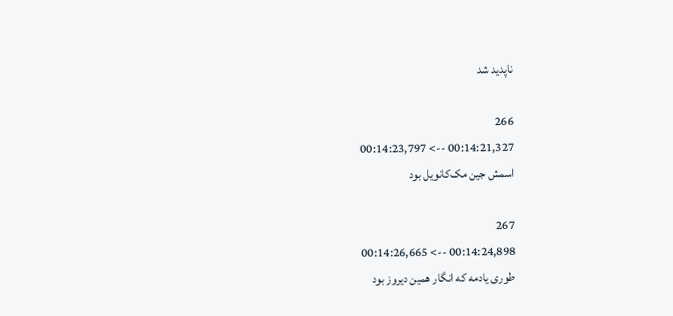ناپدید شد

266
00:14:21,327 --> 00:14:23,797
اسمش جین مک‌کانویل بود

267
00:14:24,898 --> 00:14:26,665
طوری یادمه که انگار همین دیروز بود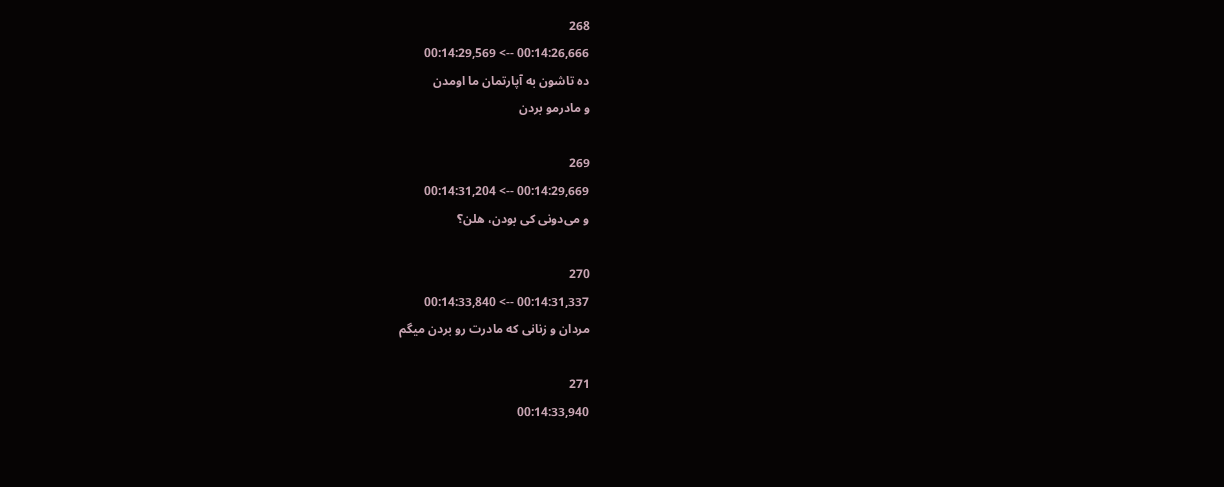268
00:14:26,666 --> 00:14:29,569
ده تاشون به آپارتمان ما اومدن
و مادرمو بردن

269
00:14:29,669 --> 00:14:31,204
و می‌دونی کی بودن، هلن؟

270
00:14:31,337 --> 00:14:33,840
مردان و زنانی که مادرت رو بردن میگم

271
00:14:33,940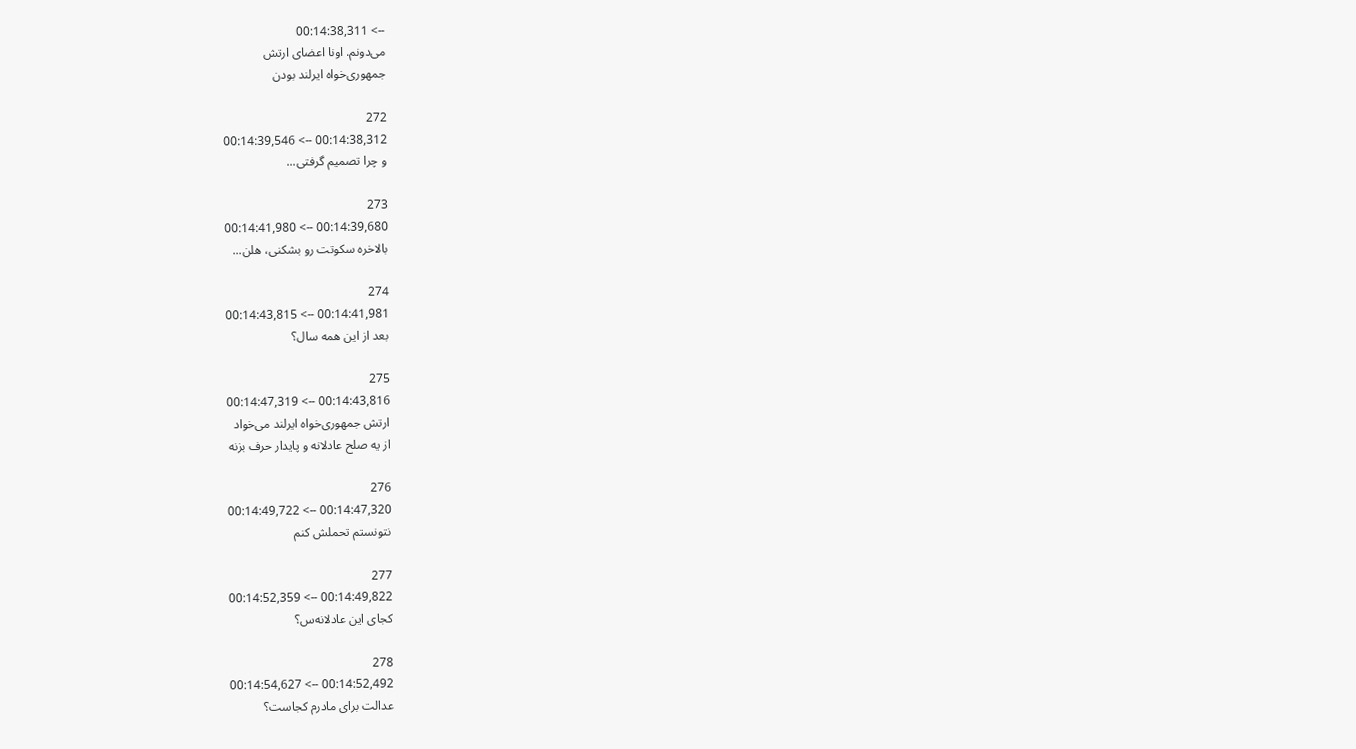--> 00:14:38,311
می‌دونم. اونا اعضای ارتش
جمهوری‌خواه ایرلند بودن

272
00:14:38,312 --> 00:14:39,546
و چرا تصمیم گرفتی...

273
00:14:39,680 --> 00:14:41,980
بالاخره سکوتت رو بشکنی، هلن...

274
00:14:41,981 --> 00:14:43,815
بعد از این همه سال؟

275
00:14:43,816 --> 00:14:47,319
ارتش جمهوری‌خواه ایرلند می‌خواد
از یه صلح عادلانه و پایدار حرف بزنه

276
00:14:47,320 --> 00:14:49,722
نتونستم تحملش کنم

277
00:14:49,822 --> 00:14:52,359
کجای این عادلانه‌س؟

278
00:14:52,492 --> 00:14:54,627
عدالت برای مادرم کجاست؟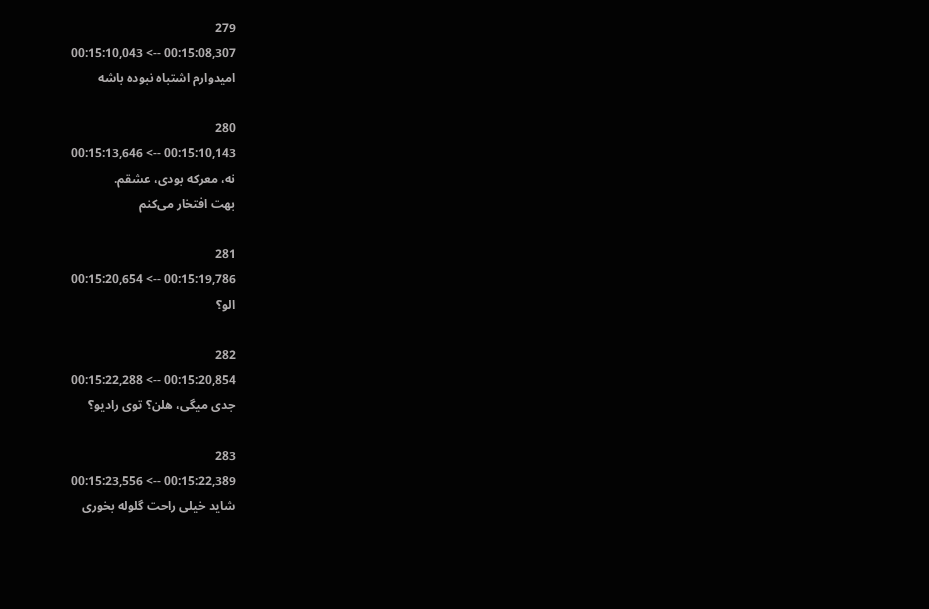279
00:15:08,307 --> 00:15:10,043
امیدوارم اشتباه نبوده باشه

280
00:15:10,143 --> 00:15:13,646
نه، معرکه بودی، عشقم.
بهت افتخار می‌کنم

281
00:15:19,786 --> 00:15:20,654
الو؟

282
00:15:20,854 --> 00:15:22,288
جدی میگی، هلن؟ توی رادیو؟

283
00:15:22,389 --> 00:15:23,556
شاید خیلی راحت گلوله بخوری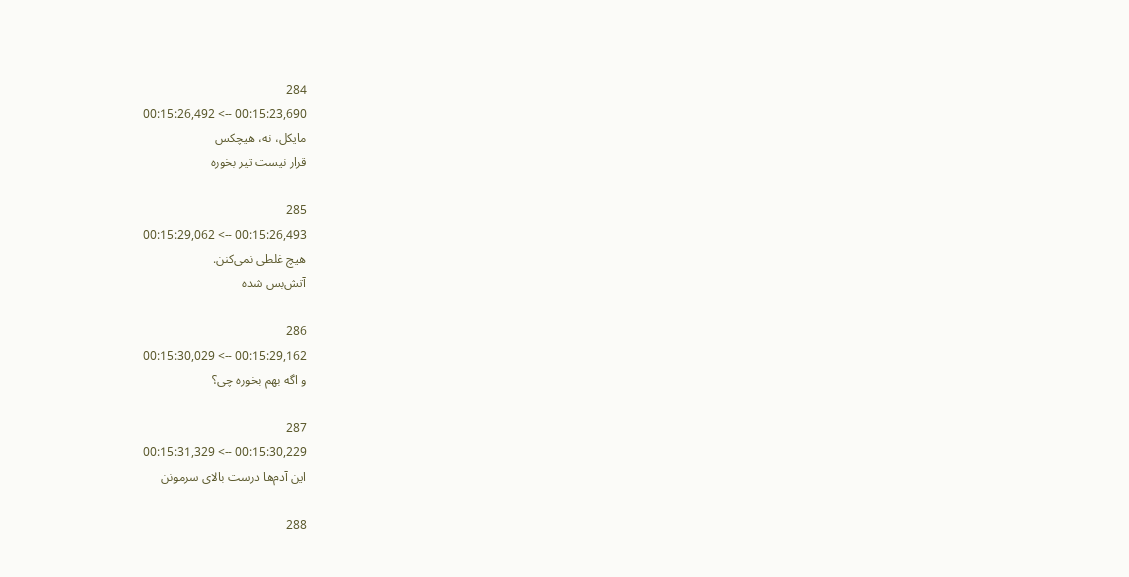284
00:15:23,690 --> 00:15:26,492
مایکل، نه، هیچکس
قرار نیست تیر بخوره

285
00:15:26,493 --> 00:15:29,062
هیچ غلطی نمی‌کنن.
آتش‌بس شده

286
00:15:29,162 --> 00:15:30,029
و اگه بهم بخوره چی؟

287
00:15:30,229 --> 00:15:31,329
این آدم‌ها درست بالای سرمونن

288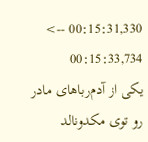00:15:31,330 --> 00:15:33,734
یکی از آدم‌رباهای مادر
رو توی مکدونالد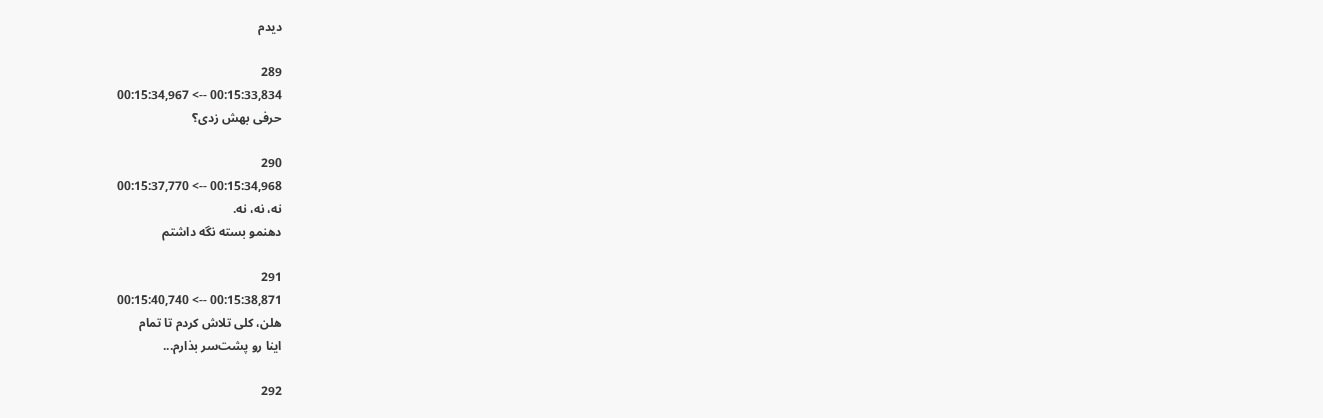دیدم

289
00:15:33,834 --> 00:15:34,967
حرفی بهش زدی؟

290
00:15:34,968 --> 00:15:37,770
نه، نه، نه.
دهنمو بسته نگه داشتم

291
00:15:38,871 --> 00:15:40,740
هلن، کلی تلاش کردم تا تمام
اینا رو پشت‌سر بذارم...

292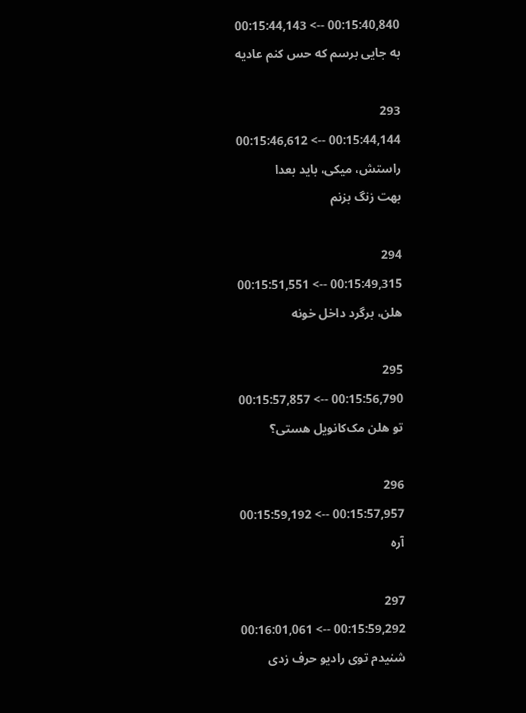00:15:40,840 --> 00:15:44,143
به جایی برسم که حس کنم عادیه

293
00:15:44,144 --> 00:15:46,612
راستش، میکی، باید بعدا
بهت زنگ بزنم

294
00:15:49,315 --> 00:15:51,551
هلن، برگرد داخل خونه

295
00:15:56,790 --> 00:15:57,857
تو هلن مک‌کانویل هستی؟

296
00:15:57,957 --> 00:15:59,192
آره

297
00:15:59,292 --> 00:16:01,061
شنیدم توی رادیو حرف زدی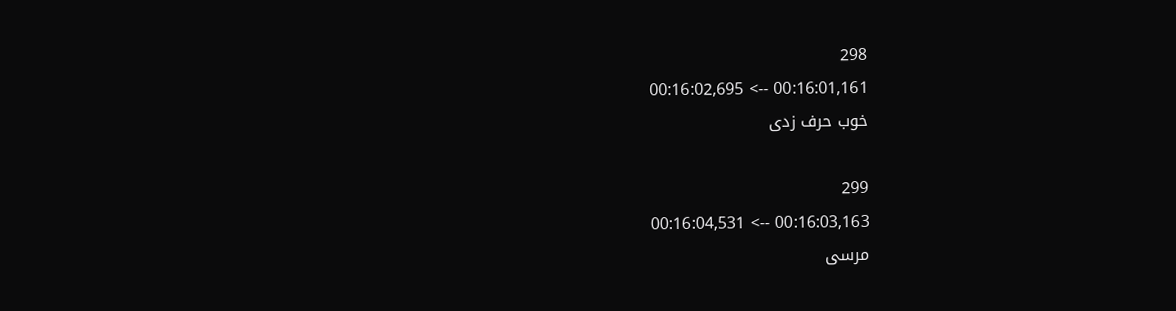298
00:16:01,161 --> 00:16:02,695
خوب حرف زدی

299
00:16:03,163 --> 00:16:04,531
مرسی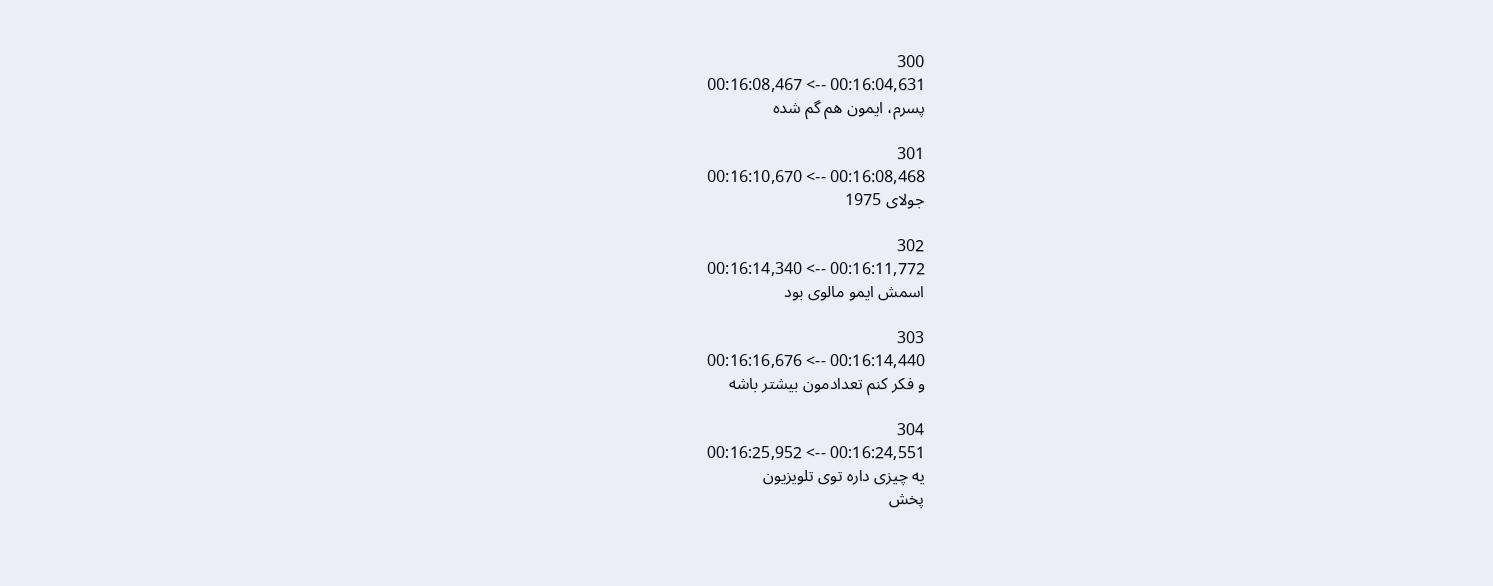300
00:16:04,631 --> 00:16:08,467
پسرم، ایمون هم گم شده

301
00:16:08,468 --> 00:16:10,670
جولای 1975

302
00:16:11,772 --> 00:16:14,340
اسمش ایمو مالوی بود

303
00:16:14,440 --> 00:16:16,676
و فکر کنم تعدادمون بیشتر باشه

304
00:16:24,551 --> 00:16:25,952
یه چیزی داره توی تلویزیون
پخش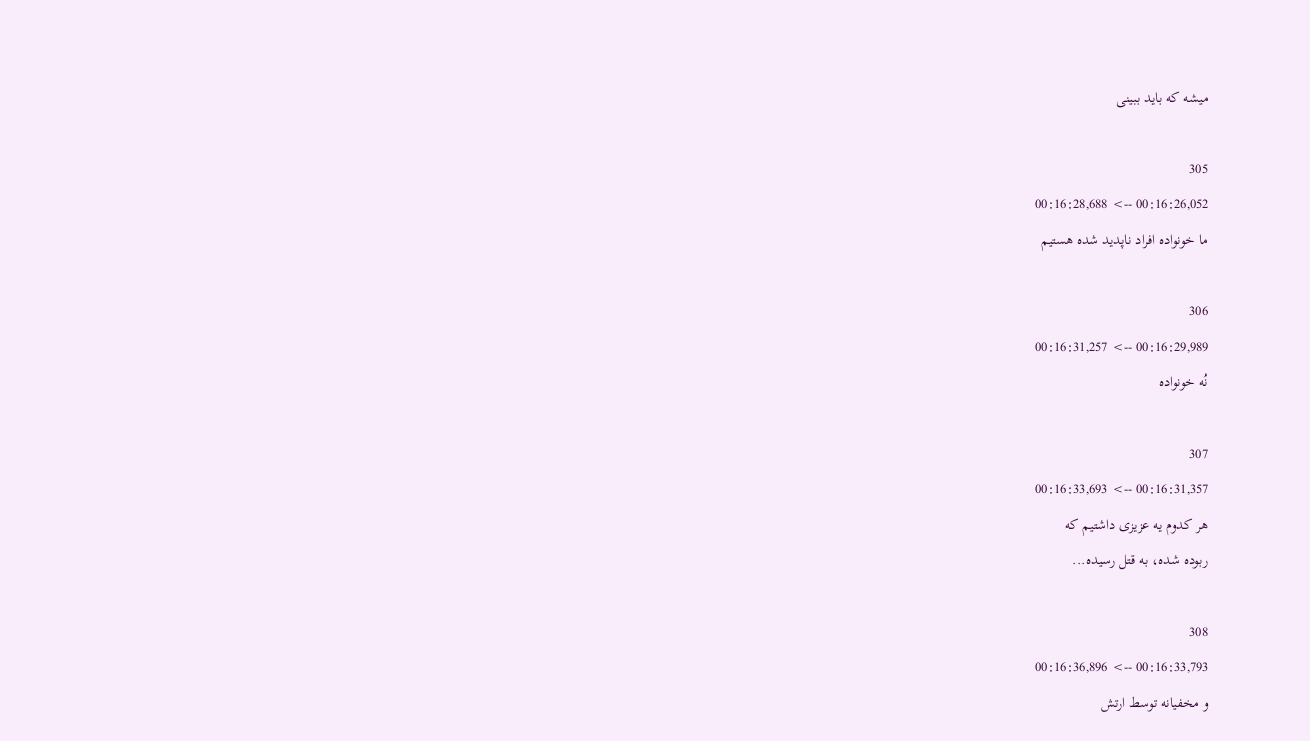میشه که باید ببینی

305
00:16:26,052 --> 00:16:28,688
ما خونواده افراد ناپدید شده هستیم

306
00:16:29,989 --> 00:16:31,257
نُه خونواده

307
00:16:31,357 --> 00:16:33,693
هر کدوم یه عزیزی داشتیم که
ربوده شده، به قتل رسیده...

308
00:16:33,793 --> 00:16:36,896
و مخفیانه توسط ارتش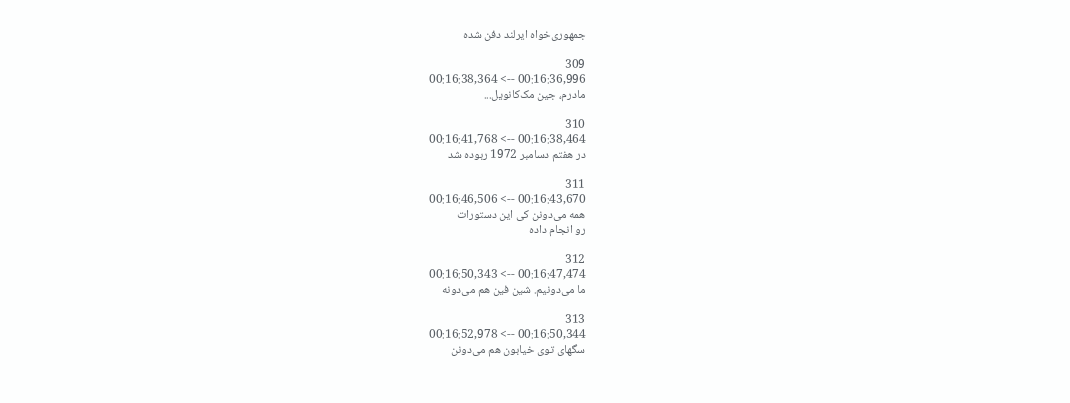جمهوری‌خواه ایرلند دفن شده

309
00:16:36,996 --> 00:16:38,364
مادرم، جین مک‌کانویل...

310
00:16:38,464 --> 00:16:41,768
در هفتم دسامبر 1972 ربوده شد

311
00:16:43,670 --> 00:16:46,506
همه می‌دونن کی این دستورات
رو انجام داده

312
00:16:47,474 --> 00:16:50,343
ما می‌دونیم. شین فین هم می‌دونه

313
00:16:50,344 --> 00:16:52,978
سگهای توی خیابون هم می‌دونن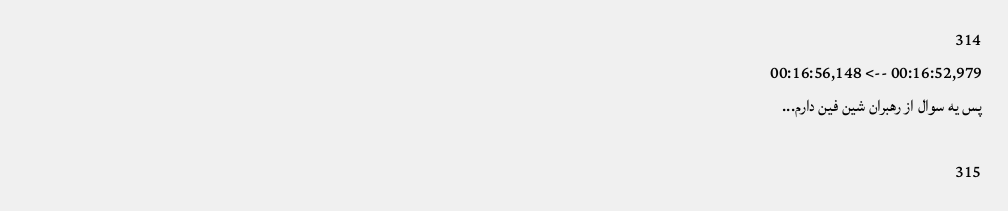314
00:16:52,979 --> 00:16:56,148
پس یه سوال از رهبران شین فین دارم...

315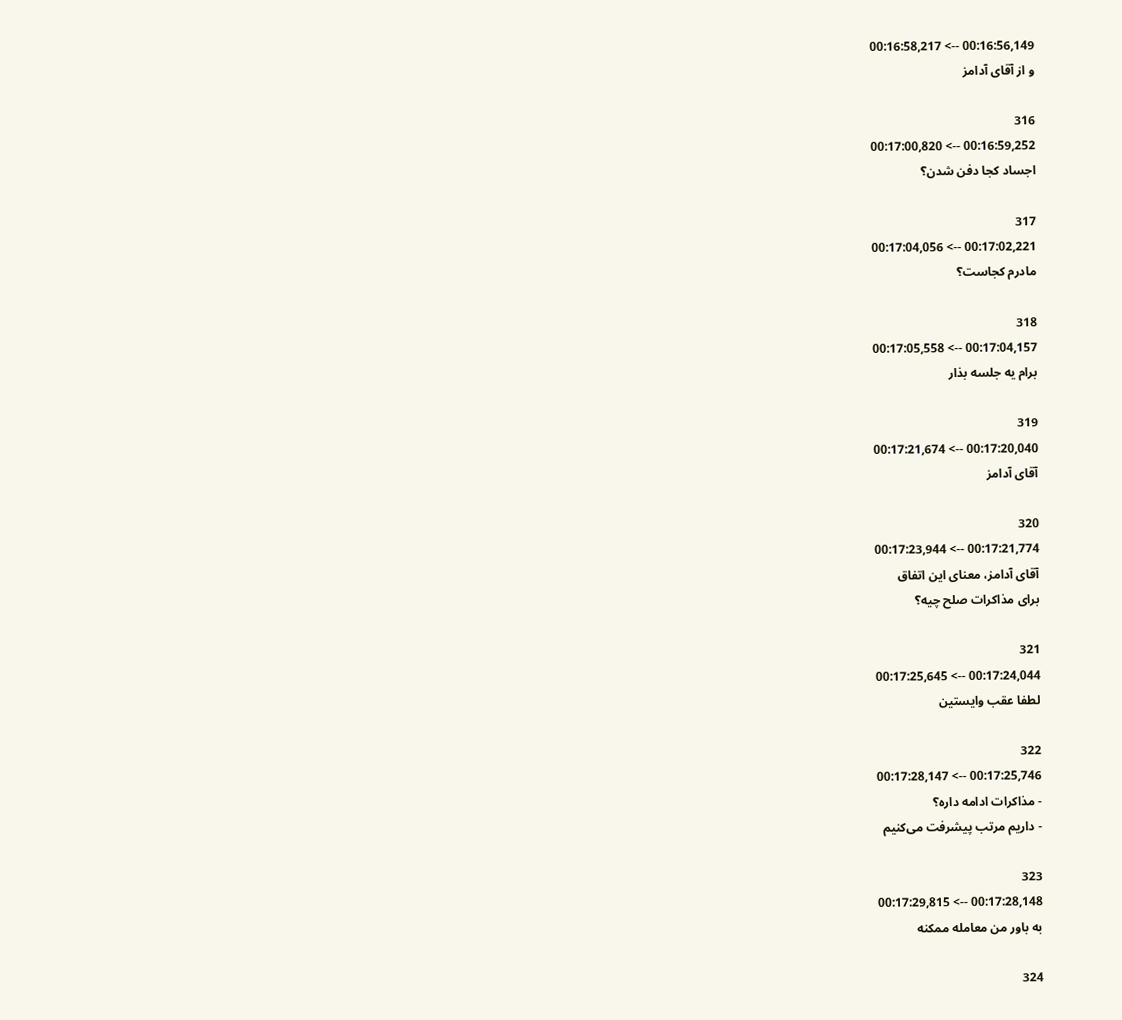00:16:56,149 --> 00:16:58,217
و از آقای آدامز

316
00:16:59,252 --> 00:17:00,820
اجساد کجا دفن شدن؟

317
00:17:02,221 --> 00:17:04,056
مادرم کجاست؟

318
00:17:04,157 --> 00:17:05,558
برام یه جلسه بذار

319
00:17:20,040 --> 00:17:21,674
آقای آدامز

320
00:17:21,774 --> 00:17:23,944
آقای آدامز، معنای این اتفاق
برای مذاکرات صلح چیه؟

321
00:17:24,044 --> 00:17:25,645
لطفا عقب وایستین

322
00:17:25,746 --> 00:17:28,147
- مذاکرات ادامه داره؟
- داریم مرتب پیشرفت می‌کنیم

323
00:17:28,148 --> 00:17:29,815
به باور من معامله ممکنه

324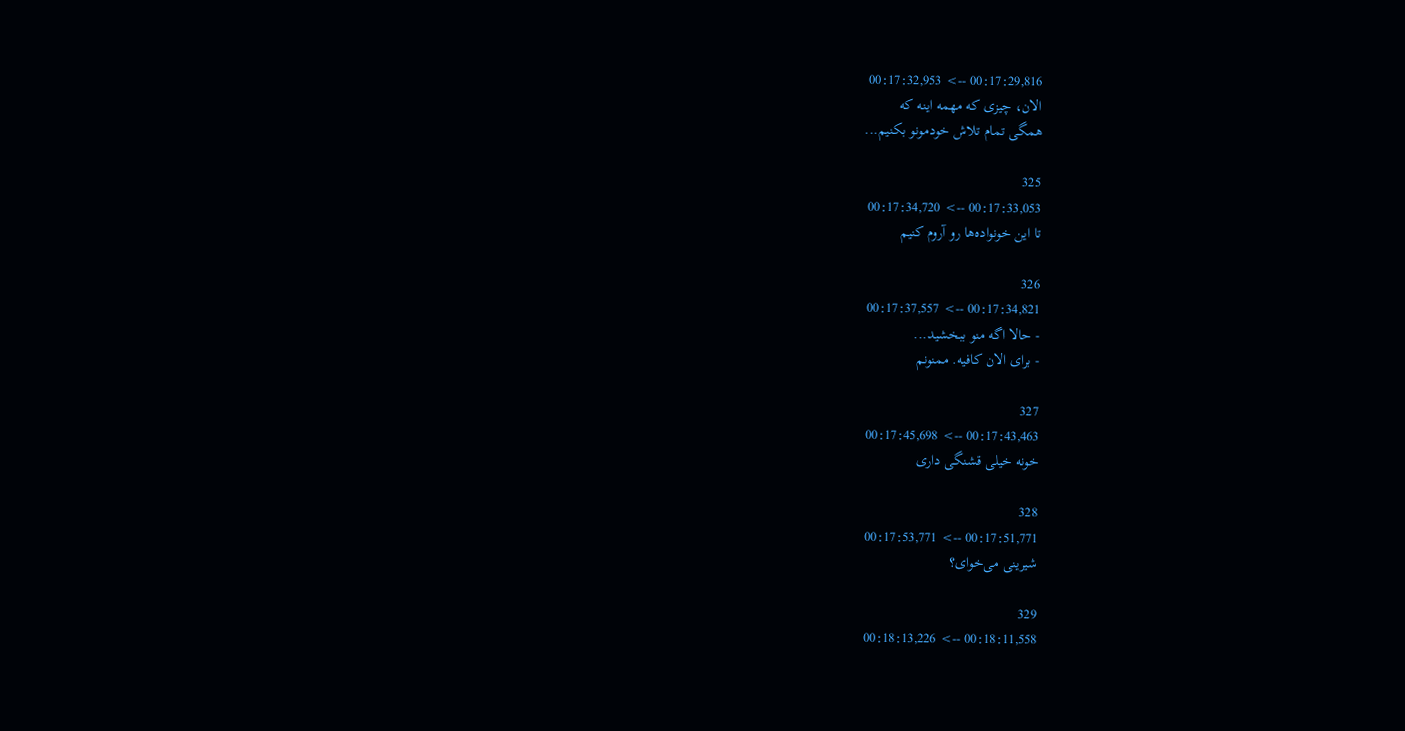00:17:29,816 --> 00:17:32,953
الان، چیزی که مهمه اینه که
همگی تمام تلاش خودمونو بکنیم...

325
00:17:33,053 --> 00:17:34,720
تا این خونواده‌ها رو آروم کنیم

326
00:17:34,821 --> 00:17:37,557
- حالا اگه منو ببخشید...
- برای الان کافیه. ممنونم

327
00:17:43,463 --> 00:17:45,698
خونه خیلی قشنگی داری

328
00:17:51,771 --> 00:17:53,771
شیرینی می‌خوای؟

329
00:18:11,558 --> 00:18:13,226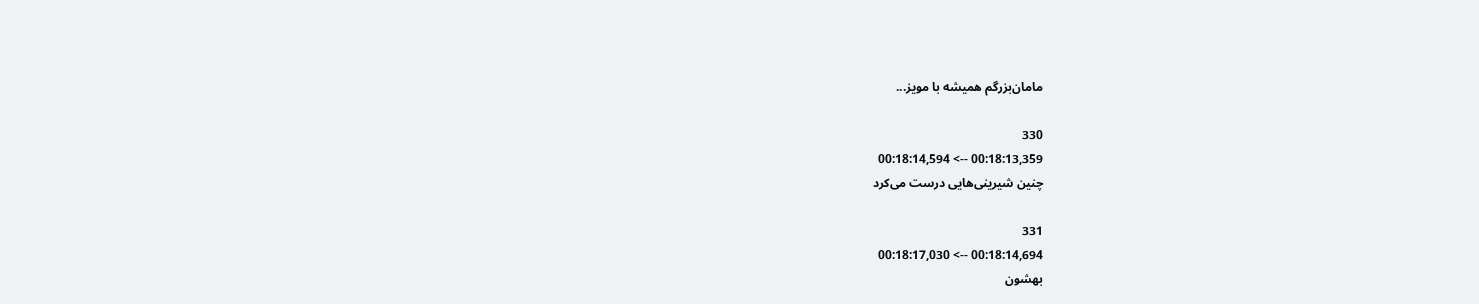مامان‌بزرگم همیشه با مویز...

330
00:18:13,359 --> 00:18:14,594
چنین شیرینی‌هایی درست می‌کرد

331
00:18:14,694 --> 00:18:17,030
بهشون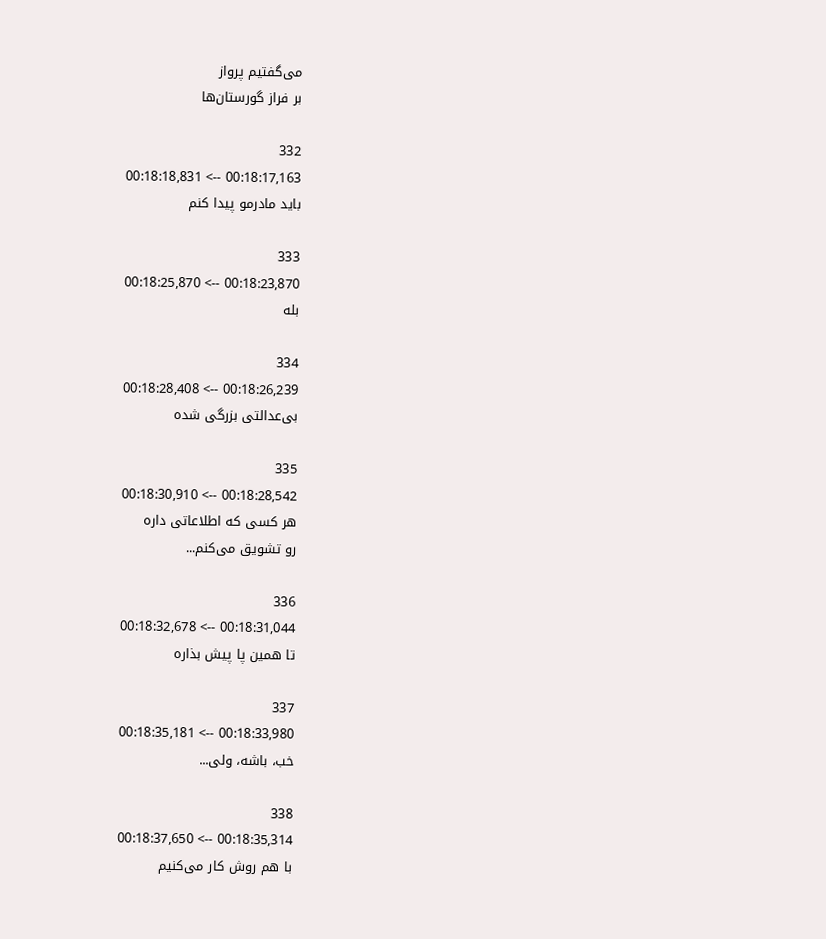می‌گفتیم پرواز
بر فراز گورستان‌ها

332
00:18:17,163 --> 00:18:18,831
باید مادرمو پیدا کنم

333
00:18:23,870 --> 00:18:25,870
بله

334
00:18:26,239 --> 00:18:28,408
بی‌عدالتی بزرگی شده

335
00:18:28,542 --> 00:18:30,910
هر کسی که اطلاعاتی داره
رو تشویق می‌کنم...

336
00:18:31,044 --> 00:18:32,678
تا همین پا پیش بذاره

337
00:18:33,980 --> 00:18:35,181
خب، باشه، ولی...

338
00:18:35,314 --> 00:18:37,650
با هم روش کار می‌کنیم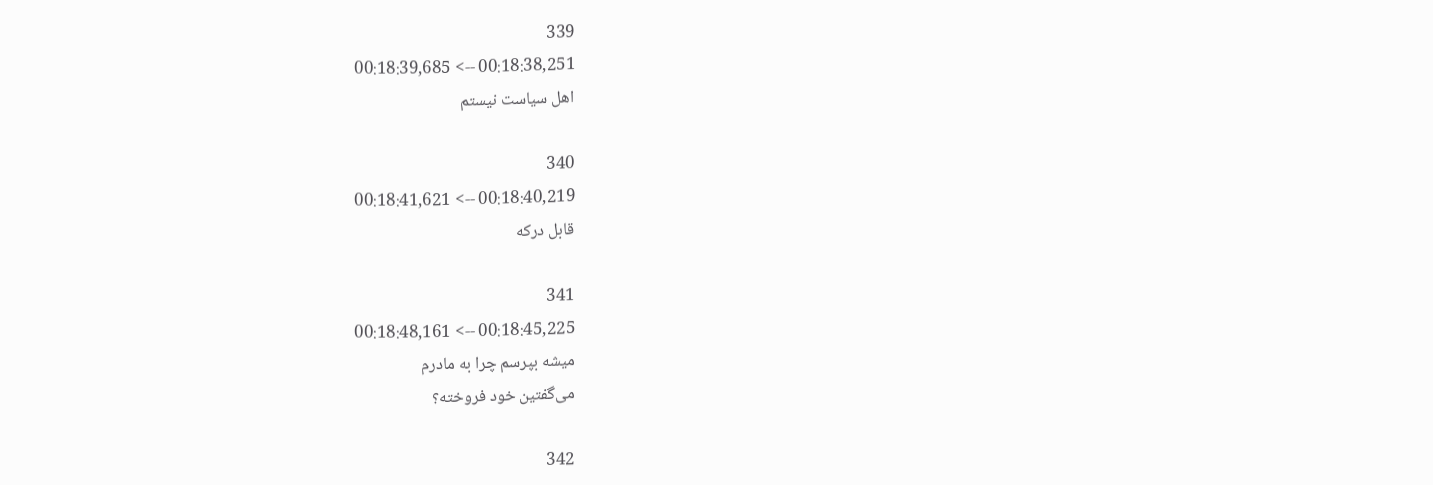339
00:18:38,251 --> 00:18:39,685
اهل سیاست نیستم

340
00:18:40,219 --> 00:18:41,621
قابل درکه

341
00:18:45,225 --> 00:18:48,161
میشه بپرسم چرا به مادرم
می‌گفتین خود فروخته؟

342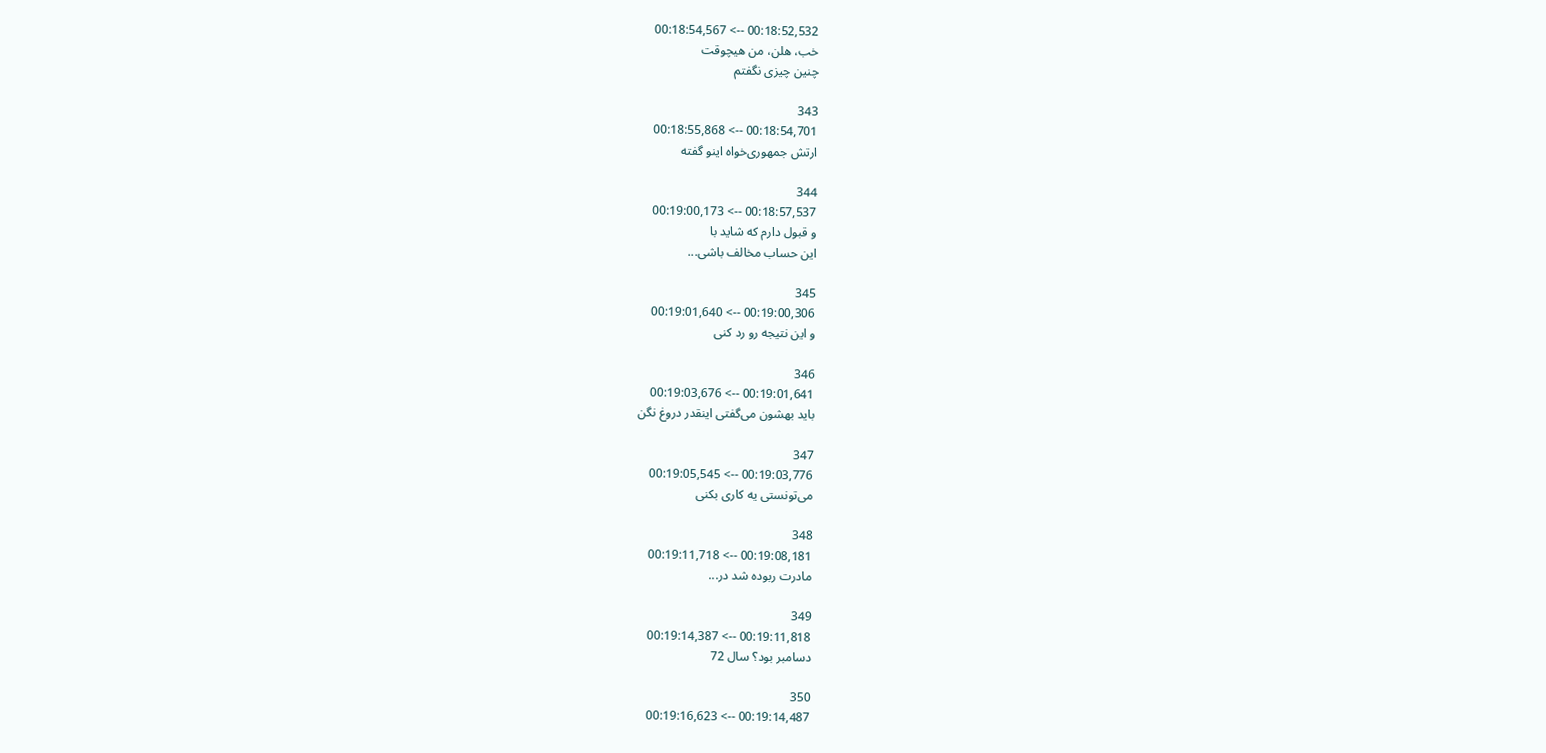00:18:52,532 --> 00:18:54,567
خب، هلن، من هیچوقت
چنین چیزی نگفتم

343
00:18:54,701 --> 00:18:55,868
ارتش جمهوری‌خواه اینو گفته

344
00:18:57,537 --> 00:19:00,173
و قبول دارم که شاید با
این حساب مخالف باشی...

345
00:19:00,306 --> 00:19:01,640
و این نتیجه رو رد کنی

346
00:19:01,641 --> 00:19:03,676
باید بهشون می‌گفتی اینقدر دروغ نگن

347
00:19:03,776 --> 00:19:05,545
می‌تونستی یه کاری بکنی

348
00:19:08,181 --> 00:19:11,718
مادرت ربوده شد در...

349
00:19:11,818 --> 00:19:14,387
دسامبر بود؟ سال 72

350
00:19:14,487 --> 00:19:16,623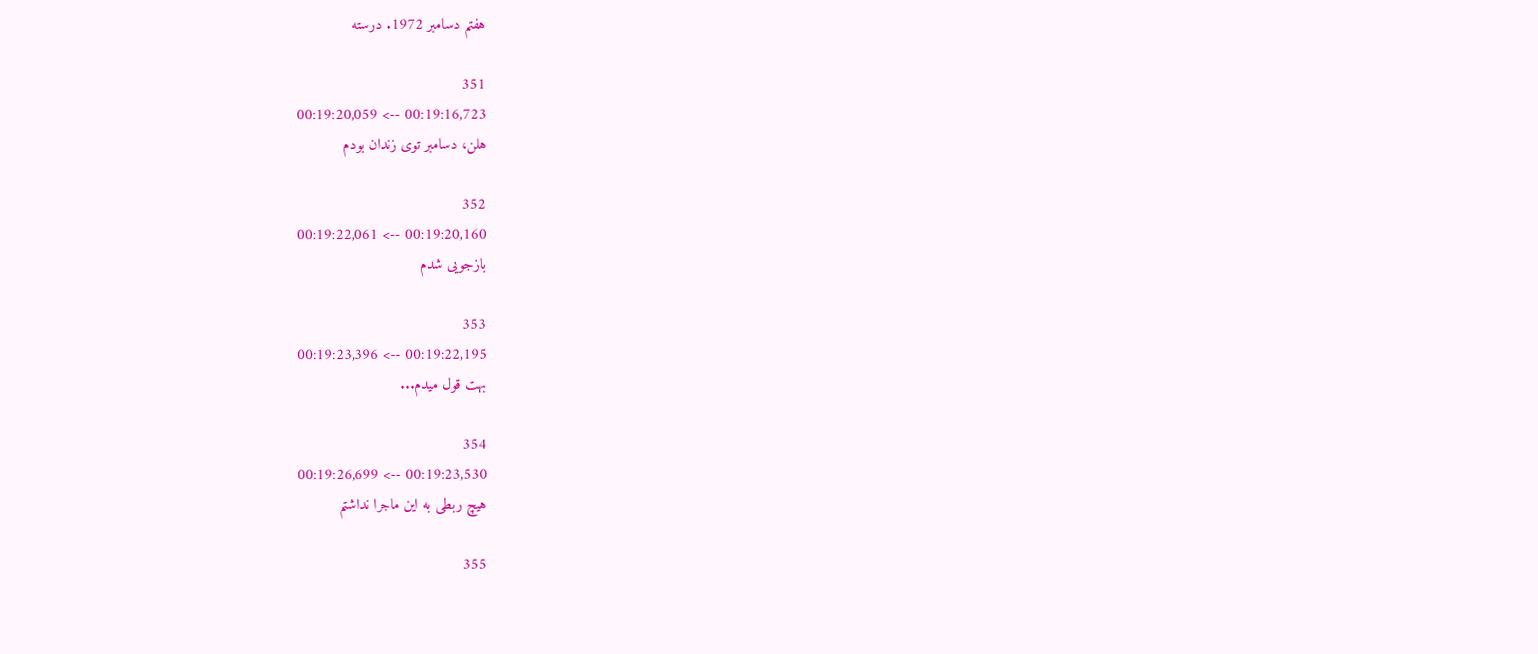هفتم دسامبر 1972. درسته

351
00:19:16,723 --> 00:19:20,059
هلن، دسامبر توی زندان بودم

352
00:19:20,160 --> 00:19:22,061
بازجویی شدم

353
00:19:22,195 --> 00:19:23,396
بهت قول میدم...

354
00:19:23,530 --> 00:19:26,699
هیچ ربطی به این ماجرا نداشتم

355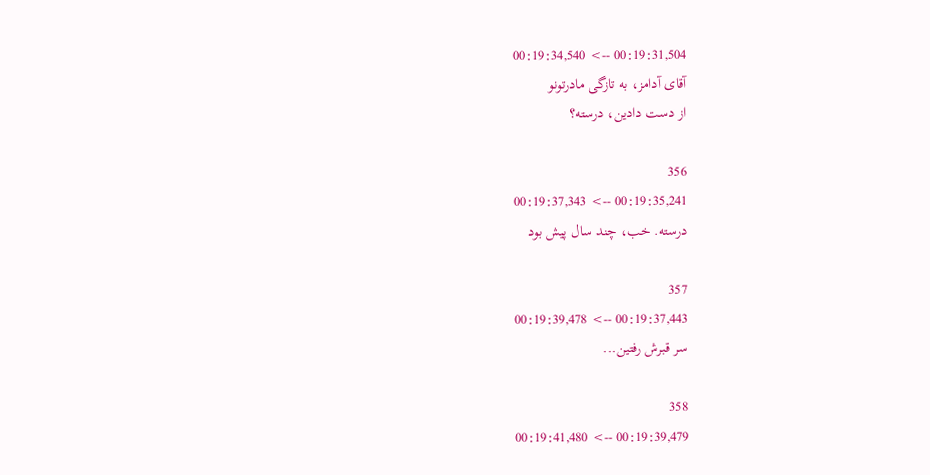00:19:31,504 --> 00:19:34,540
آقای آدامز، به تازگی مادرتونو
از دست دادین، درسته؟

356
00:19:35,241 --> 00:19:37,343
درسته. خب، چند سال پیش بود

357
00:19:37,443 --> 00:19:39,478
سر قبرش رفتین...

358
00:19:39,479 --> 00:19:41,480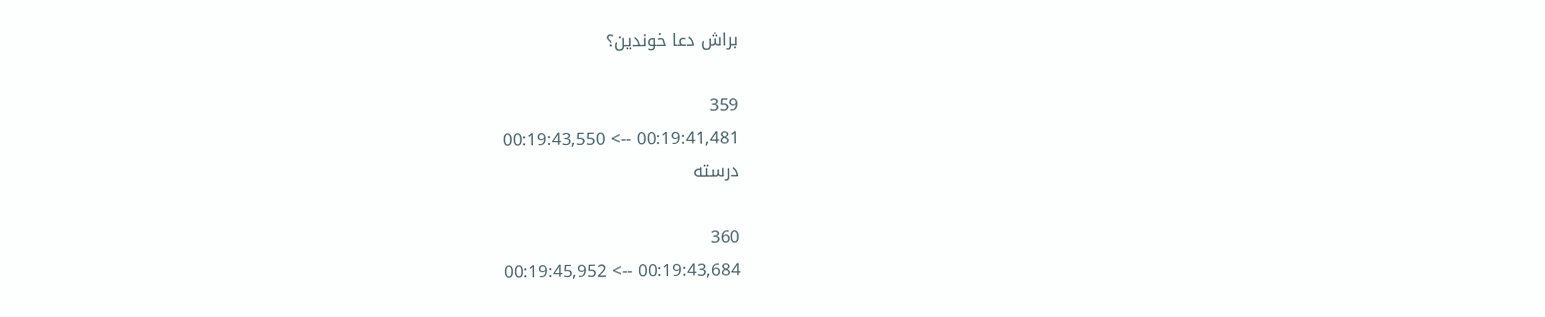براش دعا خوندین؟

359
00:19:41,481 --> 00:19:43,550
درسته

360
00:19:43,684 --> 00:19:45,952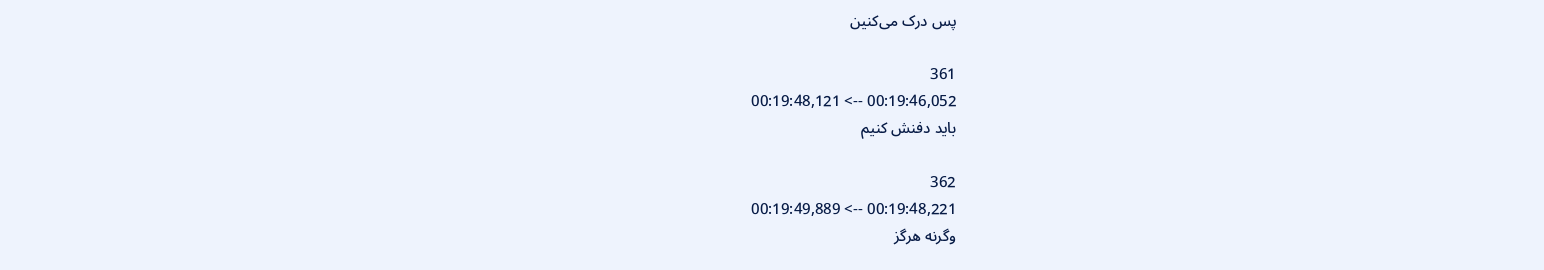پس درک می‌کنین

361
00:19:46,052 --> 00:19:48,121
باید دفنش کنیم

362
00:19:48,221 --> 00:19:49,889
وگرنه هرگز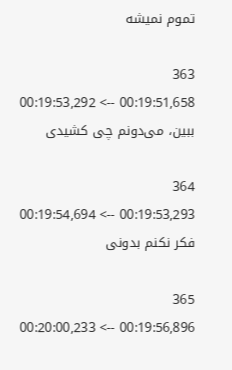تموم نمیشه

363
00:19:51,658 --> 00:19:53,292
ببین، می‌دونم چی کشیدی

364
00:19:53,293 --> 00:19:54,694
فکر نکنم بدونی

365
00:19:56,896 --> 00:20:00,233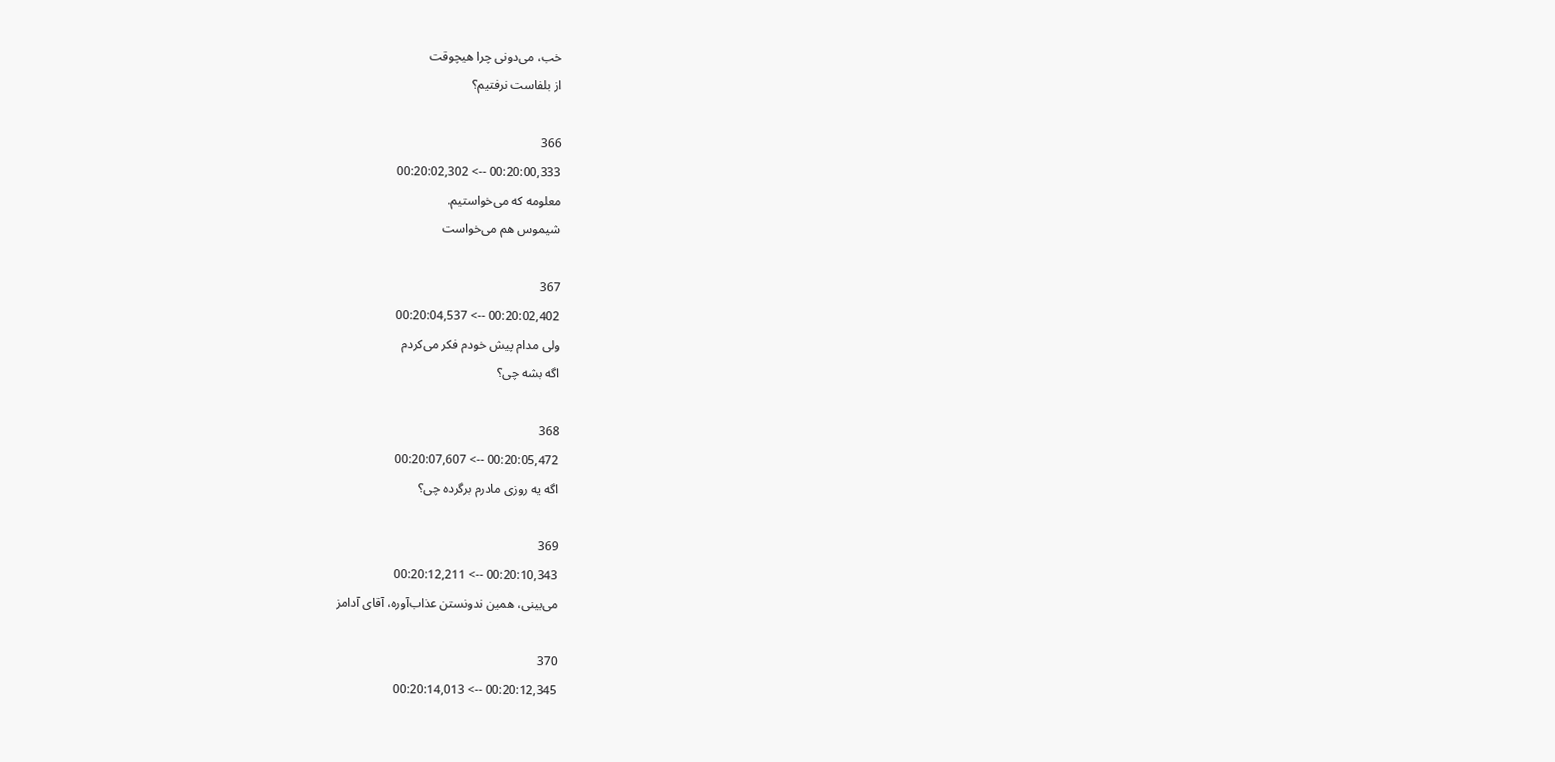خب، می‌دونی چرا هیچوقت
از بلفاست نرفتیم؟

366
00:20:00,333 --> 00:20:02,302
معلومه که می‌خواستیم.
شیموس هم می‌خواست

367
00:20:02,402 --> 00:20:04,537
ولی مدام پیش خودم فکر می‌کردم
اگه بشه چی؟

368
00:20:05,472 --> 00:20:07,607
اگه یه روزی مادرم برگرده چی؟

369
00:20:10,343 --> 00:20:12,211
می‌بینی، همین ندونستن عذاب‌آوره، آقای آدامز

370
00:20:12,345 --> 00:20:14,013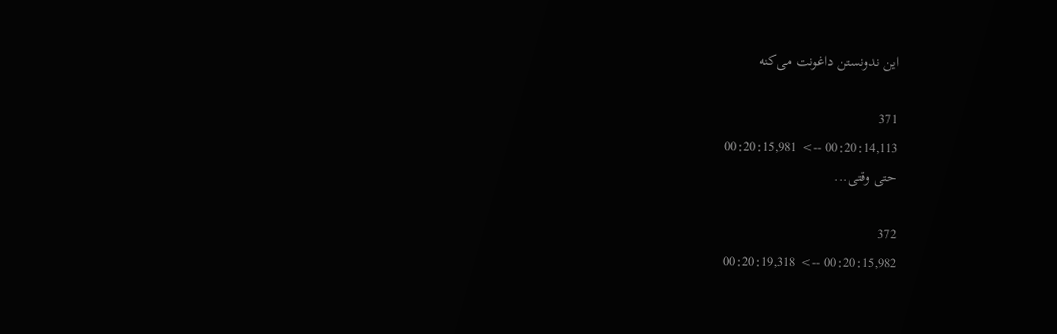این ندونستن داغونت می‌کنه

371
00:20:14,113 --> 00:20:15,981
حتی وقتی...

372
00:20:15,982 --> 00:20:19,318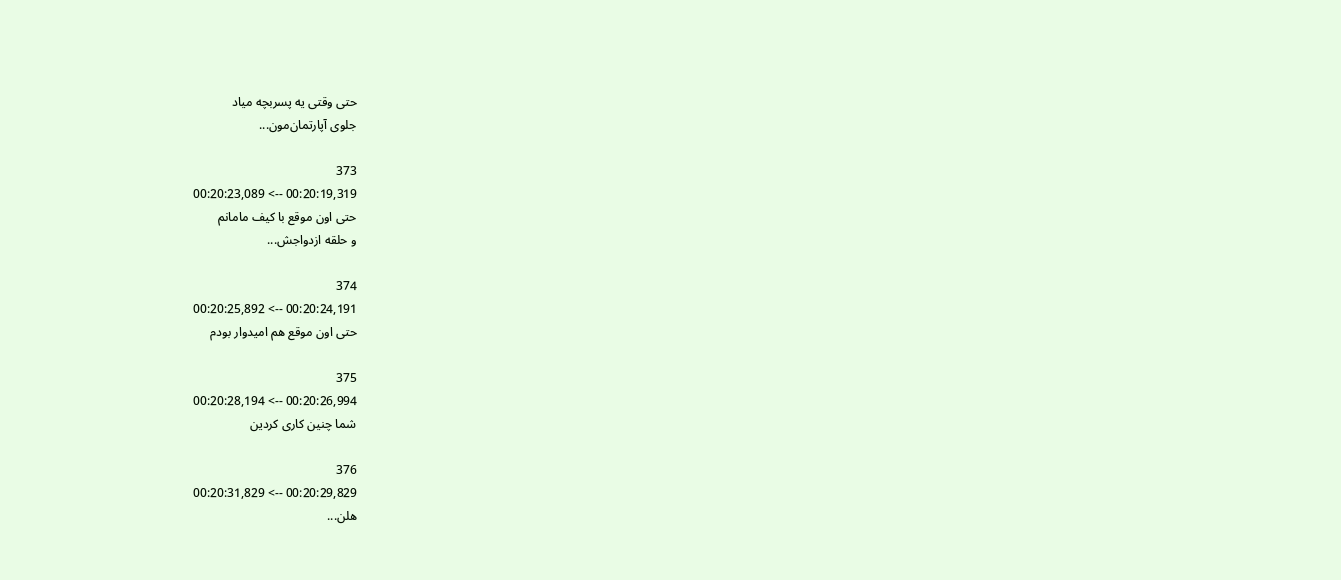حتی وقتی یه پسربچه میاد
جلوی آپارتمان‌مون...

373
00:20:19,319 --> 00:20:23,089
حتی اون موقع با کیف مامانم
و حلقه ازدواجش...

374
00:20:24,191 --> 00:20:25,892
حتی اون موقع هم امیدوار بودم

375
00:20:26,994 --> 00:20:28,194
شما چنین کاری کردین

376
00:20:29,829 --> 00:20:31,829
هلن...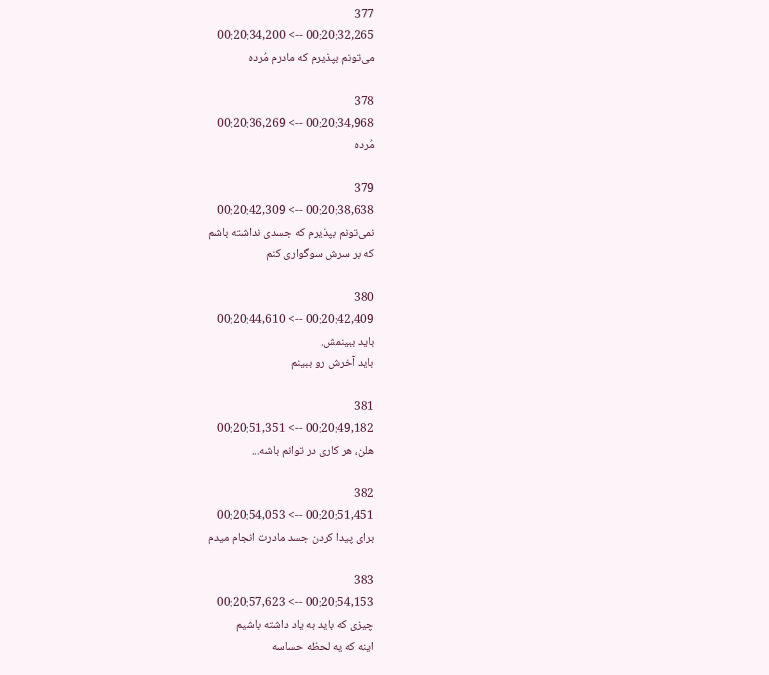377
00:20:32,265 --> 00:20:34,200
می‌تونم بپذیرم که مادرم مُرده

378
00:20:34,968 --> 00:20:36,269
مُرده

379
00:20:38,638 --> 00:20:42,309
نمی‌تونم بپذیرم که جسدی نداشته باشم
که بر سرش سوگواری کنم

380
00:20:42,409 --> 00:20:44,610
باید ببینمش.
باید آخرش رو ببینم

381
00:20:49,182 --> 00:20:51,351
هلن، هر کاری در توانم باشه...

382
00:20:51,451 --> 00:20:54,053
برای پیدا کردن جسد مادرت انجام میدم

383
00:20:54,153 --> 00:20:57,623
چیزی که باید به یاد داشته باشیم
اینه که یه لحظه حساسه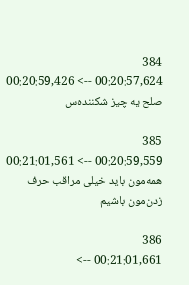384
00:20:57,624 --> 00:20:59,426
صلح یه چیز شکننده‌س

385
00:20:59,559 --> 00:21:01,561
همه‌مون باید خیلی مراقب حرف
زدن‌مون باشیم

386
00:21:01,661 -->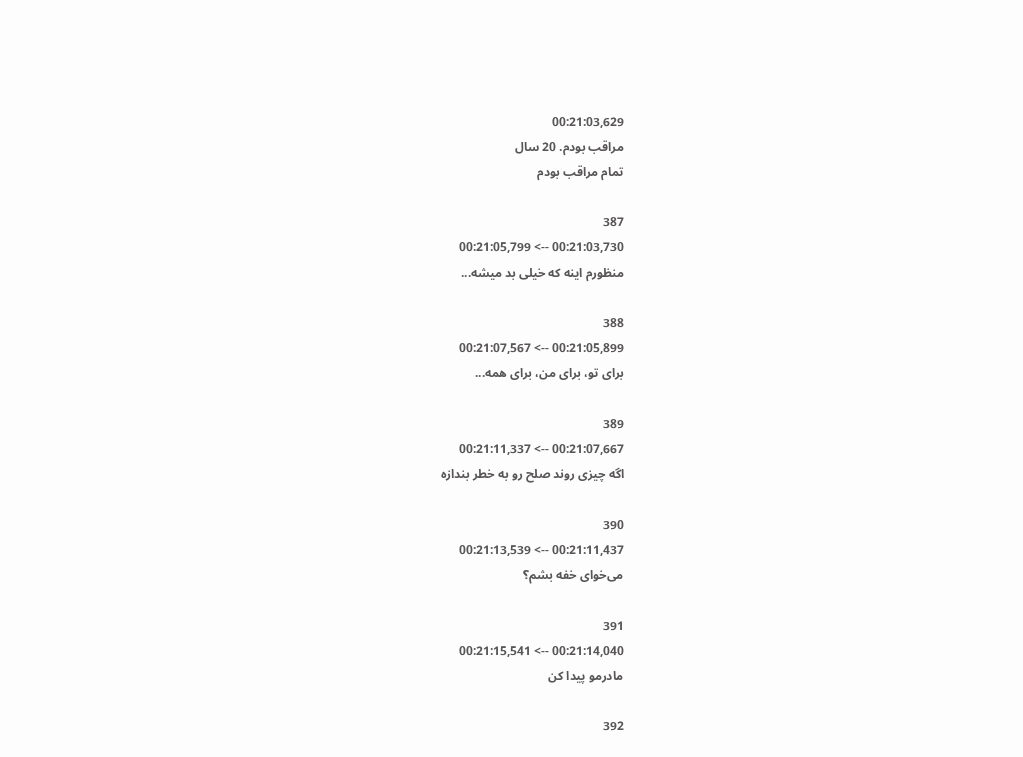00:21:03,629
مراقب بودم. 20 سال
تمام مراقب بودم

387
00:21:03,730 --> 00:21:05,799
منظورم اینه که خیلی بد میشه...

388
00:21:05,899 --> 00:21:07,567
برای تو، برای من، برای همه...

389
00:21:07,667 --> 00:21:11,337
اگه چیزی روند صلح رو به خطر بندازه

390
00:21:11,437 --> 00:21:13,539
می‌خوای خفه بشم؟

391
00:21:14,040 --> 00:21:15,541
مادرمو پیدا کن

392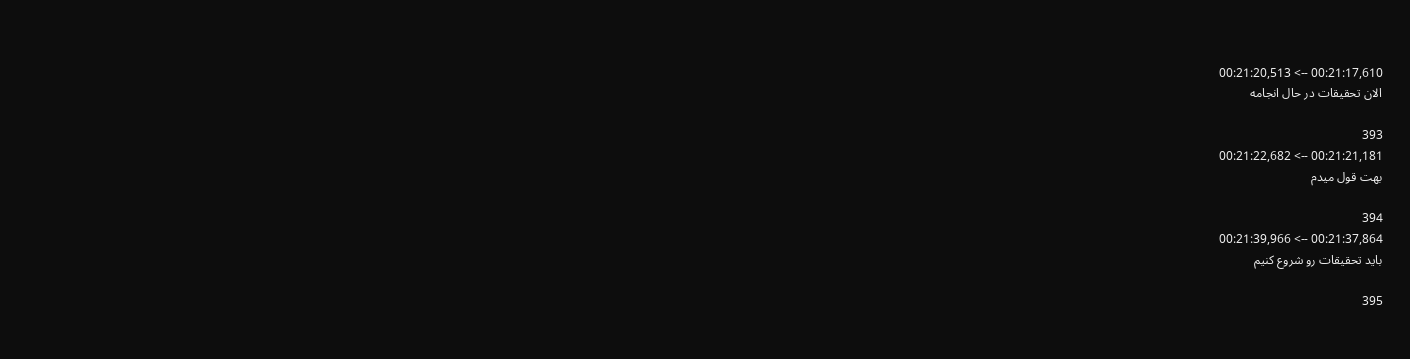00:21:17,610 --> 00:21:20,513
الان تحقیقات در حال انجامه

393
00:21:21,181 --> 00:21:22,682
بهت قول میدم

394
00:21:37,864 --> 00:21:39,966
باید تحقیقات رو شروع کنیم

395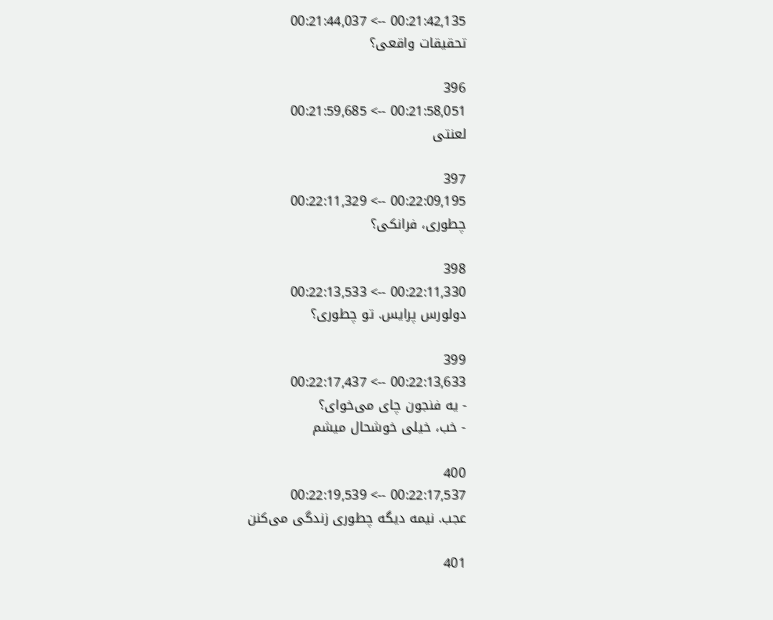00:21:42,135 --> 00:21:44,037
تحقیقات واقعی؟

396
00:21:58,051 --> 00:21:59,685
لعنتی

397
00:22:09,195 --> 00:22:11,329
چطوری، فرانکی؟

398
00:22:11,330 --> 00:22:13,533
دولورس پرایس. تو چطوری؟

399
00:22:13,633 --> 00:22:17,437
- یه فنجون چای می‌خوای؟
- خب، خیلی خوشحال میشم

400
00:22:17,537 --> 00:22:19,539
عجب. نیمه دیگه چطوری زندگی می‌کنن

401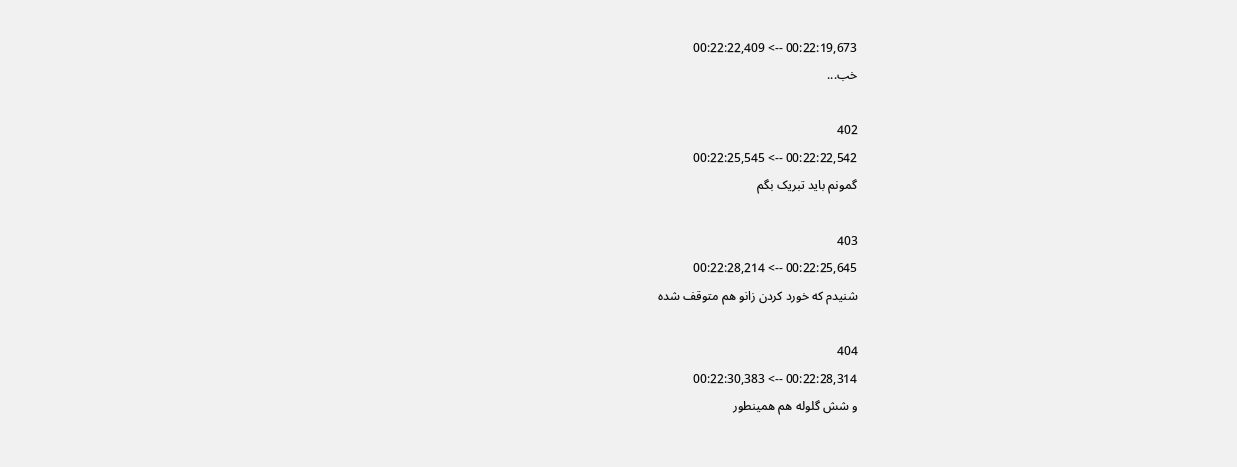00:22:19,673 --> 00:22:22,409
خب...

402
00:22:22,542 --> 00:22:25,545
گمونم باید تبریک بگم

403
00:22:25,645 --> 00:22:28,214
شنیدم که خورد کردن زانو هم متوقف شده

404
00:22:28,314 --> 00:22:30,383
و شش گلوله هم همینطور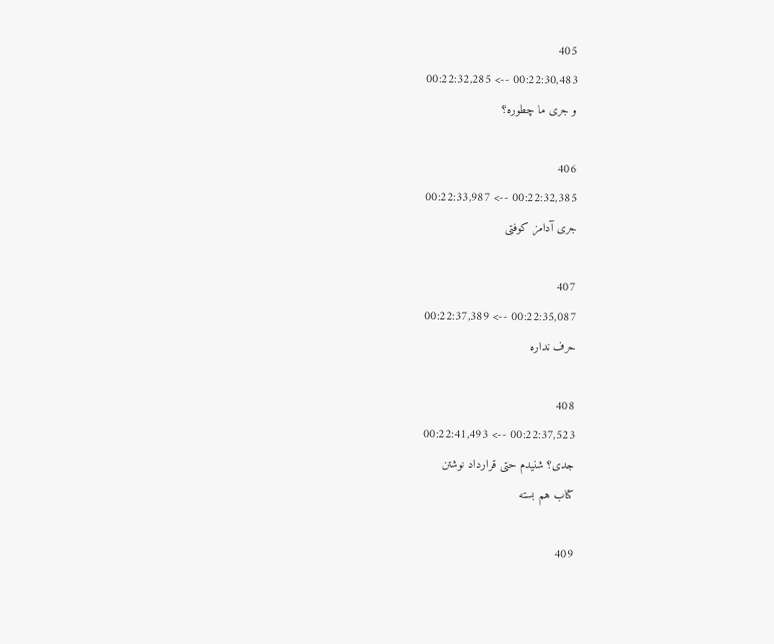405
00:22:30,483 --> 00:22:32,285
و جری ما چطوره؟

406
00:22:32,385 --> 00:22:33,987
جری آدامز کوفتی

407
00:22:35,087 --> 00:22:37,389
حرف نداره

408
00:22:37,523 --> 00:22:41,493
جدی؟ شنیدم حتی قرارداد نوشتن
کتاب هم بسته

409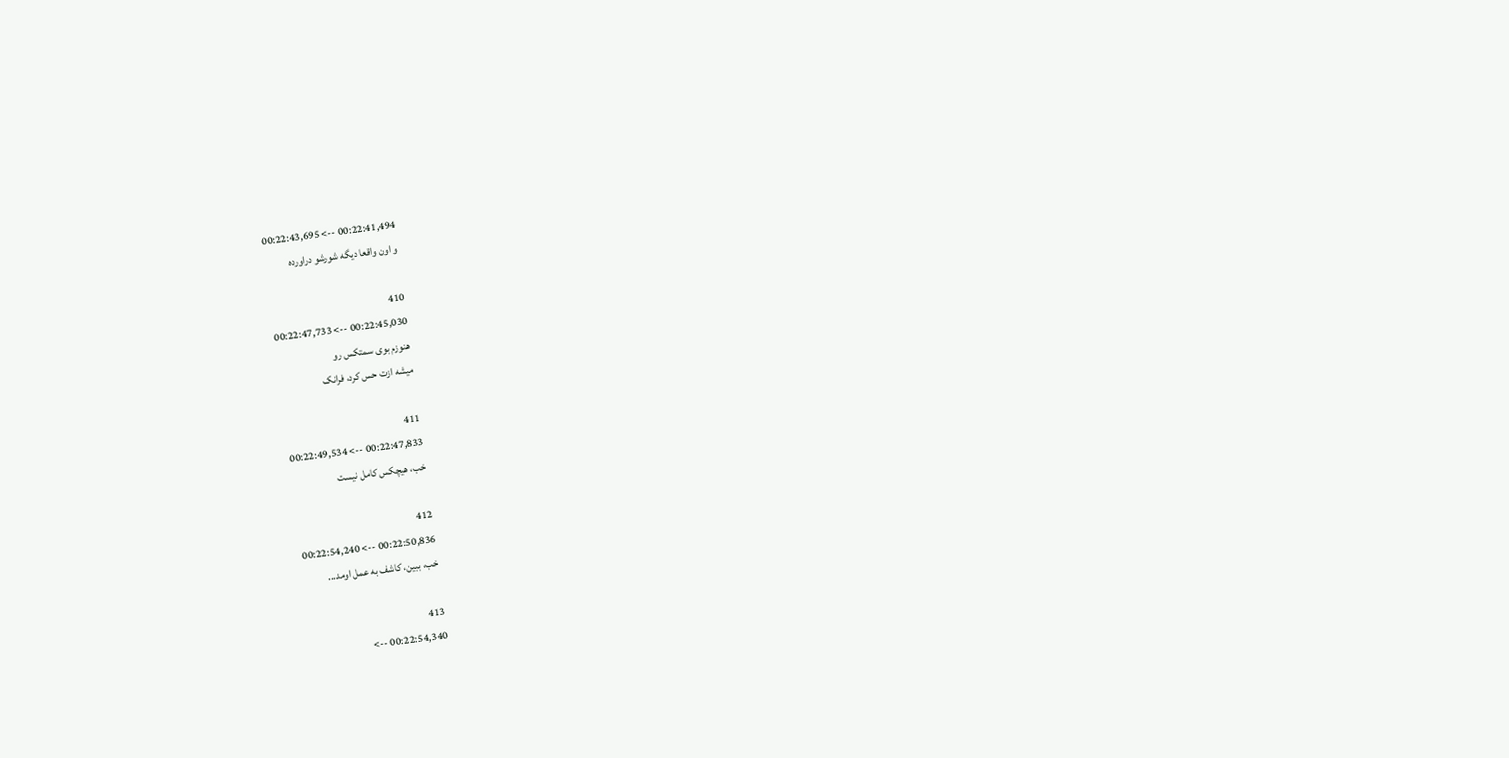00:22:41,494 --> 00:22:43,695
و اون واقعا دیگه شورشو دراورده

410
00:22:45,030 --> 00:22:47,733
هنوزم بوی سمتکس رو
میشه ازت حس کرد، فرانک

411
00:22:47,833 --> 00:22:49,534
خب، هیچکس کامل نیست

412
00:22:50,836 --> 00:22:54,240
خب، ببین، کاشف به عمل اومد...

413
00:22:54,340 -->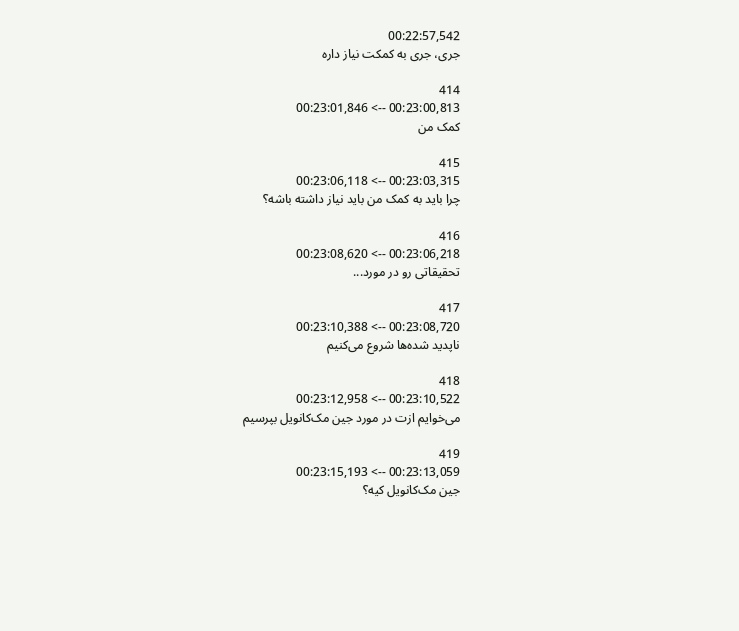00:22:57,542
جری، جری به کمکت نیاز داره

414
00:23:00,813 --> 00:23:01,846
کمک من

415
00:23:03,315 --> 00:23:06,118
چرا باید به کمک من باید نیاز داشته باشه؟

416
00:23:06,218 --> 00:23:08,620
تحقیقاتی رو در مورد...

417
00:23:08,720 --> 00:23:10,388
ناپدید شده‌ها شروع می‌کنیم

418
00:23:10,522 --> 00:23:12,958
می‌خوایم ازت در مورد جین مک‌کانویل بپرسیم

419
00:23:13,059 --> 00:23:15,193
جین مک‌کانویل کیه؟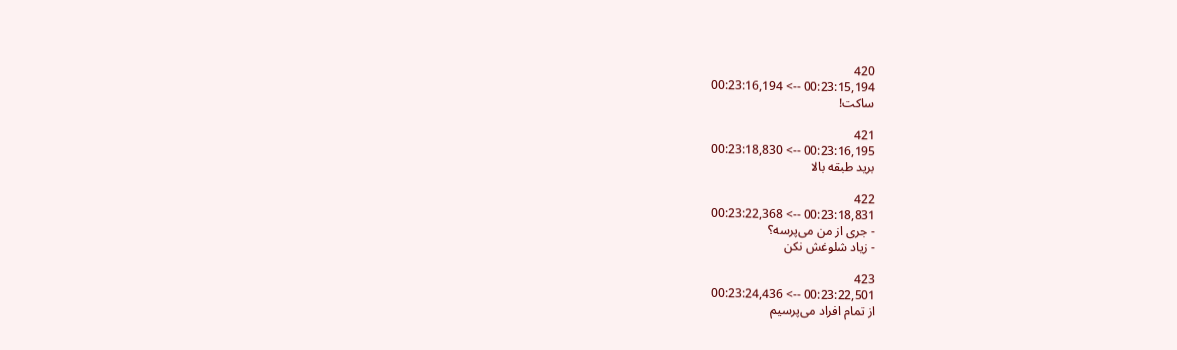420
00:23:15,194 --> 00:23:16,194
ساکت!

421
00:23:16,195 --> 00:23:18,830
برید طبقه بالا

422
00:23:18,831 --> 00:23:22,368
- جری از من می‌پرسه؟
- زیاد شلوغش نکن

423
00:23:22,501 --> 00:23:24,436
از تمام افراد می‌پرسیم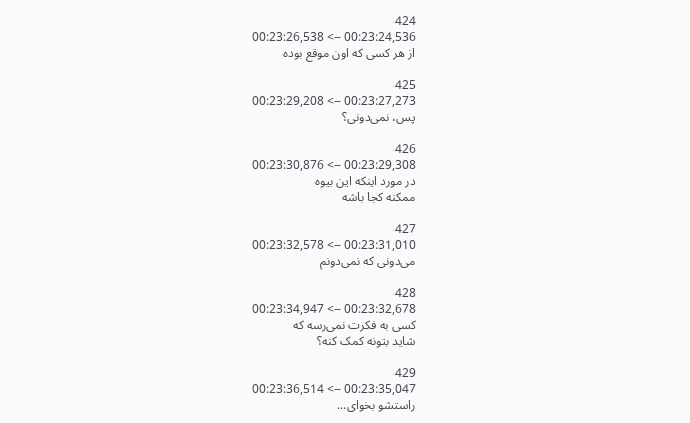424
00:23:24,536 --> 00:23:26,538
از هر کسی که اون موقع بوده

425
00:23:27,273 --> 00:23:29,208
پس، نمی‌دونی؟

426
00:23:29,308 --> 00:23:30,876
در مورد اینکه این بیوه
ممکنه کجا باشه

427
00:23:31,010 --> 00:23:32,578
می‌دونی که نمی‌دونم

428
00:23:32,678 --> 00:23:34,947
کسی به فکرت نمی‌رسه که
شاید بتونه کمک کنه؟

429
00:23:35,047 --> 00:23:36,514
راستشو بخوای...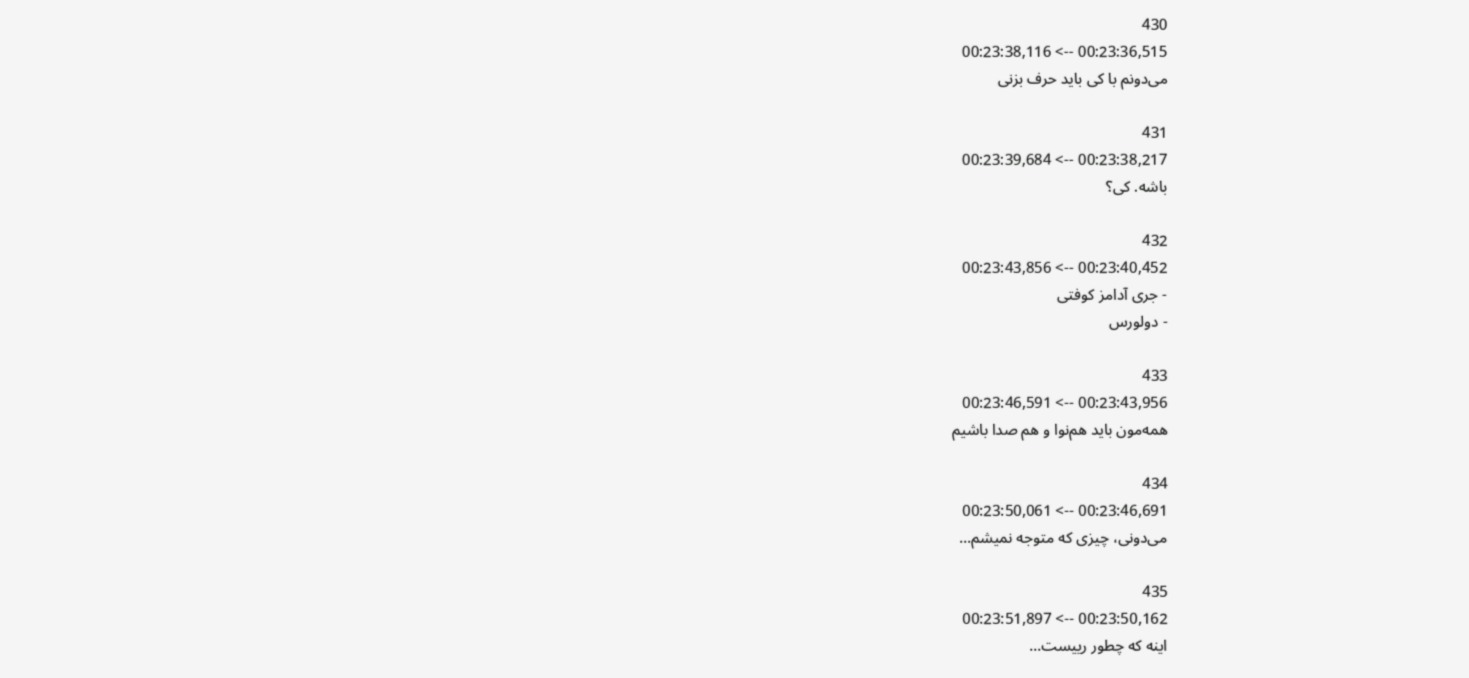430
00:23:36,515 --> 00:23:38,116
می‌دونم با کی باید حرف بزنی

431
00:23:38,217 --> 00:23:39,684
باشه. کی؟

432
00:23:40,452 --> 00:23:43,856
- جری آدامز کوفتی
- دولورس

433
00:23:43,956 --> 00:23:46,591
همه‌مون باید هم‌نوا و هم صدا باشیم

434
00:23:46,691 --> 00:23:50,061
می‌دونی، چیزی که متوجه نمیشم...

435
00:23:50,162 --> 00:23:51,897
اینه که چطور رییست...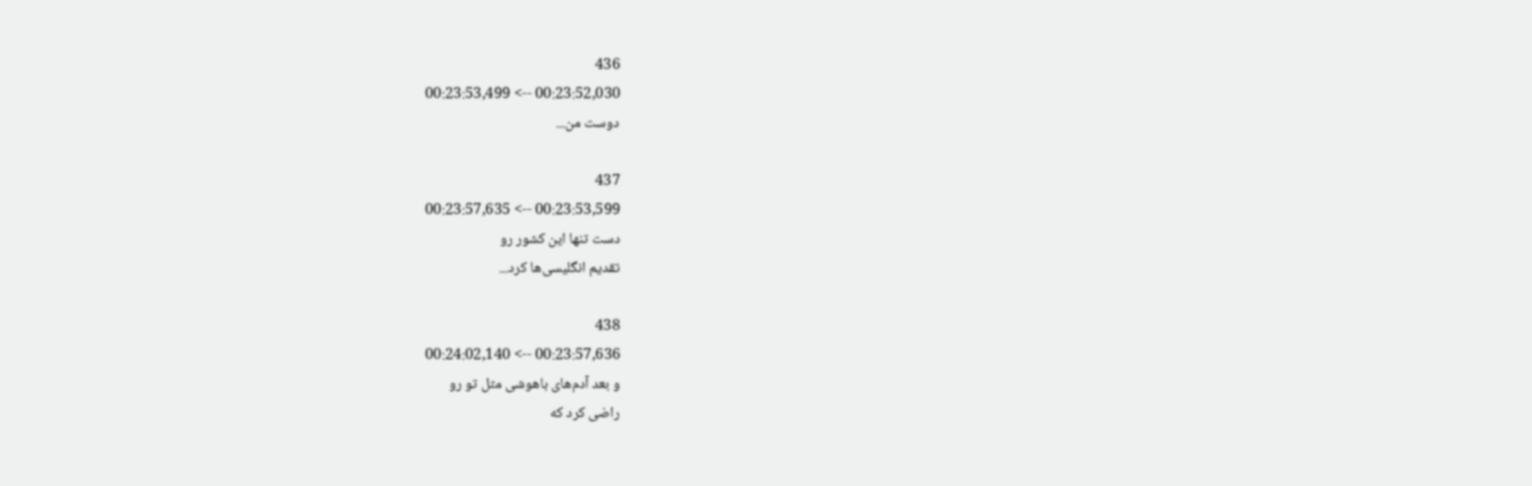436
00:23:52,030 --> 00:23:53,499
دوست من...

437
00:23:53,599 --> 00:23:57,635
دست تنها این کشور رو
تقدیم انگلیسی‌ها کرد...

438
00:23:57,636 --> 00:24:02,140
و بعد آدم‌های باهوشی مثل تو رو
راضی کرد که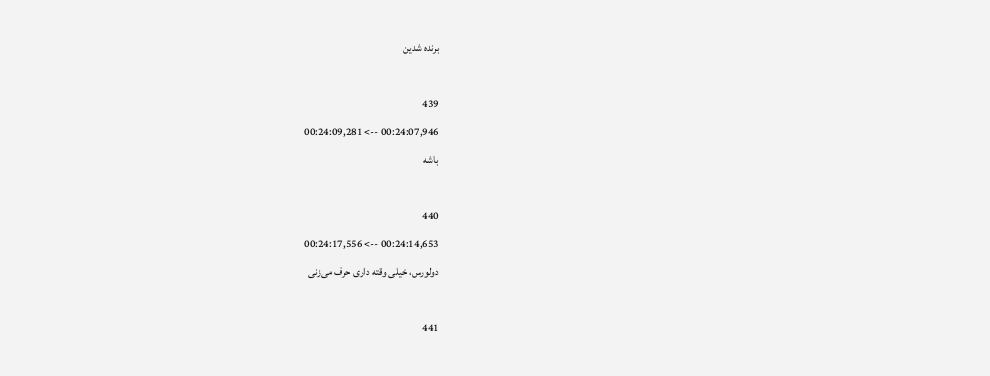برنده شدین

439
00:24:07,946 --> 00:24:09,281
باشه

440
00:24:14,653 --> 00:24:17,556
دولورس، خیلی وقته داری حرف می‌زنی

441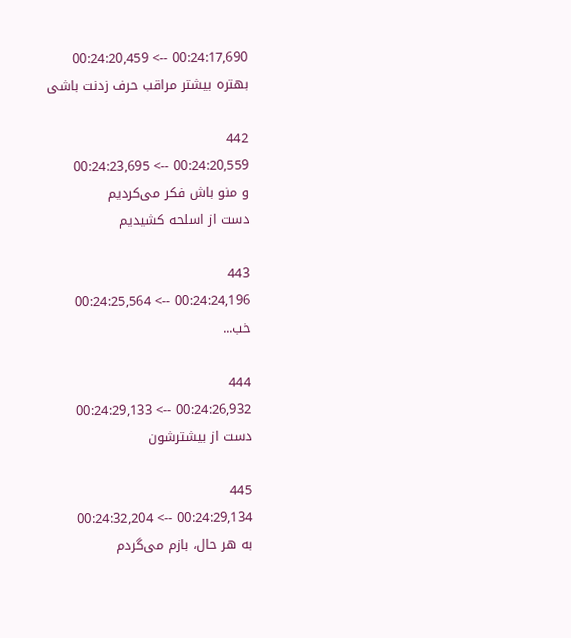00:24:17,690 --> 00:24:20,459
بهتره بیشتر مراقب حرف زدنت باشی

442
00:24:20,559 --> 00:24:23,695
و منو باش فکر می‌کردیم
دست از اسلحه کشیدیم

443
00:24:24,196 --> 00:24:25,564
خب...

444
00:24:26,932 --> 00:24:29,133
دست از بیشترشون

445
00:24:29,134 --> 00:24:32,204
به هر حال، بازم می‌گردم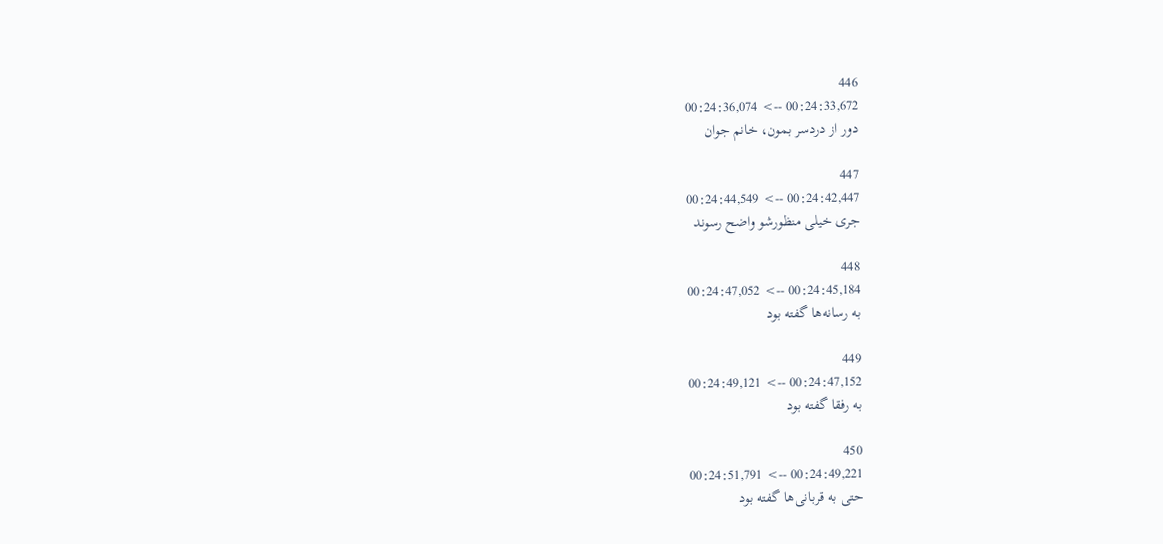446
00:24:33,672 --> 00:24:36,074
دور از دردسر بمون، خانم جوان

447
00:24:42,447 --> 00:24:44,549
جری خیلی منظورشو واضح رسوند

448
00:24:45,184 --> 00:24:47,052
به رسانه‌ها گفته بود

449
00:24:47,152 --> 00:24:49,121
به رفقا گفته بود

450
00:24:49,221 --> 00:24:51,791
حتی به قربانی‌ها گفته بود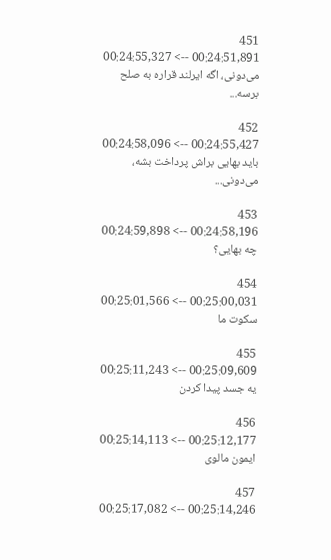451
00:24:51,891 --> 00:24:55,327
می‌دونی، اگه ایرلند قراره به صلح برسه...

452
00:24:55,427 --> 00:24:58,096
باید بهایی براش پرداخت بشه، می‌دونی...

453
00:24:58,196 --> 00:24:59,898
چه بهایی؟

454
00:25:00,031 --> 00:25:01,566
سکوت ما

455
00:25:09,609 --> 00:25:11,243
یه جسد پیدا کردن

456
00:25:12,177 --> 00:25:14,113
ایمون مالوی

457
00:25:14,246 --> 00:25:17,082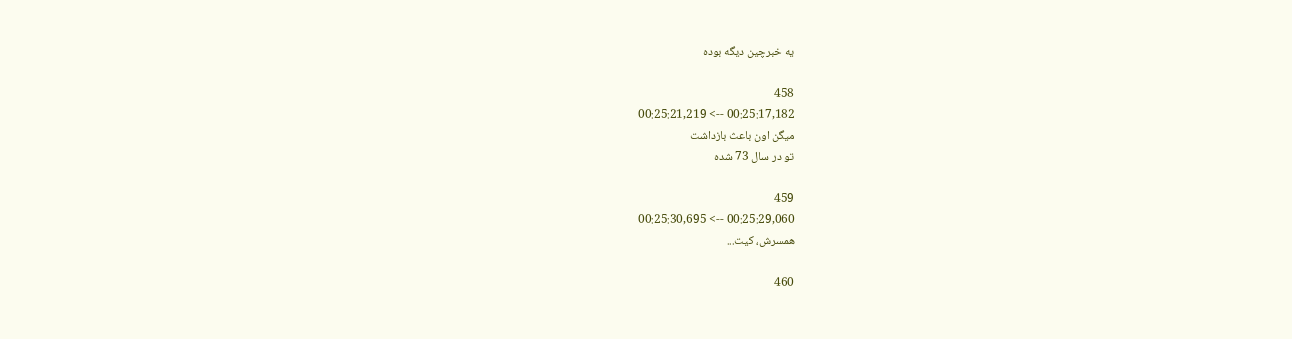یه خبرچین دیگه بوده

458
00:25:17,182 --> 00:25:21,219
میگن اون باعث بازداشت
تو در سال 73 شده

459
00:25:29,060 --> 00:25:30,695
همسرش، کیت...

460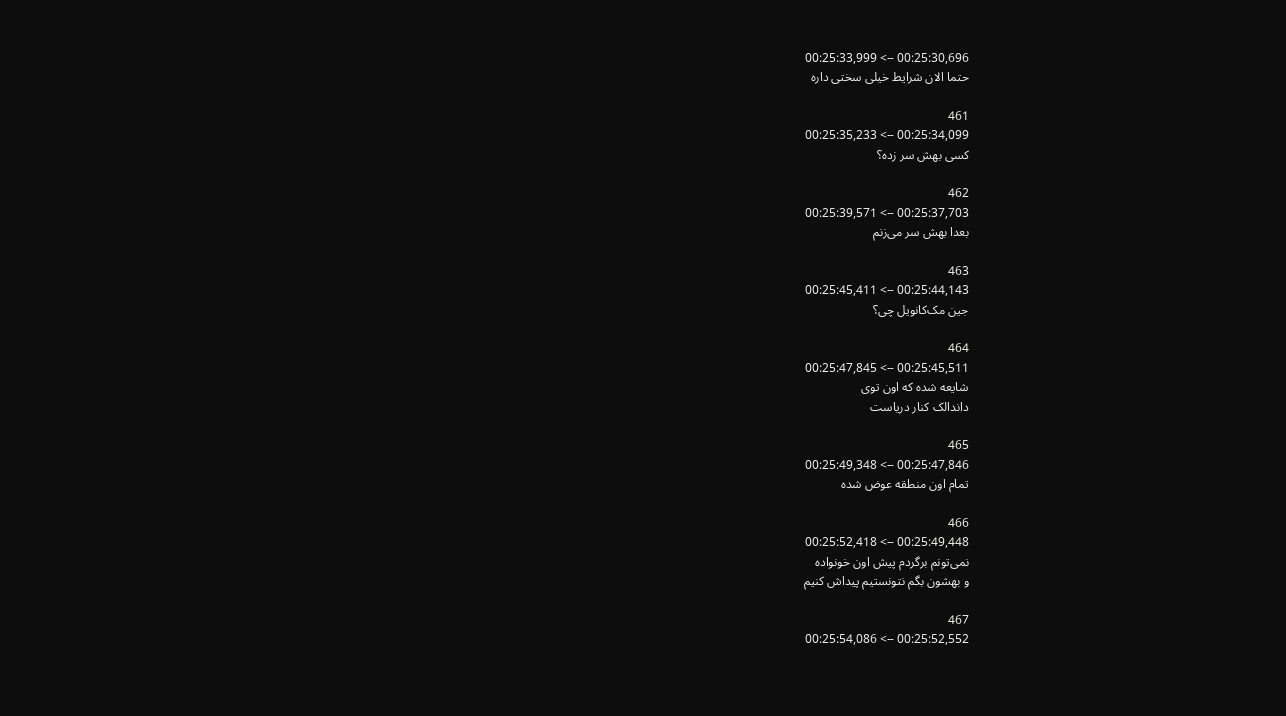00:25:30,696 --> 00:25:33,999
حتما الان شرایط خیلی سختی داره

461
00:25:34,099 --> 00:25:35,233
کسی بهش سر زده؟

462
00:25:37,703 --> 00:25:39,571
بعدا بهش سر می‌زنم

463
00:25:44,143 --> 00:25:45,411
جین مک‌کانویل چی؟

464
00:25:45,511 --> 00:25:47,845
شایعه شده که اون توی
داندالک کنار دریاست

465
00:25:47,846 --> 00:25:49,348
تمام اون منطقه عوض شده

466
00:25:49,448 --> 00:25:52,418
نمی‌تونم برگردم پیش اون خونواده
و بهشون بگم نتونستیم پیداش کنیم

467
00:25:52,552 --> 00:25:54,086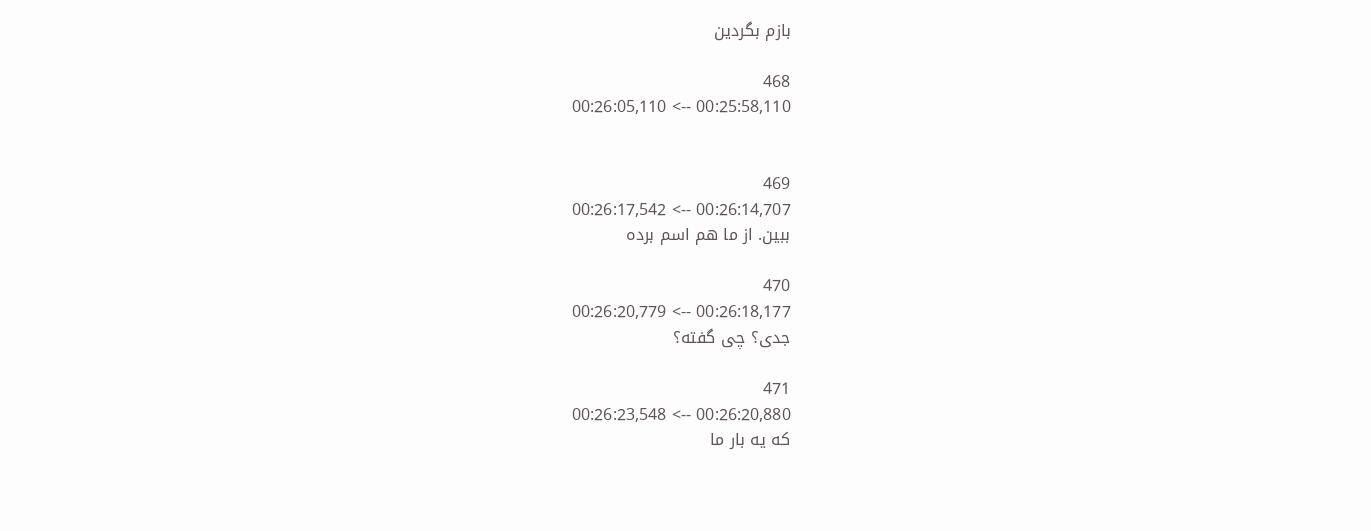بازم بگردین

468
00:25:58,110 --> 00:26:05,110


469
00:26:14,707 --> 00:26:17,542
ببین. از ما هم اسم برده

470
00:26:18,177 --> 00:26:20,779
جدی؟ چی گفته؟

471
00:26:20,880 --> 00:26:23,548
که یه بار ما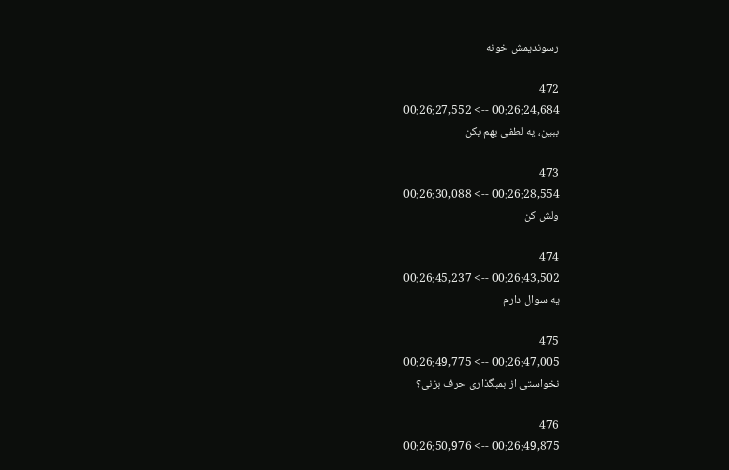رسوندیمش خونه

472
00:26:24,684 --> 00:26:27,552
ببین، یه لطفی بهم بکن

473
00:26:28,554 --> 00:26:30,088
ولش کن

474
00:26:43,502 --> 00:26:45,237
یه سوال دارم

475
00:26:47,005 --> 00:26:49,775
نخواستی از بمبگذاری حرف بزنی؟

476
00:26:49,875 --> 00:26:50,976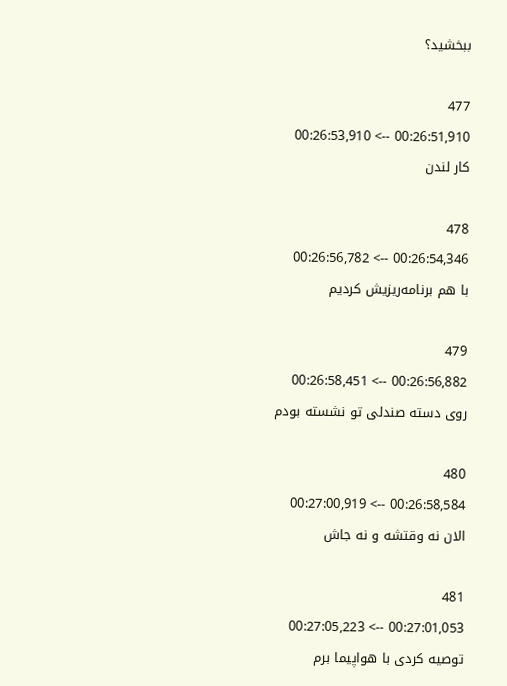ببخشید؟

477
00:26:51,910 --> 00:26:53,910
کار لندن

478
00:26:54,346 --> 00:26:56,782
با هم برنامه‌ریزیش کردیم

479
00:26:56,882 --> 00:26:58,451
روی دسته صندلی تو نشسته بودم

480
00:26:58,584 --> 00:27:00,919
الان نه وقتشه و نه جاش

481
00:27:01,053 --> 00:27:05,223
توصیه کردی با هواپیما برم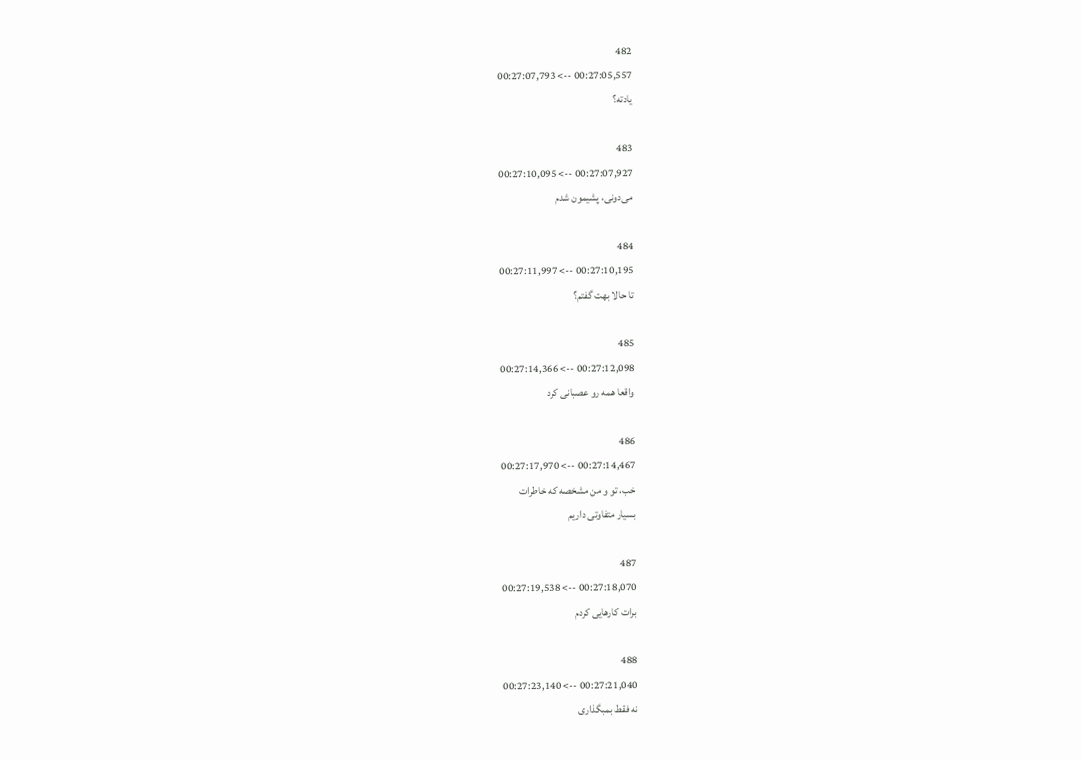482
00:27:05,557 --> 00:27:07,793
یادته؟

483
00:27:07,927 --> 00:27:10,095
می‌دونی، پشیمون شدم

484
00:27:10,195 --> 00:27:11,997
تا حالا بهت گفتم؟

485
00:27:12,098 --> 00:27:14,366
واقعا همه رو عصبانی کرد

486
00:27:14,467 --> 00:27:17,970
خب، تو و من مشخصه که خاطرات
بسیار متفاوتی داریم

487
00:27:18,070 --> 00:27:19,538
برات کارهایی کردم

488
00:27:21,040 --> 00:27:23,140
نه فقط بمبگذاری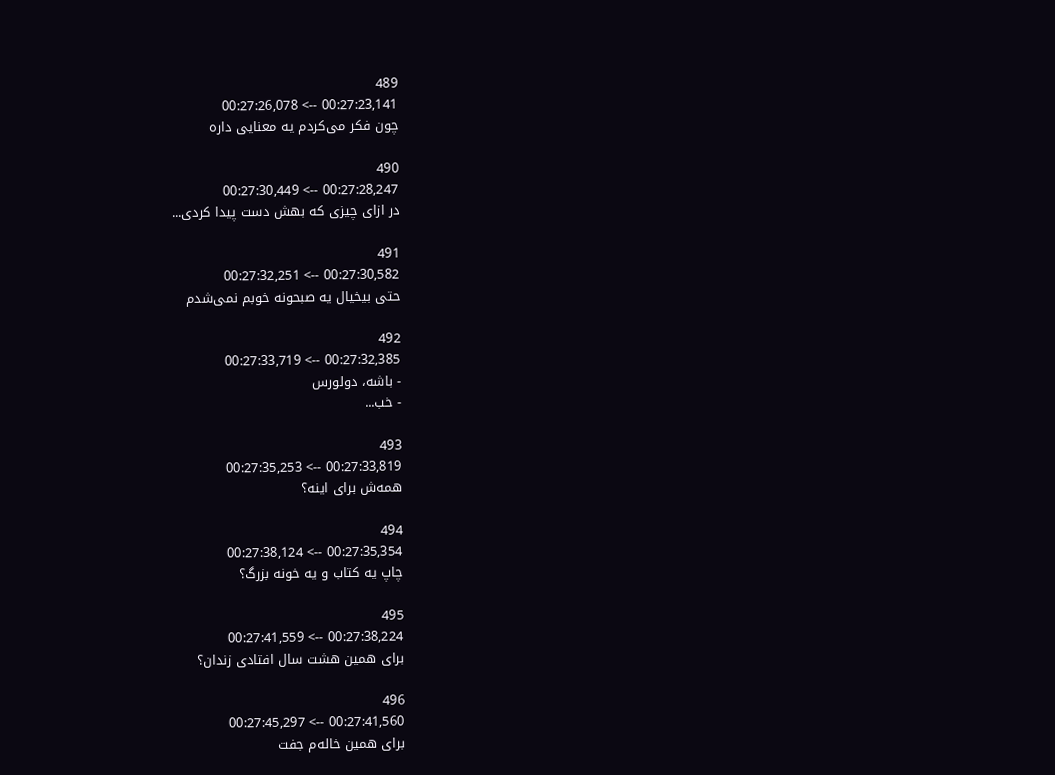489
00:27:23,141 --> 00:27:26,078
چون فکر می‌کردم یه معنایی داره

490
00:27:28,247 --> 00:27:30,449
در ازای چیزی که بهش دست پیدا کردی...

491
00:27:30,582 --> 00:27:32,251
حتی بیخیال یه صبحونه خوبم نمی‌شدم

492
00:27:32,385 --> 00:27:33,719
- باشه، دولورس
- خب...

493
00:27:33,819 --> 00:27:35,253
همه‌ش برای اینه؟

494
00:27:35,354 --> 00:27:38,124
چاپ یه کتاب و یه خونه بزرگ؟

495
00:27:38,224 --> 00:27:41,559
برای همین هشت سال افتادی زندان؟

496
00:27:41,560 --> 00:27:45,297
برای همین خاله‌م جفت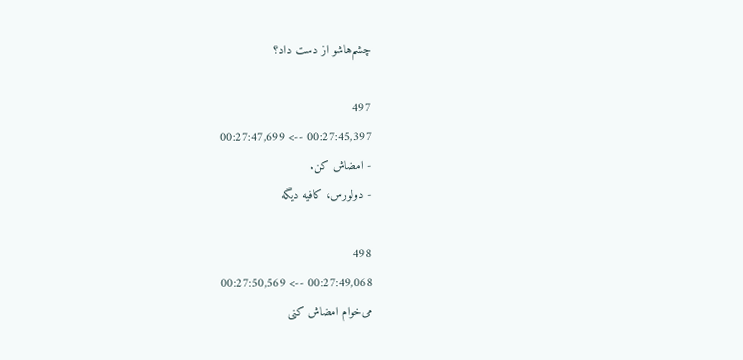چشم‌هاشو از دست داد؟

497
00:27:45,397 --> 00:27:47,699
- امضاش کن.
- دولورس، کافیه دیگه

498
00:27:49,068 --> 00:27:50,569
می‌خوام امضاش کنی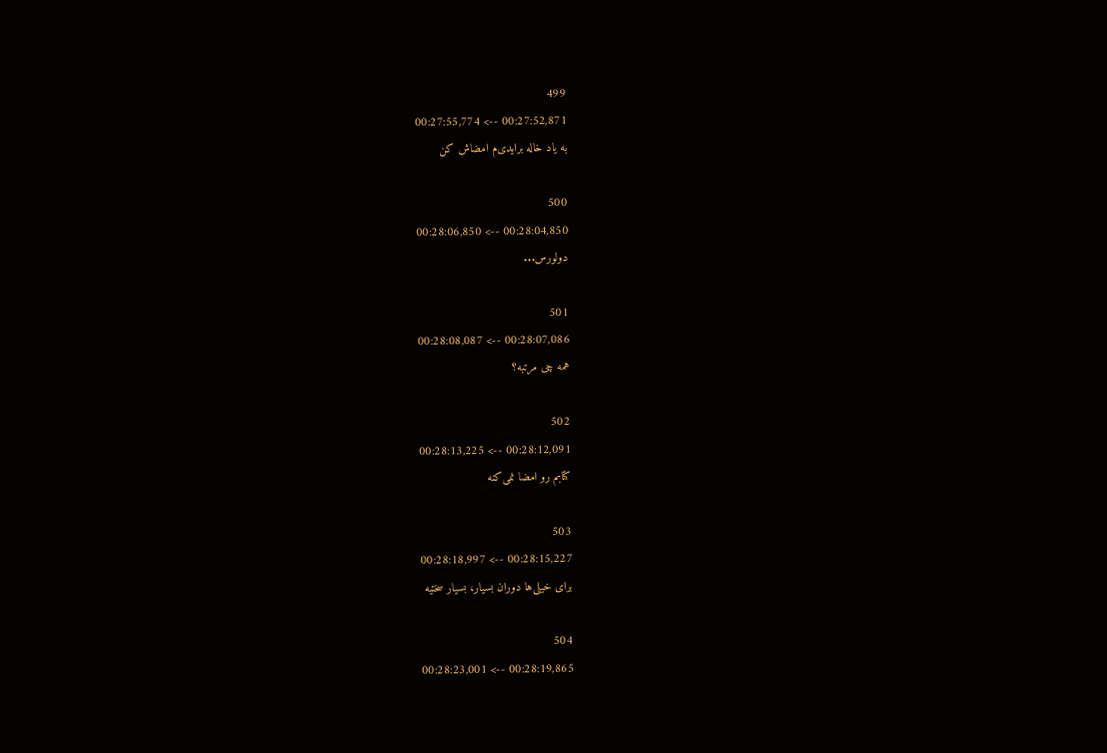499
00:27:52,871 --> 00:27:55,774
به یاد خاله برایدی‌م امضاش کن

500
00:28:04,850 --> 00:28:06,850
دولورس...

501
00:28:07,086 --> 00:28:08,087
همه چی مرتبه؟

502
00:28:12,091 --> 00:28:13,225
کتابم رو امضا نمی‌کنه

503
00:28:15,227 --> 00:28:18,997
برای خیلی‌ها دوران بسیار، بسیار سختیه

504
00:28:19,865 --> 00:28:23,001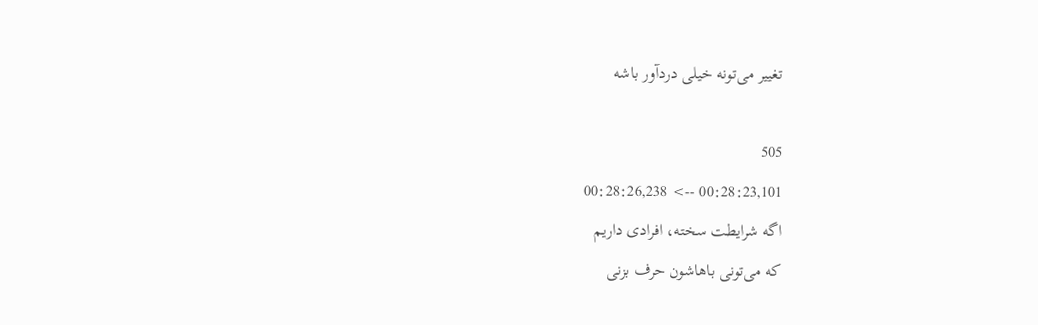تغییر می‌تونه خیلی دردآور باشه

505
00:28:23,101 --> 00:28:26,238
اگه شرایطت سخته، افرادی داریم
که می‌تونی باهاشون حرف بزنی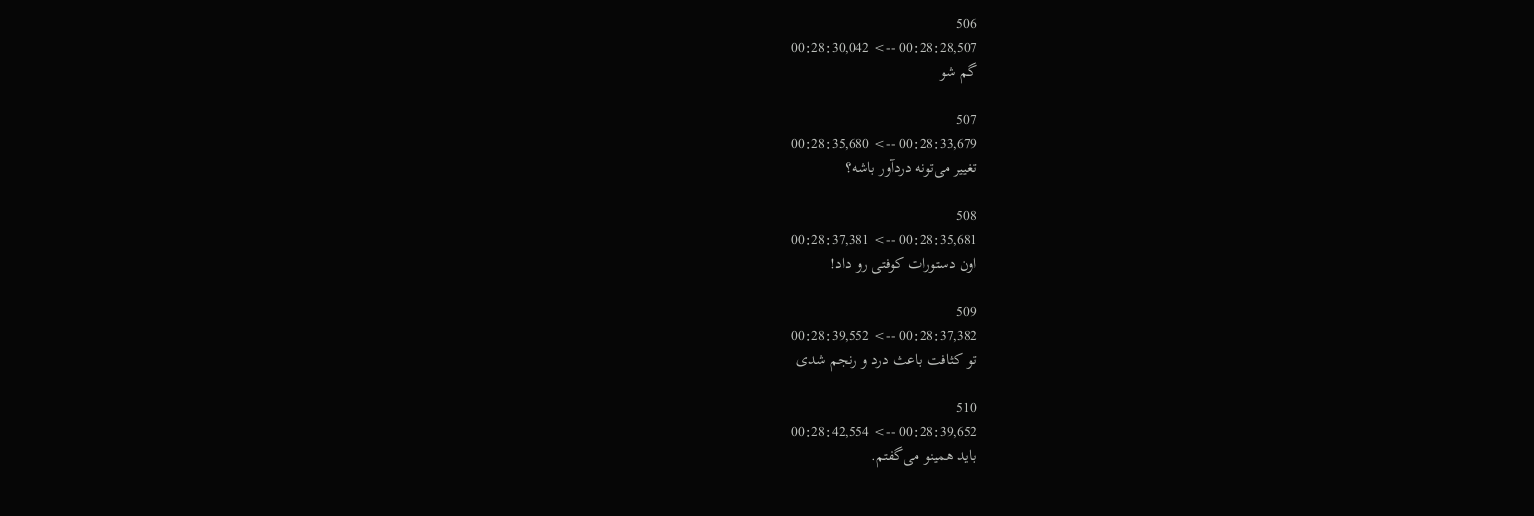506
00:28:28,507 --> 00:28:30,042
گم شو

507
00:28:33,679 --> 00:28:35,680
تغییر می‌تونه دردآور باشه؟

508
00:28:35,681 --> 00:28:37,381
اون دستورات کوفتی رو داد!

509
00:28:37,382 --> 00:28:39,552
تو کثافت باعث درد و رنجم شدی

510
00:28:39,652 --> 00:28:42,554
باید همینو می‌گفتم.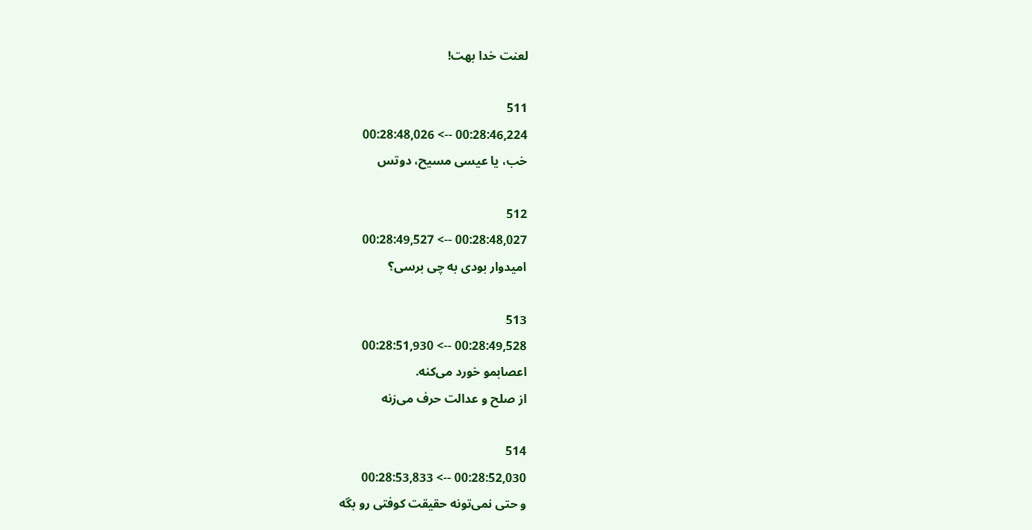لعنت خدا بهت!

511
00:28:46,224 --> 00:28:48,026
خب، یا عیسی مسیح، دوتس

512
00:28:48,027 --> 00:28:49,527
امیدوار بودی به چی برسی؟

513
00:28:49,528 --> 00:28:51,930
اعصابمو خورد می‌کنه.
از صلح و عدالت حرف می‌زنه

514
00:28:52,030 --> 00:28:53,833
و حتی نمی‌تونه حقیقت کوفتی رو بگه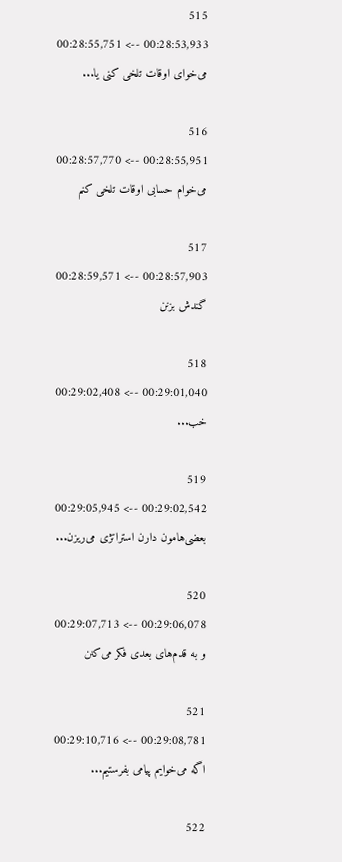515
00:28:53,933 --> 00:28:55,751
می‌خوای اوقات تلخی کنی یا...

516
00:28:55,951 --> 00:28:57,770
می‌خوام حسابی اوقات تلخی کنم

517
00:28:57,903 --> 00:28:59,571
گندش بزنن

518
00:29:01,040 --> 00:29:02,408
خب...

519
00:29:02,542 --> 00:29:05,945
بعضی‌هامون دارن استراتژی می‌ریزن...

520
00:29:06,078 --> 00:29:07,713
و به قدم‌های بعدی فکر می‌کنن

521
00:29:08,781 --> 00:29:10,716
اگه می‌خوایم پیامی بفرستیم...

522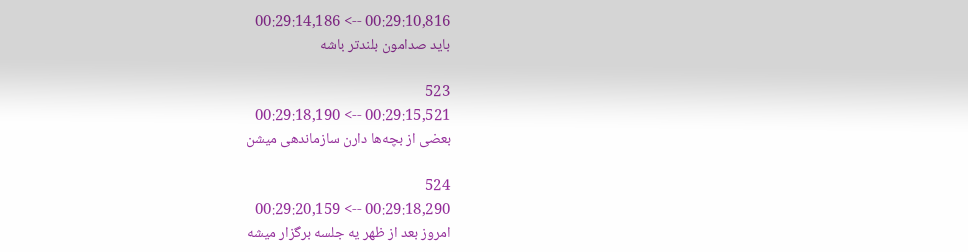00:29:10,816 --> 00:29:14,186
باید صدامون بلندتر باشه

523
00:29:15,521 --> 00:29:18,190
بعضی از بچه‌ها دارن سازماندهی میشن

524
00:29:18,290 --> 00:29:20,159
امروز بعد از ظهر یه جلسه برگزار میشه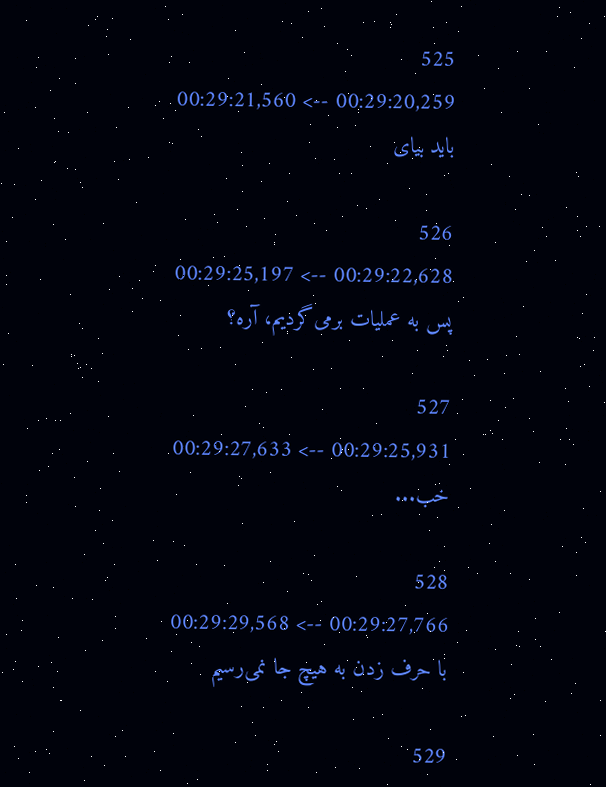525
00:29:20,259 --> 00:29:21,560
باید بیای

526
00:29:22,628 --> 00:29:25,197
پس به عملیات برمی‌گردیم، آره؟

527
00:29:25,931 --> 00:29:27,633
خب...

528
00:29:27,766 --> 00:29:29,568
با حرف زدن به هیچ جا نمی‌رسیم

529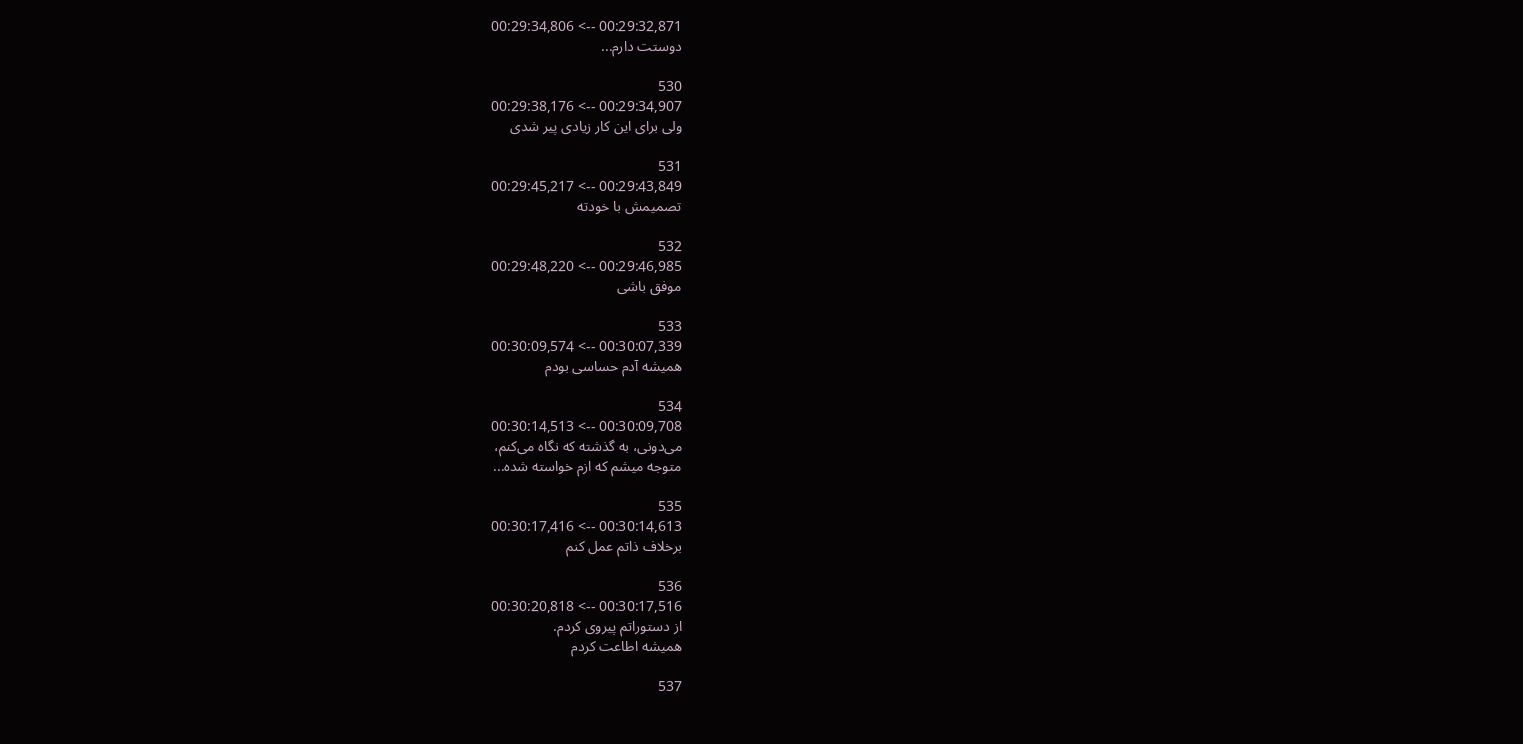00:29:32,871 --> 00:29:34,806
دوستت دارم...

530
00:29:34,907 --> 00:29:38,176
ولی برای این کار زیادی پیر شدی

531
00:29:43,849 --> 00:29:45,217
تصمیمش با خودته

532
00:29:46,985 --> 00:29:48,220
موفق باشی

533
00:30:07,339 --> 00:30:09,574
همیشه آدم حساسی بودم

534
00:30:09,708 --> 00:30:14,513
می‌دونی، به گذشته که نگاه می‌کنم،
متوجه میشم که ازم خواسته شده...

535
00:30:14,613 --> 00:30:17,416
برخلاف ذاتم عمل کنم

536
00:30:17,516 --> 00:30:20,818
از دستوراتم پیروی کردم.
همیشه اطاعت کردم

537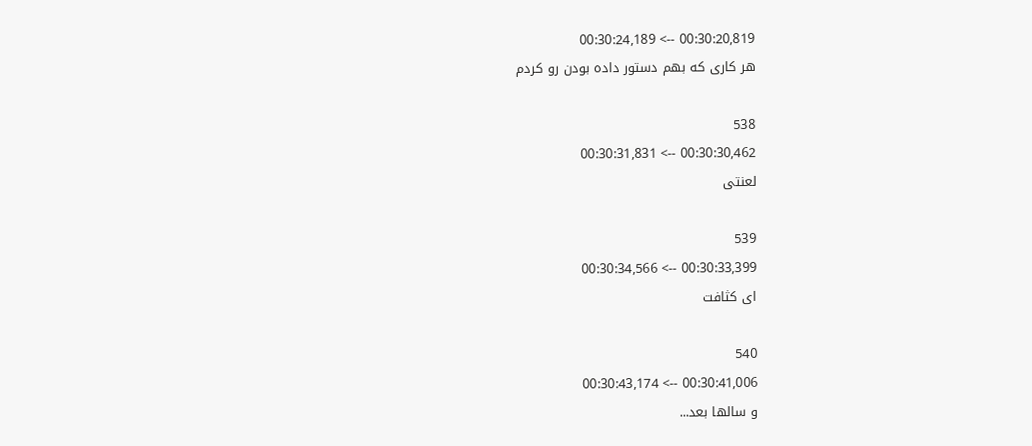00:30:20,819 --> 00:30:24,189
هر کاری که بهم دستور داده بودن رو کردم

538
00:30:30,462 --> 00:30:31,831
لعنتی

539
00:30:33,399 --> 00:30:34,566
ای کثافت

540
00:30:41,006 --> 00:30:43,174
و سالها بعد...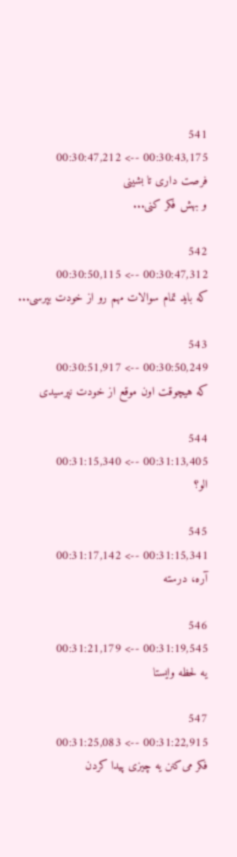541
00:30:43,175 --> 00:30:47,212
فرصت داری تا بشینی
و بهش فکر کنی...

542
00:30:47,312 --> 00:30:50,115
که باید تمام سوالات مهم رو از خودت بپرسی...

543
00:30:50,249 --> 00:30:51,917
که هیچوقت اون موقع از خودت نپرسیدی

544
00:31:13,405 --> 00:31:15,340
الو؟

545
00:31:15,341 --> 00:31:17,142
آره، درسته

546
00:31:19,545 --> 00:31:21,179
یه لحظه وایستا

547
00:31:22,915 --> 00:31:25,083
فکر می‌کنن یه چیزی پیدا کردن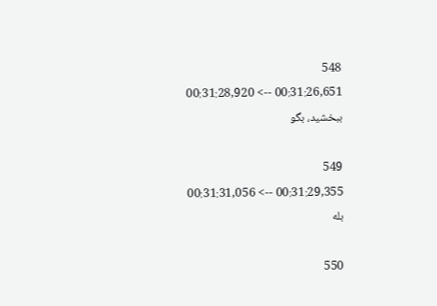548
00:31:26,651 --> 00:31:28,920
ببخشید، بگو

549
00:31:29,355 --> 00:31:31,056
بله

550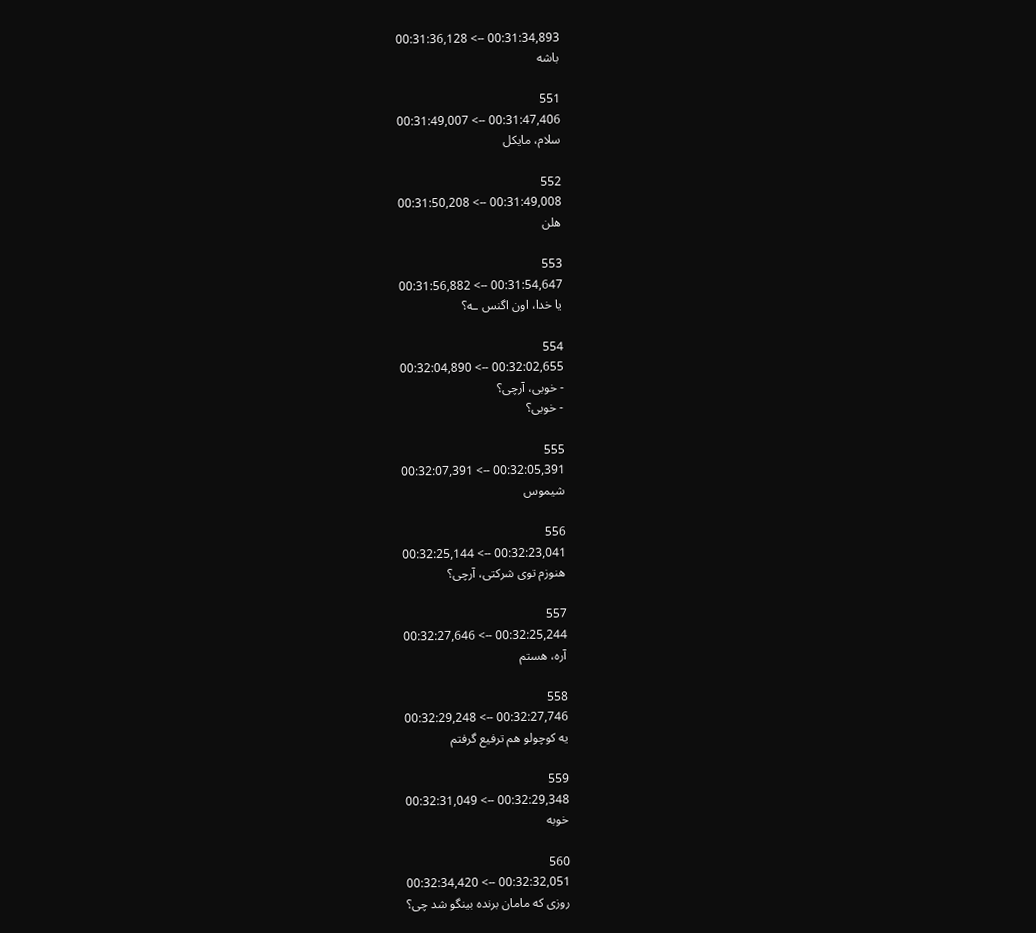00:31:34,893 --> 00:31:36,128
باشه

551
00:31:47,406 --> 00:31:49,007
سلام، مایکل

552
00:31:49,008 --> 00:31:50,208
هلن

553
00:31:54,647 --> 00:31:56,882
یا خدا، اون اگنس ـه؟

554
00:32:02,655 --> 00:32:04,890
- خوبی، آرچی؟
- خوبی؟

555
00:32:05,391 --> 00:32:07,391
شیموس

556
00:32:23,041 --> 00:32:25,144
هنوزم توی شرکتی، آرچی؟

557
00:32:25,244 --> 00:32:27,646
آره، هستم

558
00:32:27,746 --> 00:32:29,248
یه کوچولو هم ترفیع گرفتم

559
00:32:29,348 --> 00:32:31,049
خوبه

560
00:32:32,051 --> 00:32:34,420
روزی که مامان برنده بینگو شد چی؟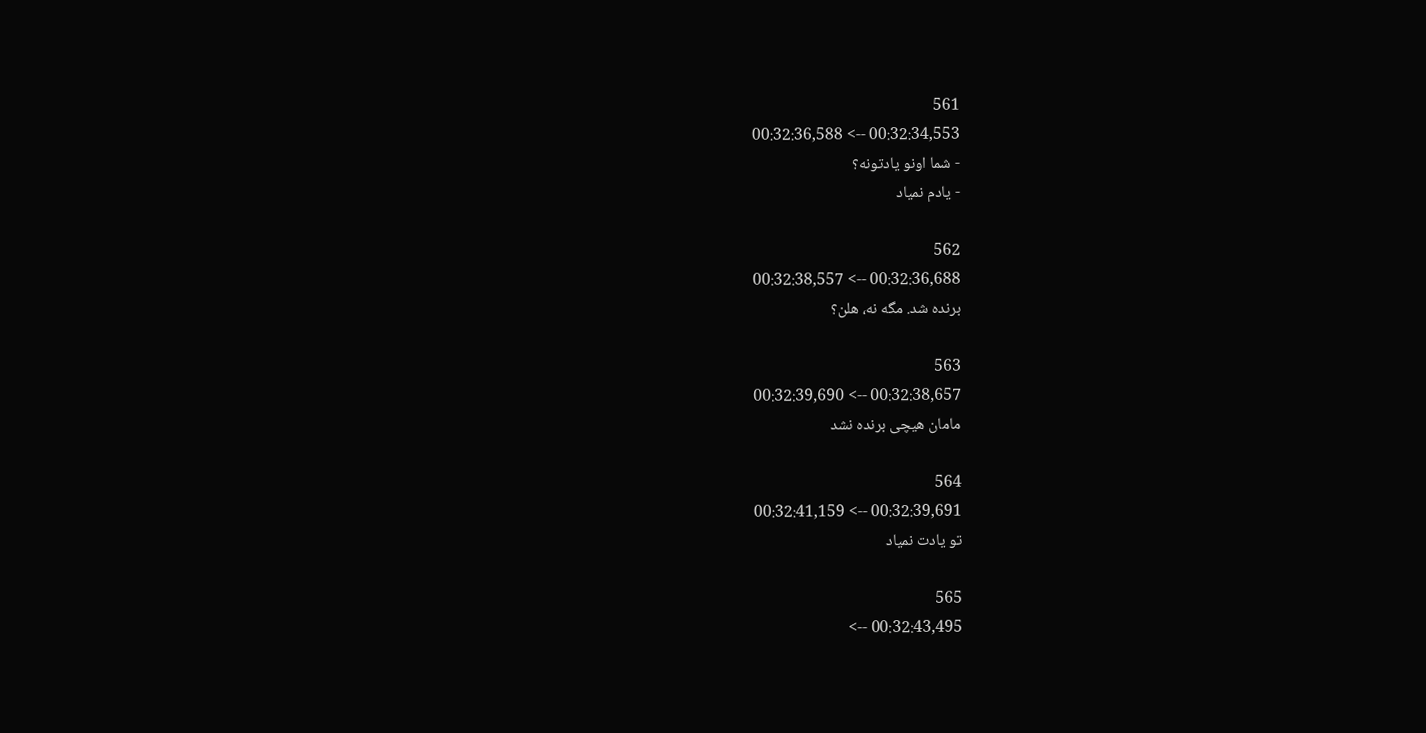561
00:32:34,553 --> 00:32:36,588
- شما اونو یادتونه؟
- یادم نمیاد

562
00:32:36,688 --> 00:32:38,557
برنده شد. مگه نه، هلن؟

563
00:32:38,657 --> 00:32:39,690
مامان هیچی برنده نشد

564
00:32:39,691 --> 00:32:41,159
تو یادت نمیاد

565
00:32:43,495 -->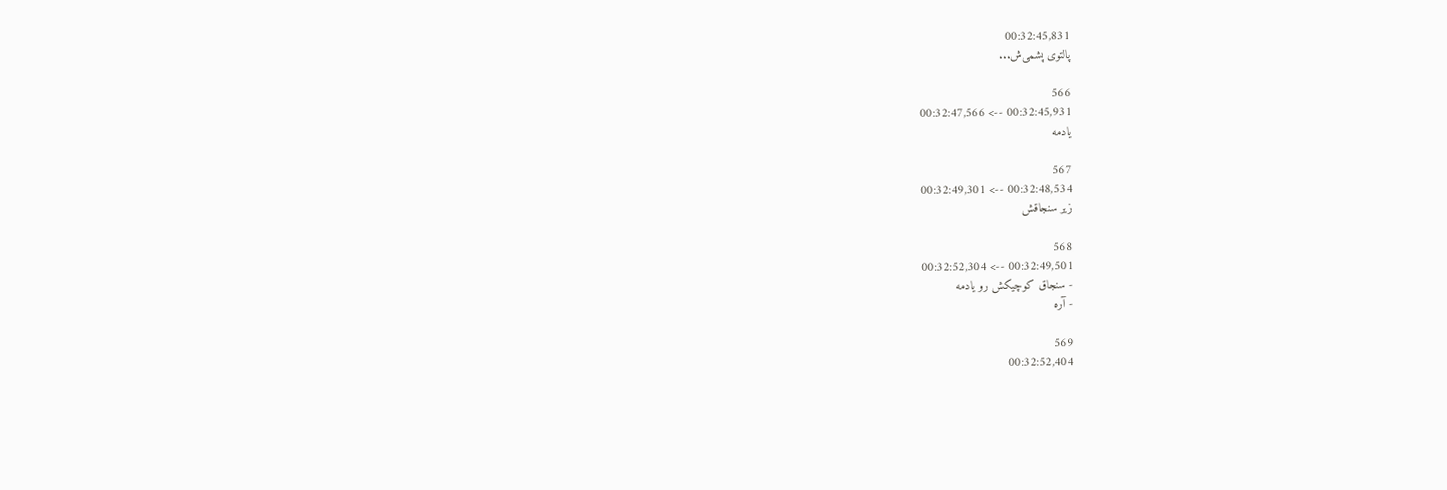00:32:45,831
پالتوی پشمی‌ش...

566
00:32:45,931 --> 00:32:47,566
یادمه

567
00:32:48,534 --> 00:32:49,301
زیر سنجاقش

568
00:32:49,501 --> 00:32:52,304
- سنجاق کوچیکش رو یادمه
- آره

569
00:32:52,404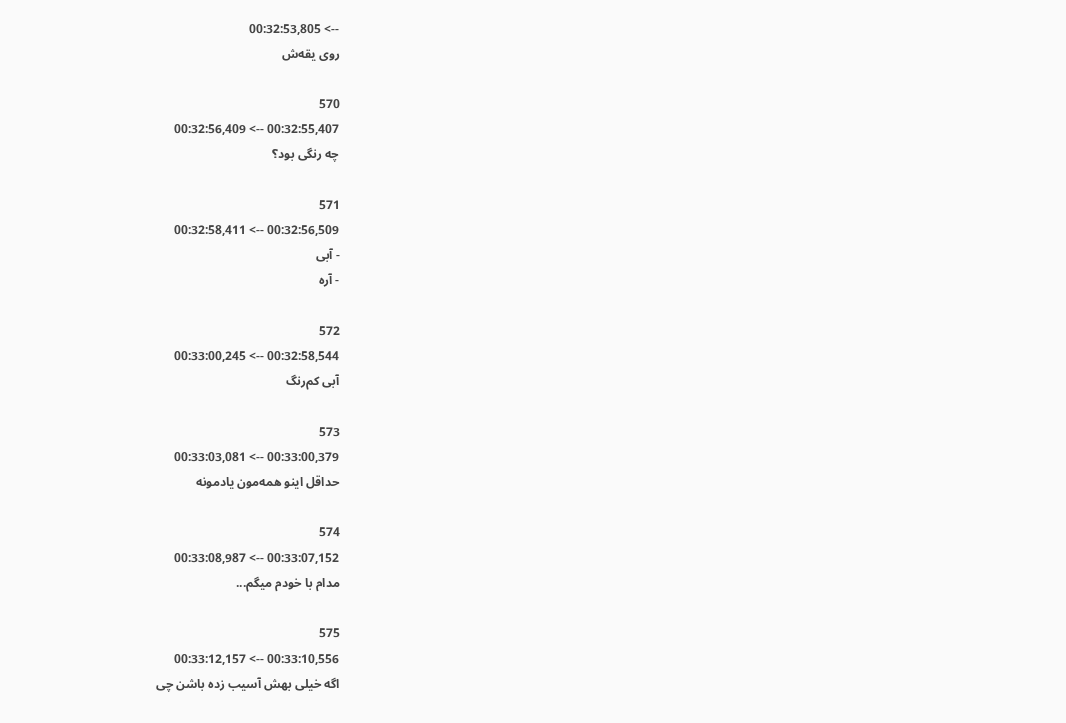--> 00:32:53,805
روی یقه‌ش

570
00:32:55,407 --> 00:32:56,409
چه رنگی بود؟

571
00:32:56,509 --> 00:32:58,411
- آبی
- آره

572
00:32:58,544 --> 00:33:00,245
آبی کم‌رنگ

573
00:33:00,379 --> 00:33:03,081
حداقل اینو همه‌مون یادمونه

574
00:33:07,152 --> 00:33:08,987
مدام با خودم میگم...

575
00:33:10,556 --> 00:33:12,157
اگه خیلی بهش آسیب زده باشن چی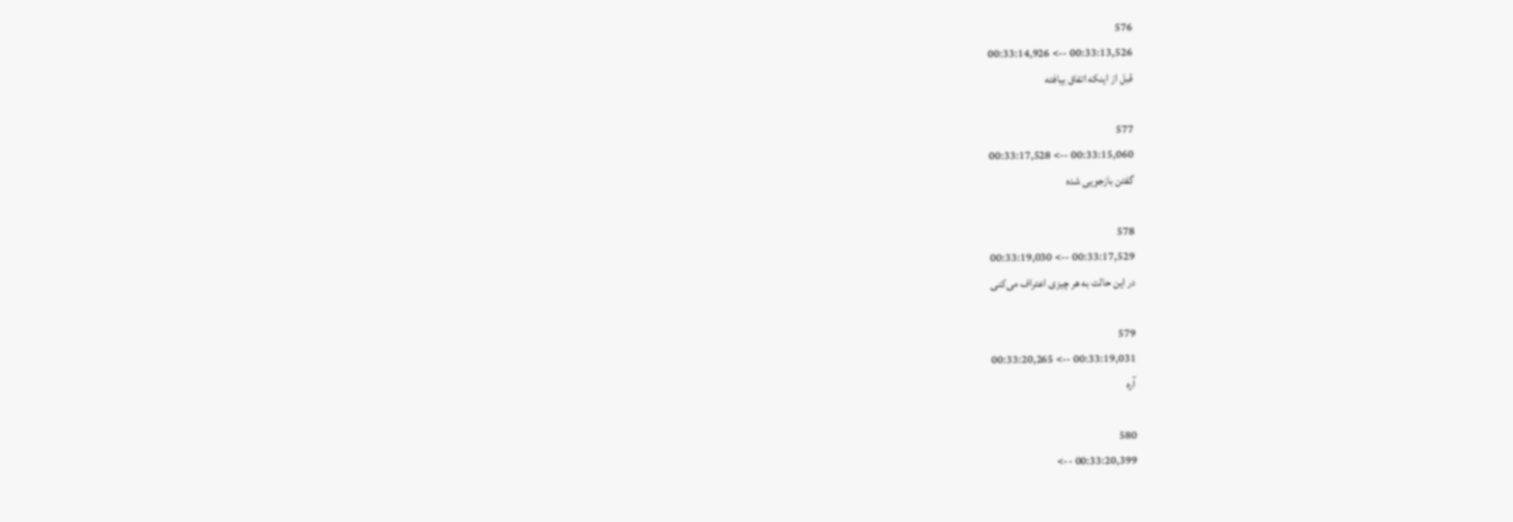576
00:33:13,526 --> 00:33:14,926
قبل از اینکه اتفاق بیافته

577
00:33:15,060 --> 00:33:17,528
گفتن بازجویی شده

578
00:33:17,529 --> 00:33:19,030
در این حالت به هر چیزی اعتراف می‌کنی

579
00:33:19,031 --> 00:33:20,265
آره

580
00:33:20,399 -->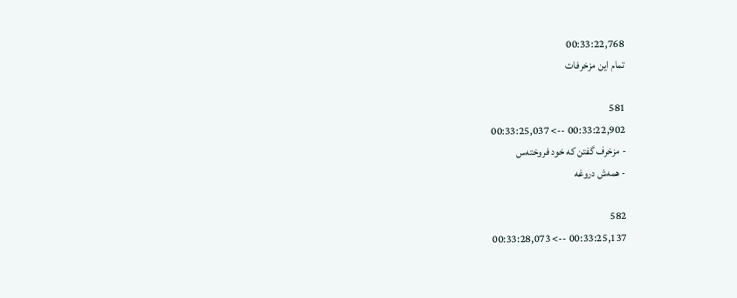00:33:22,768
تمام این مزخرفات

581
00:33:22,902 --> 00:33:25,037
- مزخرف گفتن که خود فروخته‌س
- همه‌ش دروغه

582
00:33:25,137 --> 00:33:28,073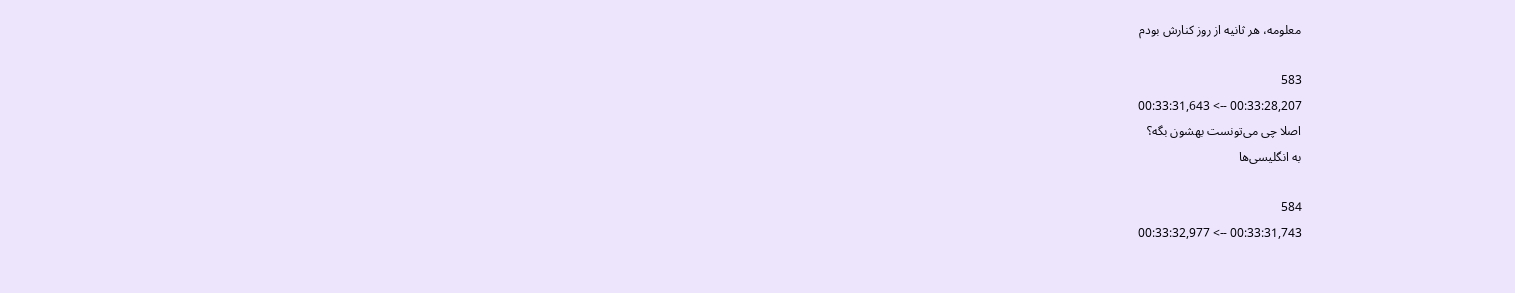معلومه، هر ثانیه از روز کنارش بودم

583
00:33:28,207 --> 00:33:31,643
اصلا چی می‌تونست بهشون بگه؟
به انگلیسی‌ها

584
00:33:31,743 --> 00:33:32,977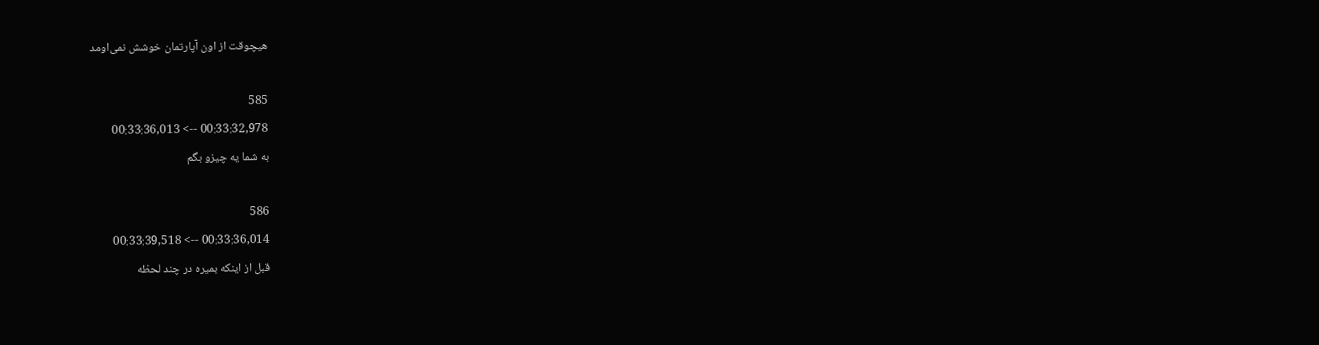هیچوقت از اون آپارتمان خوشش نمی‌اومد

585
00:33:32,978 --> 00:33:36,013
به شما یه چیزو بگم

586
00:33:36,014 --> 00:33:39,518
قبل از اینکه بمیره در چند لحظه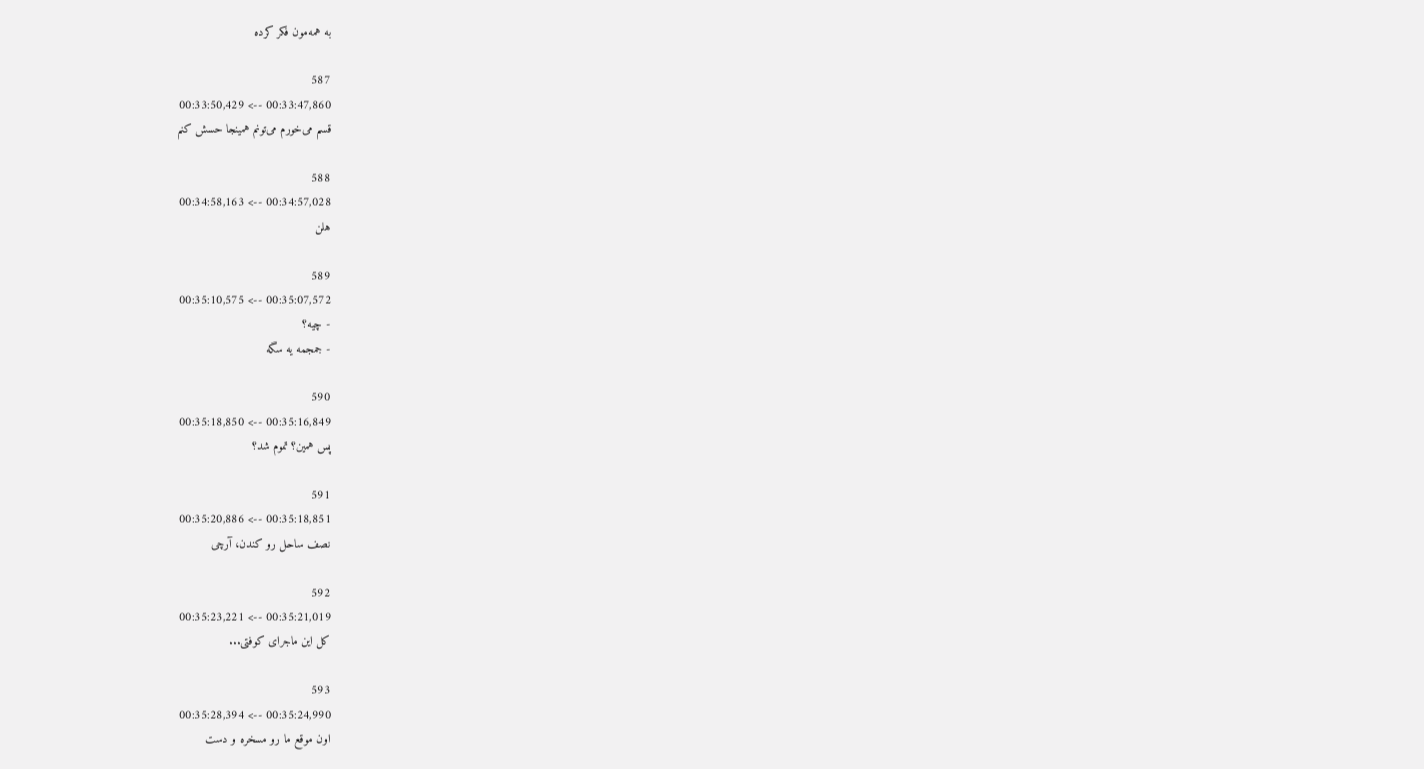به همه‌مون فکر کرده

587
00:33:47,860 --> 00:33:50,429
قسم می‌خورم می‌تونم همینجا حسش کنم

588
00:34:57,028 --> 00:34:58,163
هلن

589
00:35:07,572 --> 00:35:10,575
- چیه؟
- جمجمه یه سگه

590
00:35:16,849 --> 00:35:18,850
پس همین؟ تموم شد؟

591
00:35:18,851 --> 00:35:20,886
نصف ساحل رو کندن، آرچی

592
00:35:21,019 --> 00:35:23,221
کل این ماجرای کوفتی...

593
00:35:24,990 --> 00:35:28,394
اون موقع ما رو مسخره و دست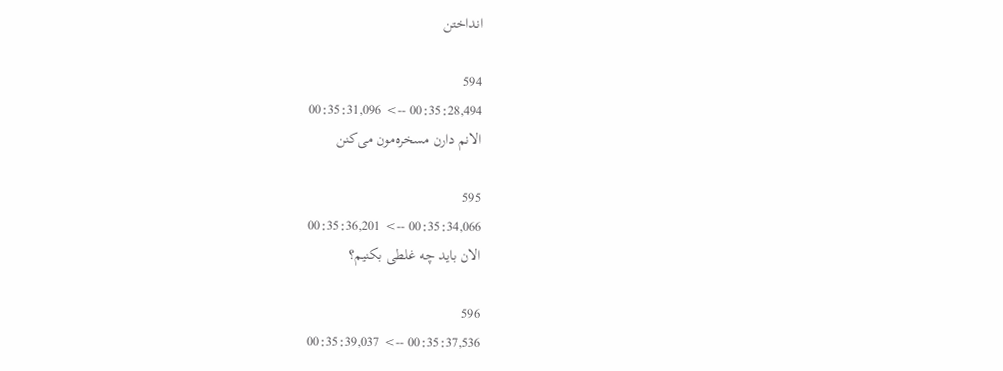انداختن

594
00:35:28,494 --> 00:35:31,096
الانم دارن مسخره‌مون می‌کنن

595
00:35:34,066 --> 00:35:36,201
الان باید چه غلطی بکنیم؟

596
00:35:37,536 --> 00:35:39,037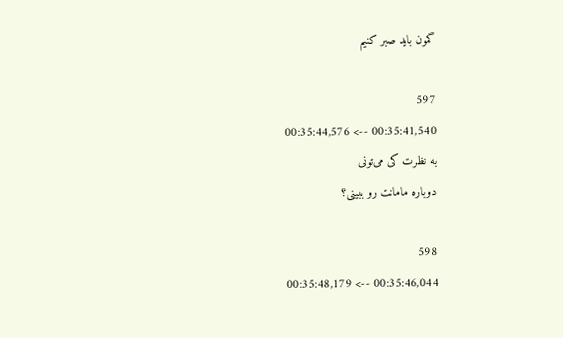گمون باید صبر کنیم

597
00:35:41,540 --> 00:35:44,576
به نظرت کی می‌تونی
دوباره مامانت رو ببینی؟

598
00:35:46,044 --> 00:35:48,179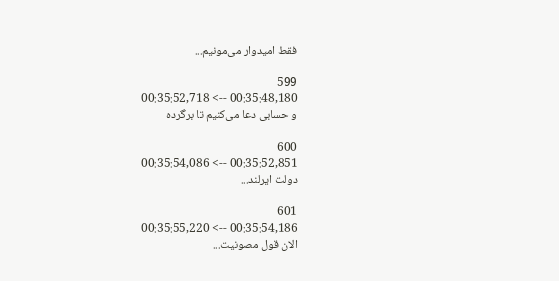فقط امیدوار می‌مونیم...

599
00:35:48,180 --> 00:35:52,718
و حسابی دعا می‌کنیم تا برگرده

600
00:35:52,851 --> 00:35:54,086
دولت ایرلند...

601
00:35:54,186 --> 00:35:55,220
الان قول مصونیت...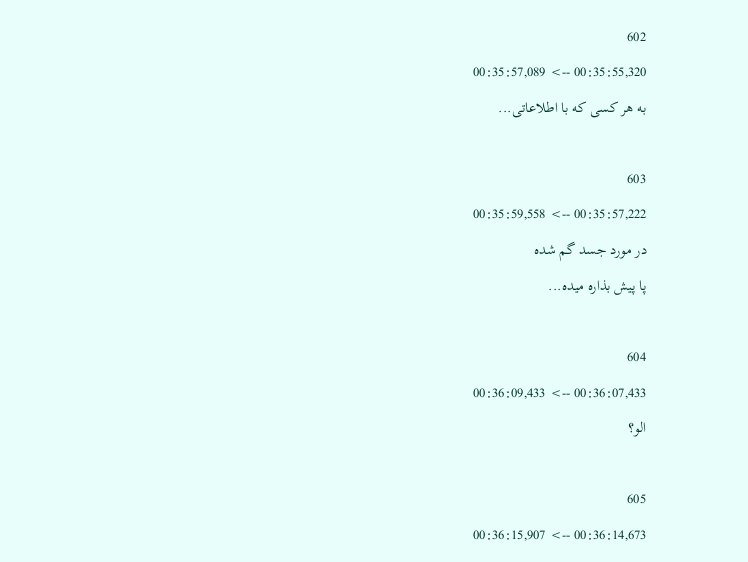602
00:35:55,320 --> 00:35:57,089
به هر کسی که با اطلاعاتی...

603
00:35:57,222 --> 00:35:59,558
در مورد جسد گم شده
پا پیش بذاره میده...

604
00:36:07,433 --> 00:36:09,433
الو؟

605
00:36:14,673 --> 00:36:15,907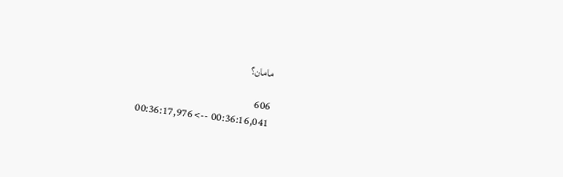مامان؟

606
00:36:16,041 --> 00:36:17,976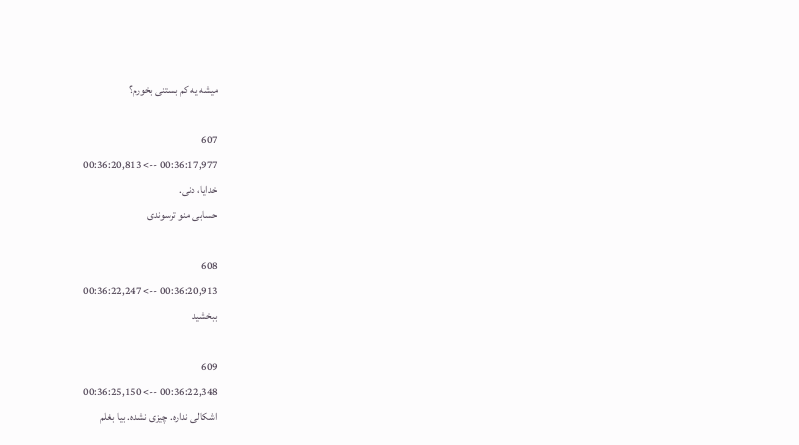میشه یه کم بستنی بخورم؟

607
00:36:17,977 --> 00:36:20,813
خدایا، دنی.
حسابی منو ترسوندی

608
00:36:20,913 --> 00:36:22,247
ببخشید

609
00:36:22,348 --> 00:36:25,150
اشکالی نداره. چیزی نشده. بیا بغلم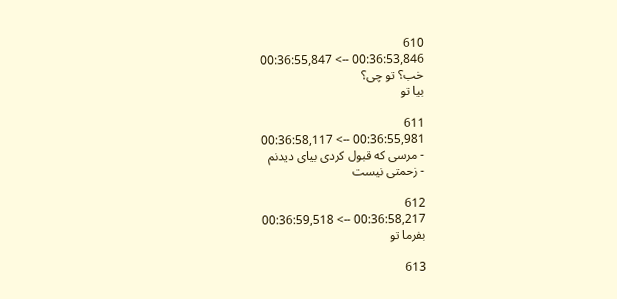610
00:36:53,846 --> 00:36:55,847
خب؟ تو چی؟
بیا تو

611
00:36:55,981 --> 00:36:58,117
- مرسی که قبول کردی بیای دیدنم
- زحمتی نیست

612
00:36:58,217 --> 00:36:59,518
بفرما تو

613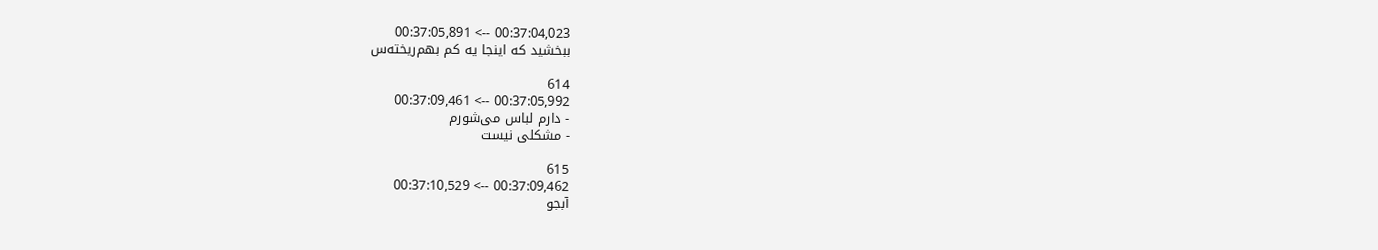00:37:04,023 --> 00:37:05,891
ببخشید که اینجا یه کم بهم‌ریخته‌س

614
00:37:05,992 --> 00:37:09,461
- دارم لباس می‌شورم
- مشکلی نیست

615
00:37:09,462 --> 00:37:10,529
آبجو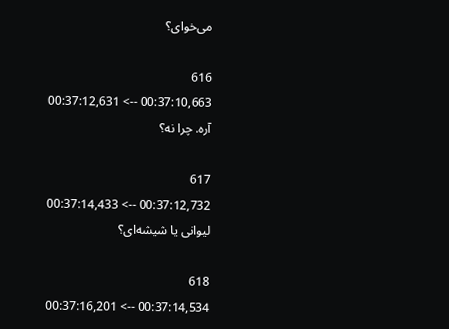می‌خوای؟

616
00:37:10,663 --> 00:37:12,631
آره. چرا نه؟

617
00:37:12,732 --> 00:37:14,433
لیوانی یا شیشه‌ای؟

618
00:37:14,534 --> 00:37:16,201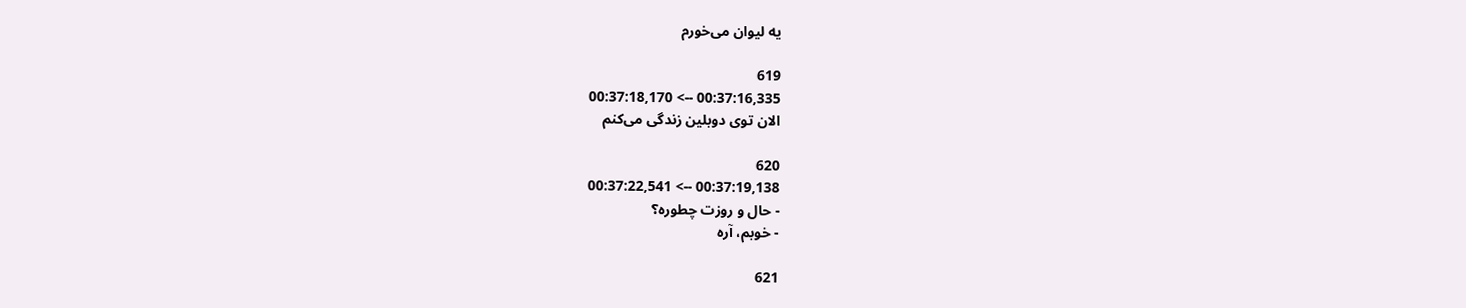یه لیوان می‌خورم

619
00:37:16,335 --> 00:37:18,170
الان توی دوبلین زندگی می‌کنم

620
00:37:19,138 --> 00:37:22,541
- حال و روزت چطوره؟
- خوبم، آره

621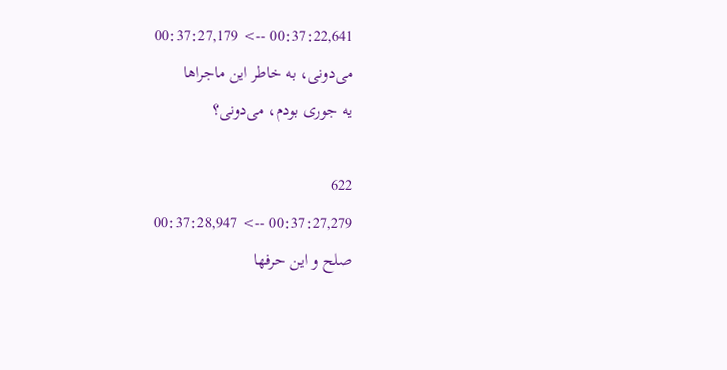00:37:22,641 --> 00:37:27,179
می‌دونی، به خاطر این ماجراها
یه جوری بودم، می‌دونی؟

622
00:37:27,279 --> 00:37:28,947
صلح و این حرفها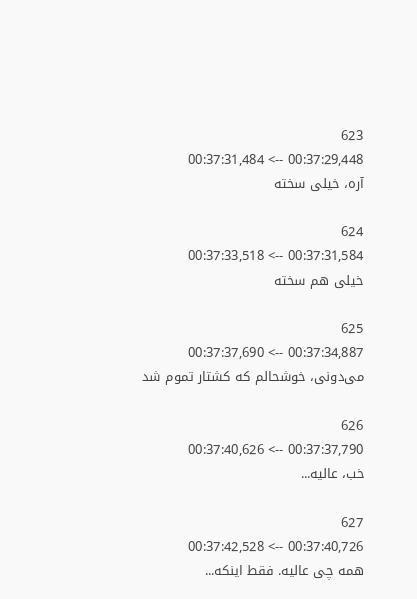623
00:37:29,448 --> 00:37:31,484
آره، خیلی سخته

624
00:37:31,584 --> 00:37:33,518
خیلی هم سخته

625
00:37:34,887 --> 00:37:37,690
می‌دونی، خوشحالم که کشتار تموم شد

626
00:37:37,790 --> 00:37:40,626
خب، عالیه...

627
00:37:40,726 --> 00:37:42,528
همه چی عالیه. فقط اینکه...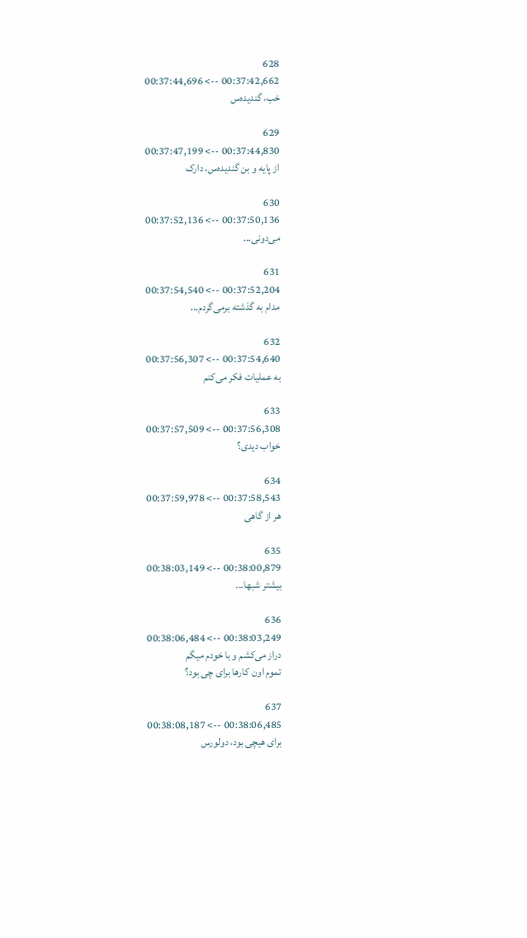628
00:37:42,662 --> 00:37:44,696
خب، گندیده‌س

629
00:37:44,830 --> 00:37:47,199
از پایه و بن گندیده‌س، دارک

630
00:37:50,136 --> 00:37:52,136
می‌دونی...

631
00:37:52,204 --> 00:37:54,540
مدام به گذشته برمی‌گردم...

632
00:37:54,640 --> 00:37:56,307
به عملیات فکر می‌کنم

633
00:37:56,308 --> 00:37:57,509
خواب دیدی؟

634
00:37:58,543 --> 00:37:59,978
هر از گاهی

635
00:38:00,879 --> 00:38:03,149
بیشتر شبها...

636
00:38:03,249 --> 00:38:06,484
دراز می‌کشم و با خودم میگم
تموم اون کارها برای چی بود؟

637
00:38:06,485 --> 00:38:08,187
برای هیچی بود، دولورس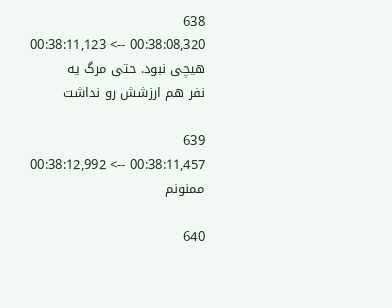638
00:38:08,320 --> 00:38:11,123
هیچی نبود. حتی مرگ یه
نفر هم ارزشش رو نداشت

639
00:38:11,457 --> 00:38:12,992
ممنونم

640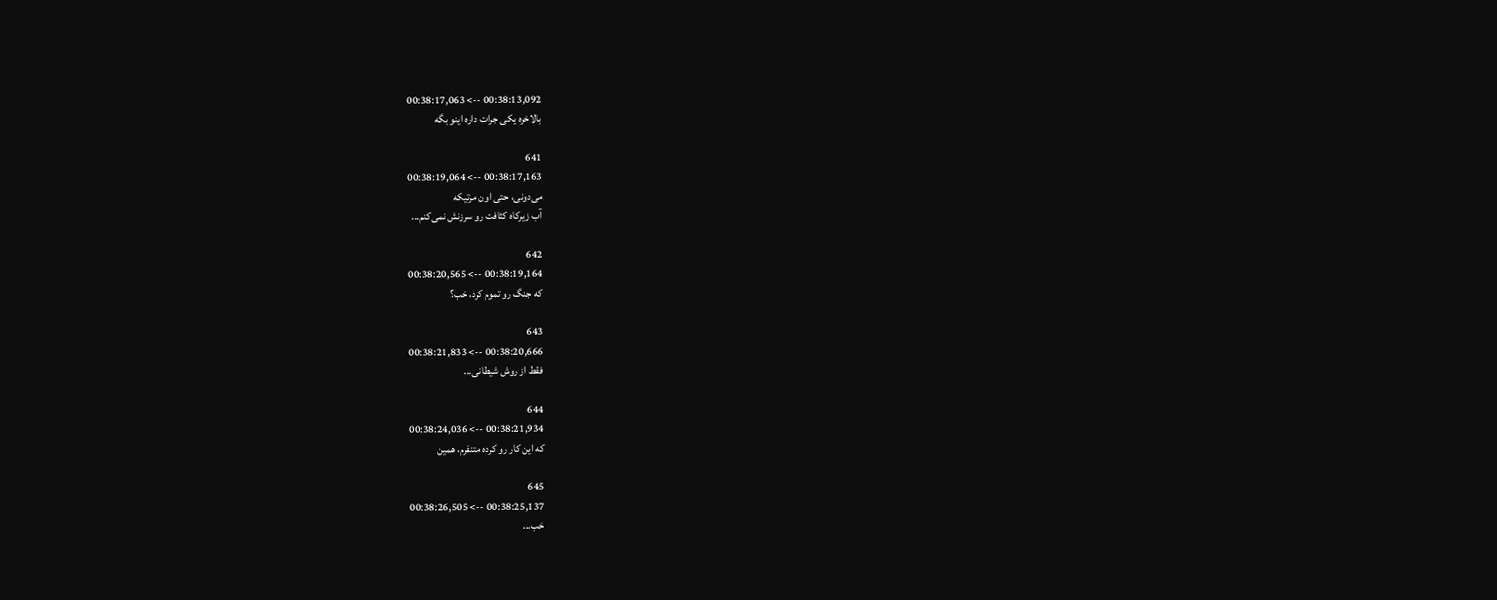00:38:13,092 --> 00:38:17,063
بالاخره یکی جرات داره اینو بگه

641
00:38:17,163 --> 00:38:19,064
می‌دونی، حتی اون مرتیکه
آب زیرکاه کثافت رو سرزنش نمی‌کنم...

642
00:38:19,164 --> 00:38:20,565
که جنگ رو تموم کرد، خب؟

643
00:38:20,666 --> 00:38:21,833
فقط از روش شیطانی...

644
00:38:21,934 --> 00:38:24,036
که این کار رو کرده متنفرم، همین

645
00:38:25,137 --> 00:38:26,505
خب...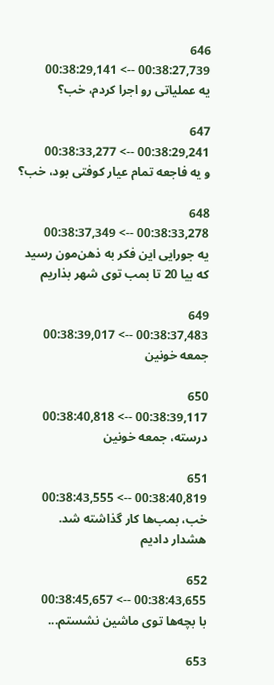646
00:38:27,739 --> 00:38:29,141
یه عملیاتی رو اجرا کردم، خب؟

647
00:38:29,241 --> 00:38:33,277
و یه فاجعه تمام عیار کوفتی بود، خب؟

648
00:38:33,278 --> 00:38:37,349
یه جورایی این فکر به ذهن‌مون رسید
که بیا 20 تا بمب توی شهر بذاریم

649
00:38:37,483 --> 00:38:39,017
جمعه خونین

650
00:38:39,117 --> 00:38:40,818
درسته، جمعه خونین

651
00:38:40,819 --> 00:38:43,555
خب، بمب‌ها کار گذاشته شد.
هشدار دادیم

652
00:38:43,655 --> 00:38:45,657
با بچه‌ها توی ماشین نشستم...

653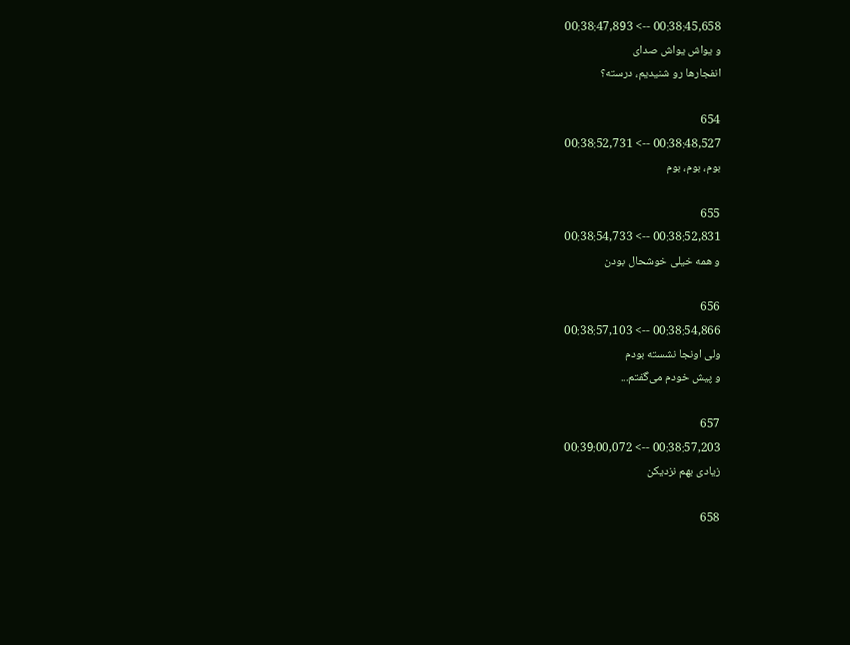00:38:45,658 --> 00:38:47,893
و یواش یواش صدای
انفجارها رو شنیدیم، درسته؟

654
00:38:48,527 --> 00:38:52,731
بوم، بوم، بوم

655
00:38:52,831 --> 00:38:54,733
و همه خیلی خوشحال بودن

656
00:38:54,866 --> 00:38:57,103
ولی اونجا نشسته بودم
و پیش خودم می‌گفتم...

657
00:38:57,203 --> 00:39:00,072
زیادی بهم نزدیکن

658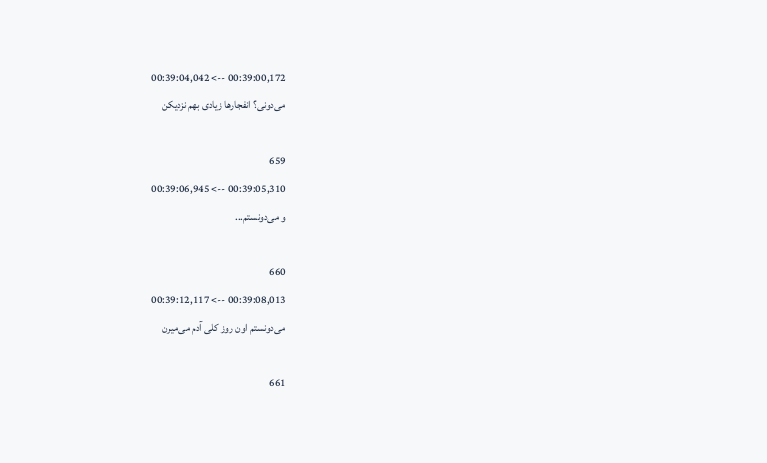00:39:00,172 --> 00:39:04,042
می‌دونی؟ انفجارها زیادی بهم نزدیکن

659
00:39:05,310 --> 00:39:06,945
و می‌دونستم...

660
00:39:08,013 --> 00:39:12,117
می‌دونستم اون روز کلی آدم می‌میرن

661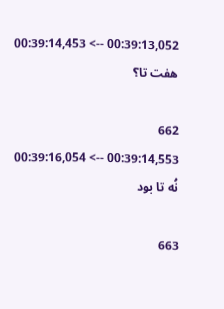00:39:13,052 --> 00:39:14,453
هفت تا؟

662
00:39:14,553 --> 00:39:16,054
نُه تا بود

663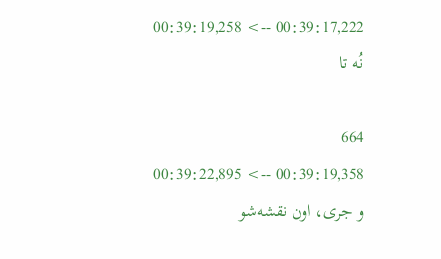00:39:17,222 --> 00:39:19,258
نُه تا

664
00:39:19,358 --> 00:39:22,895
و جری، اون نقشه‌شو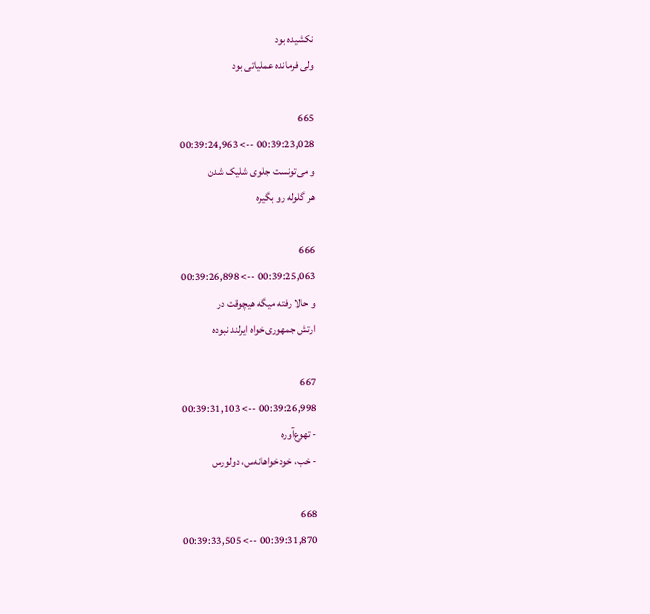نکشیده بود
ولی فرمانده عملیاتی بود

665
00:39:23,028 --> 00:39:24,963
و می‌تونست جلوی شلیک شدن
هر گلوله رو بگیره

666
00:39:25,063 --> 00:39:26,898
و حالا رفته میگه هیچوقت در
ارتش جمهوری‌خواه ایرلند نبوده

667
00:39:26,998 --> 00:39:31,103
- تهوع‌آوره
- خب، خودخواهانه‌س، دولورس

668
00:39:31,870 --> 00:39:33,505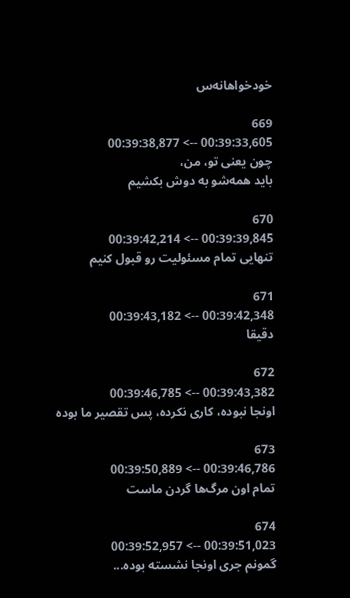خودخواهانه‌س

669
00:39:33,605 --> 00:39:38,877
چون یعنی تو، من،
باید همه‌شو به دوش بکشیم

670
00:39:39,845 --> 00:39:42,214
تنهایی تمام مسئولیت رو قبول کنیم

671
00:39:42,348 --> 00:39:43,182
دقیقا

672
00:39:43,382 --> 00:39:46,785
اونجا نبوده، کاری نکرده، پس تقصیر ما بوده

673
00:39:46,786 --> 00:39:50,889
تمام اون مرگ‌ها گردن ماست

674
00:39:51,023 --> 00:39:52,957
گمونم جری اونجا نشسته بوده...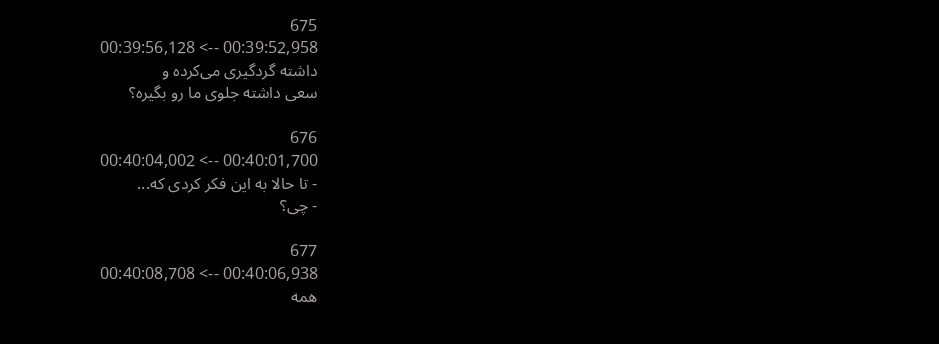675
00:39:52,958 --> 00:39:56,128
داشته گردگیری می‌کرده و
سعی داشته جلوی ما رو بگیره؟

676
00:40:01,700 --> 00:40:04,002
- تا حالا به این فکر کردی که...
- چی؟

677
00:40:06,938 --> 00:40:08,708
همه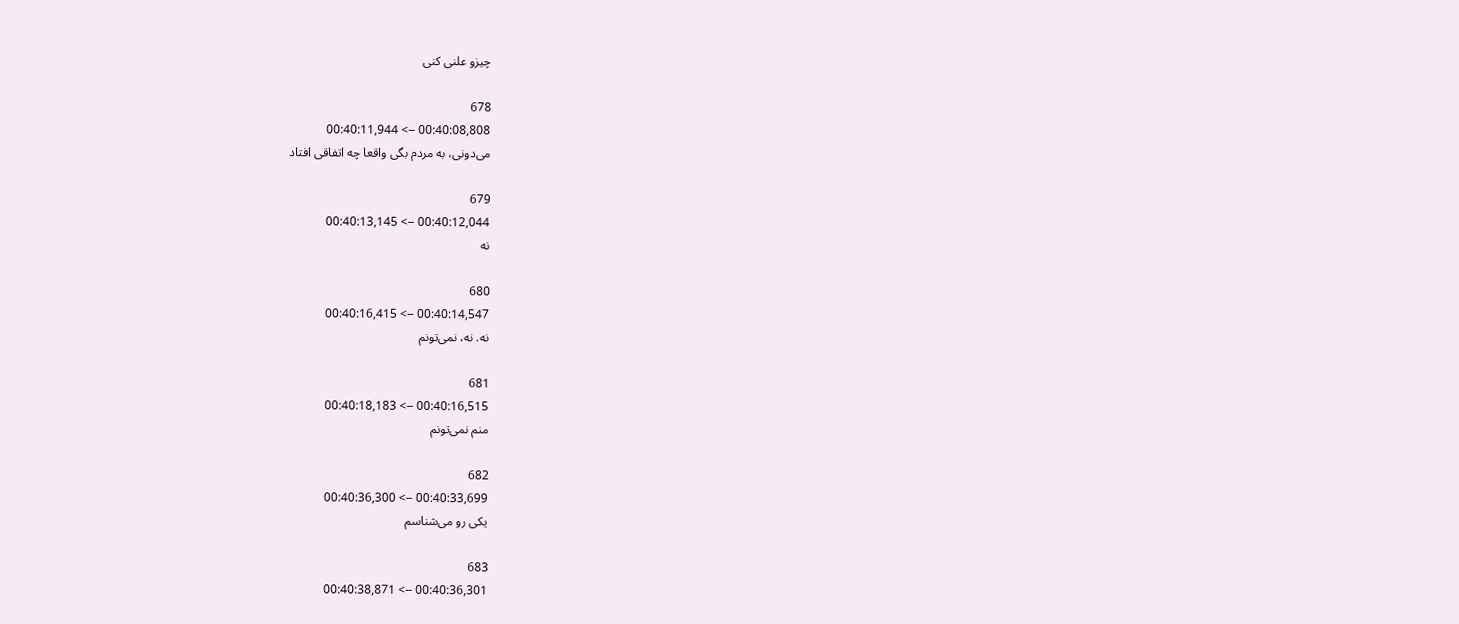چیزو علنی کنی

678
00:40:08,808 --> 00:40:11,944
می‌دونی، به مردم بگی واقعا چه اتفاقی افتاد

679
00:40:12,044 --> 00:40:13,145
نه

680
00:40:14,547 --> 00:40:16,415
نه. نه، نمی‌تونم

681
00:40:16,515 --> 00:40:18,183
منم نمی‌تونم

682
00:40:33,699 --> 00:40:36,300
یکی رو می‌شناسم

683
00:40:36,301 --> 00:40:38,871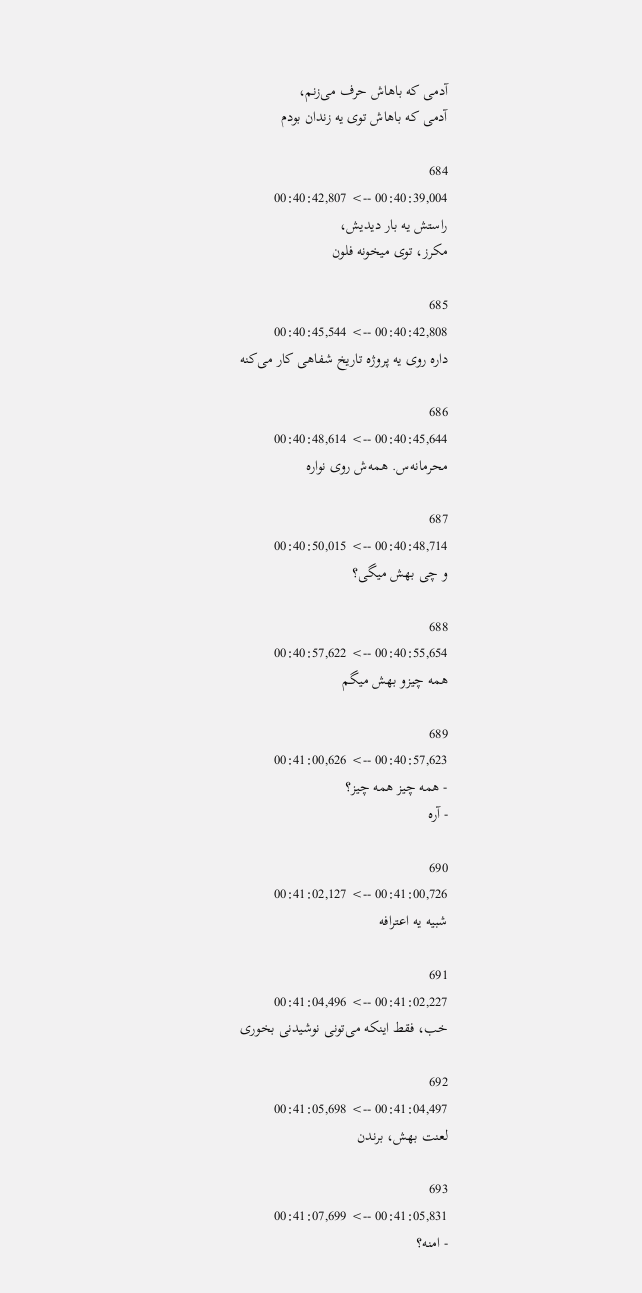آدمی که باهاش حرف می‌زنم،
آدمی که باهاش توی یه زندان بودم

684
00:40:39,004 --> 00:40:42,807
راستش یه بار دیدیش،
مکرز، توی میخونه فلون

685
00:40:42,808 --> 00:40:45,544
داره روی یه پروژه تاریخ شفاهی کار می‌کنه

686
00:40:45,644 --> 00:40:48,614
محرمانه‌س. همه‌ش روی نواره

687
00:40:48,714 --> 00:40:50,015
و چی بهش میگی؟

688
00:40:55,654 --> 00:40:57,622
همه چیزو بهش میگم

689
00:40:57,623 --> 00:41:00,626
- همه چیز همه چیز؟
- آره

690
00:41:00,726 --> 00:41:02,127
شبیه یه اعترافه

691
00:41:02,227 --> 00:41:04,496
خب، فقط اینکه می‌تونی نوشیدنی بخوری

692
00:41:04,497 --> 00:41:05,698
لعنت بهش، برندن

693
00:41:05,831 --> 00:41:07,699
- امنه؟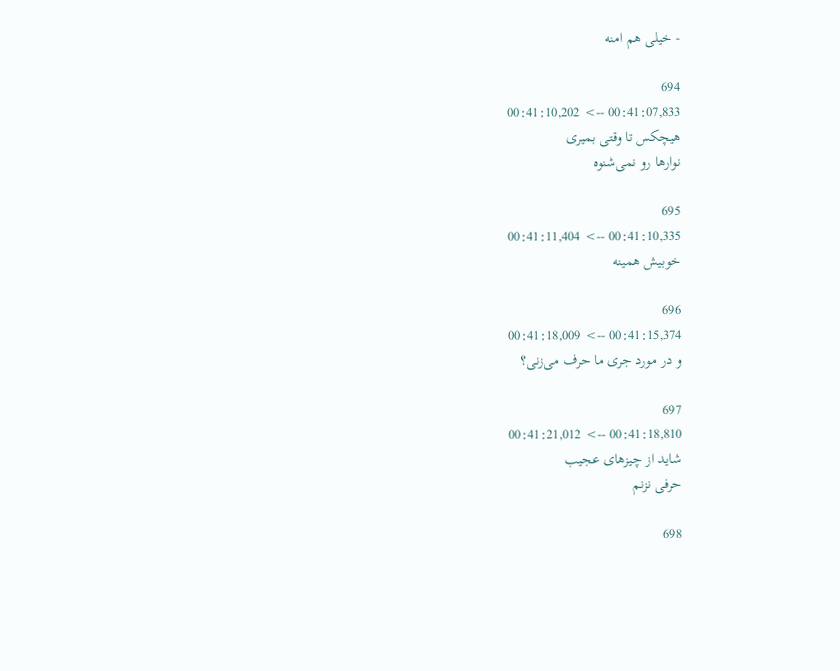- خیلی هم امنه

694
00:41:07,833 --> 00:41:10,202
هیچکس تا وقتی بمیری
نوارها رو نمی‌شنوه

695
00:41:10,335 --> 00:41:11,404
خوبیش همینه

696
00:41:15,374 --> 00:41:18,009
و در مورد جری ما حرف می‌زنی؟

697
00:41:18,810 --> 00:41:21,012
شاید از چیزهای عجیب
حرفی نزنم

698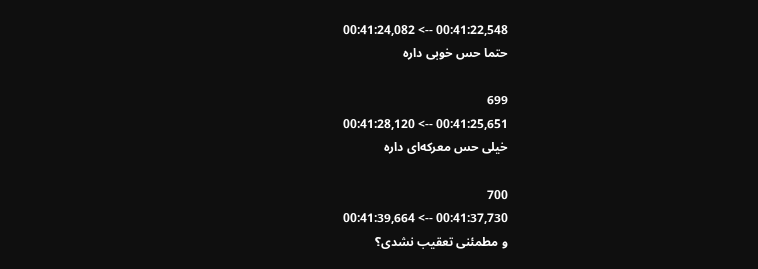00:41:22,548 --> 00:41:24,082
حتما حس خوبی داره

699
00:41:25,651 --> 00:41:28,120
خیلی حس معرکه‌ای داره

700
00:41:37,730 --> 00:41:39,664
و مطمئنی تعقیب نشدی؟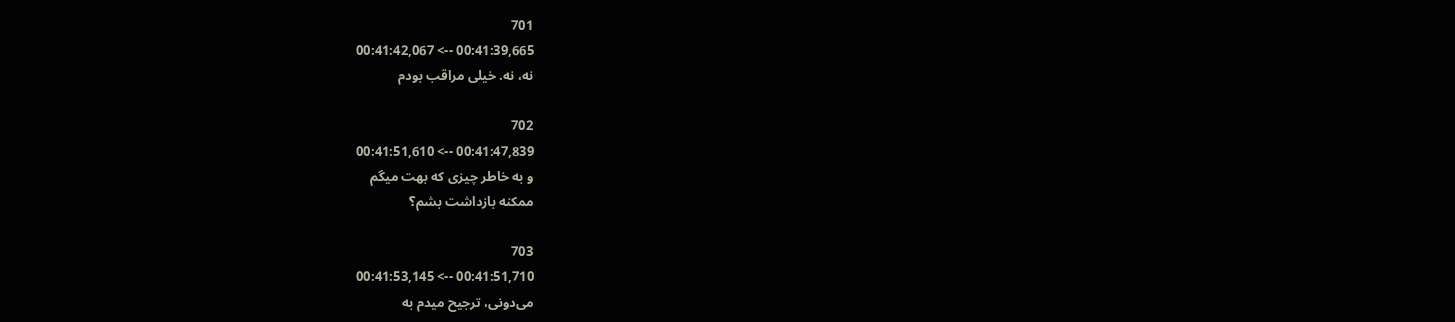701
00:41:39,665 --> 00:41:42,067
نه، نه. خیلی مراقب بودم

702
00:41:47,839 --> 00:41:51,610
و به خاطر چیزی که بهت میگم
ممکنه بازداشت بشم؟

703
00:41:51,710 --> 00:41:53,145
می‌دونی، ترجیح میدم به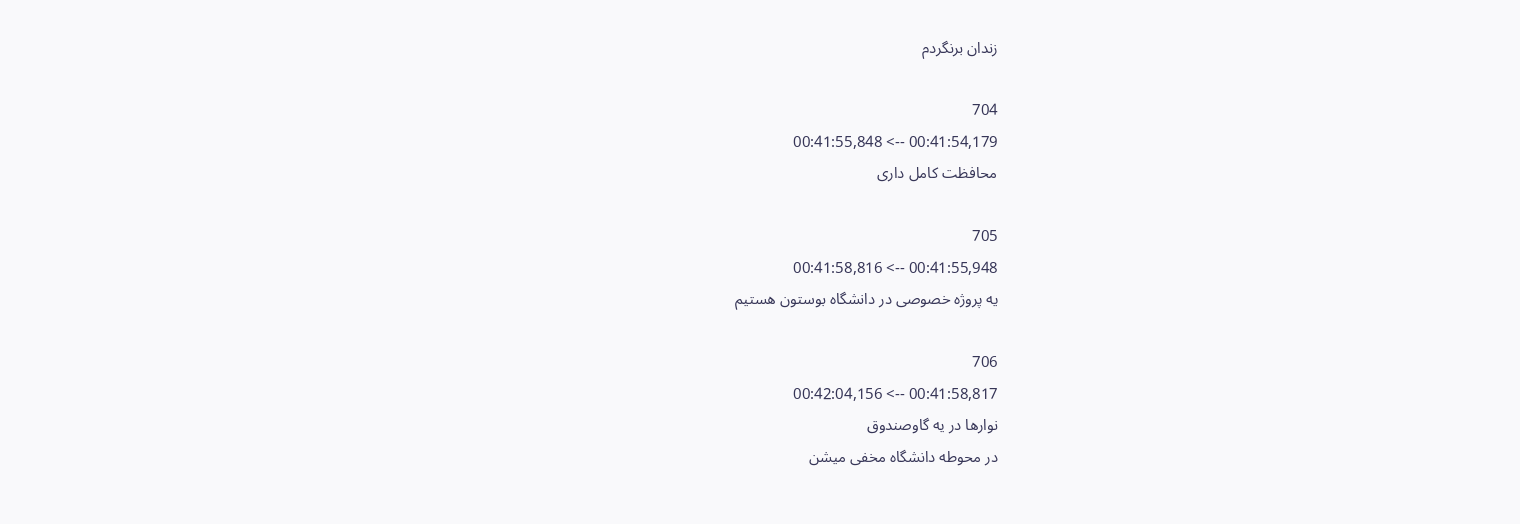زندان برنگردم

704
00:41:54,179 --> 00:41:55,848
محافظت کامل داری

705
00:41:55,948 --> 00:41:58,816
یه پروژه خصوصی در دانشگاه بوستون هستیم

706
00:41:58,817 --> 00:42:04,156
نوارها در یه گاوصندوق
در محوطه دانشگاه مخفی میشن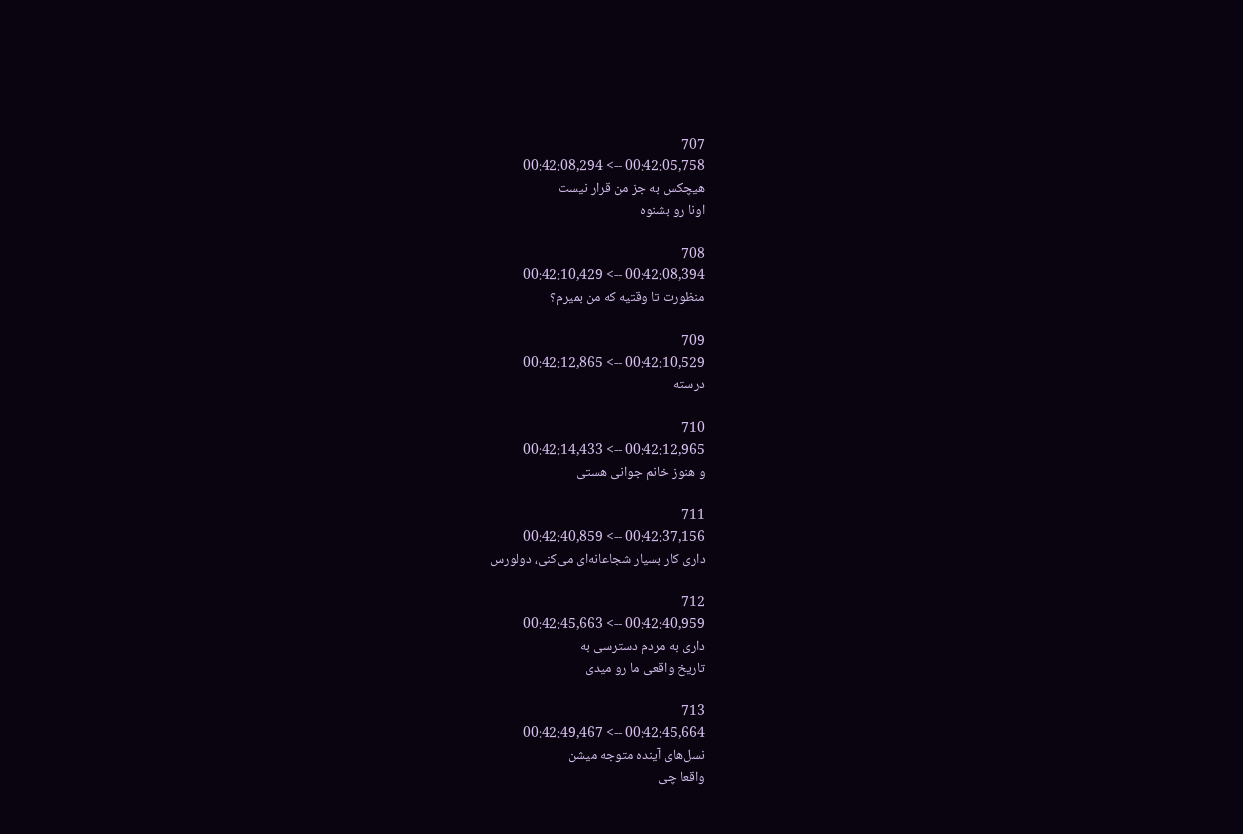707
00:42:05,758 --> 00:42:08,294
هیچکس به جز من قرار نیست
اونا رو بشنوه

708
00:42:08,394 --> 00:42:10,429
منظورت تا وقتیه که من بمیرم؟

709
00:42:10,529 --> 00:42:12,865
درسته

710
00:42:12,965 --> 00:42:14,433
و هنوز خانم جوانی هستی

711
00:42:37,156 --> 00:42:40,859
داری کار بسیار شجاعانه‌ای می‌کنی، دولورس

712
00:42:40,959 --> 00:42:45,663
داری به مردم دسترسی به
تاریخ واقعی ما رو میدی

713
00:42:45,664 --> 00:42:49,467
نسل‌های آینده متوجه میشن
واقعا چی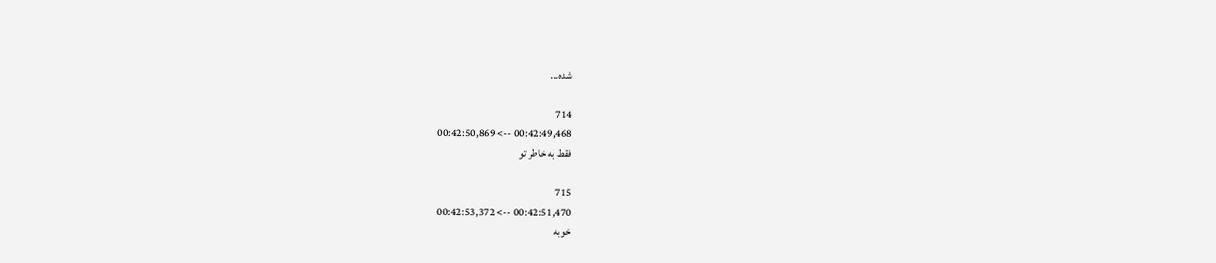شده...

714
00:42:49,468 --> 00:42:50,869
فقط به خاطر تو

715
00:42:51,470 --> 00:42:53,372
خوبه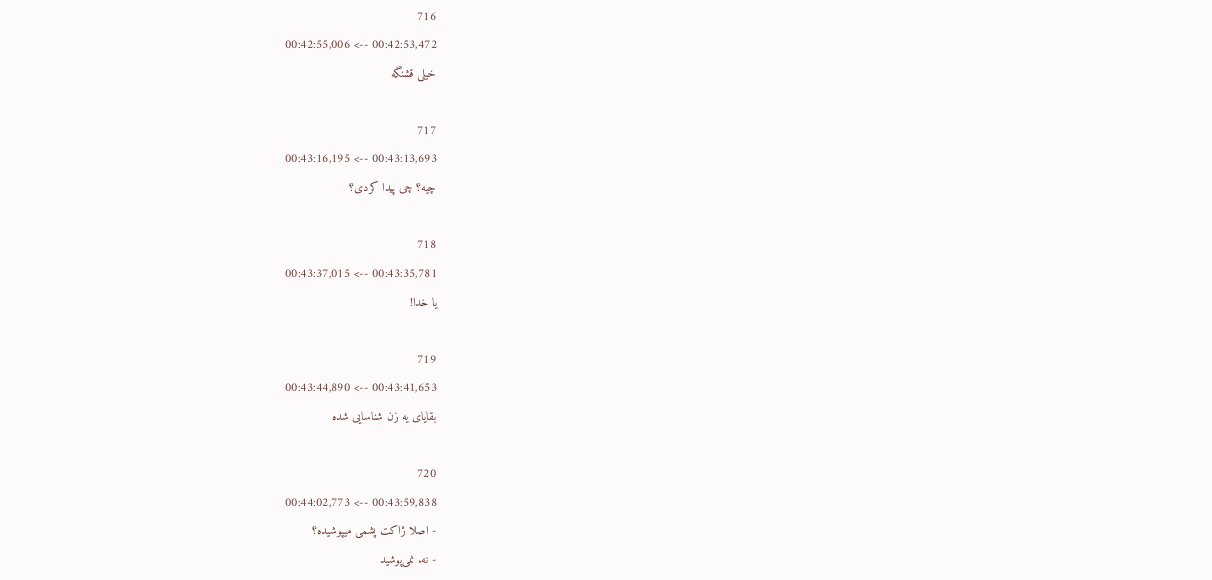716
00:42:53,472 --> 00:42:55,006
خیلی قشنگه

717
00:43:13,693 --> 00:43:16,195
چیه؟ چی پیدا کردی؟

718
00:43:35,781 --> 00:43:37,015
یا خدا!

719
00:43:41,653 --> 00:43:44,890
بقایای یه زن شناسایی شده

720
00:43:59,838 --> 00:44:02,773
- اصلا ژاکت پشمی میپوشیده؟
- نه. نمی‌پوشید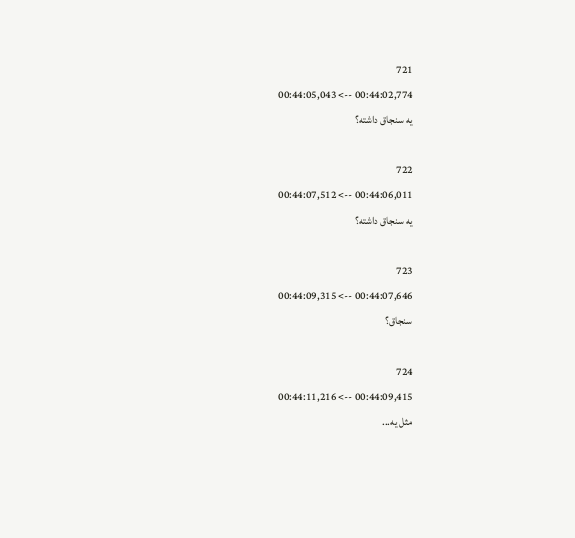721
00:44:02,774 --> 00:44:05,043
یه سنجاق داشته؟

722
00:44:06,011 --> 00:44:07,512
یه سنجاق داشته؟

723
00:44:07,646 --> 00:44:09,315
سنجاق؟

724
00:44:09,415 --> 00:44:11,216
مثل یه...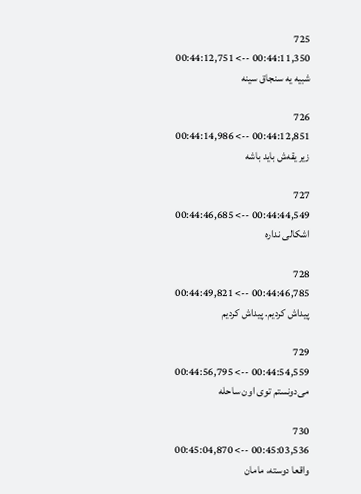725
00:44:11,350 --> 00:44:12,751
شبیه یه سنجاق سینه

726
00:44:12,851 --> 00:44:14,986
زیر یقه‌ش باید باشه

727
00:44:44,549 --> 00:44:46,685
اشکالی نداره

728
00:44:46,785 --> 00:44:49,821
پیداش کردیم. پیداش کردیم

729
00:44:54,559 --> 00:44:56,795
می‌دونستم توی اون ساحله

730
00:45:03,536 --> 00:45:04,870
واقعا دوسته، مامان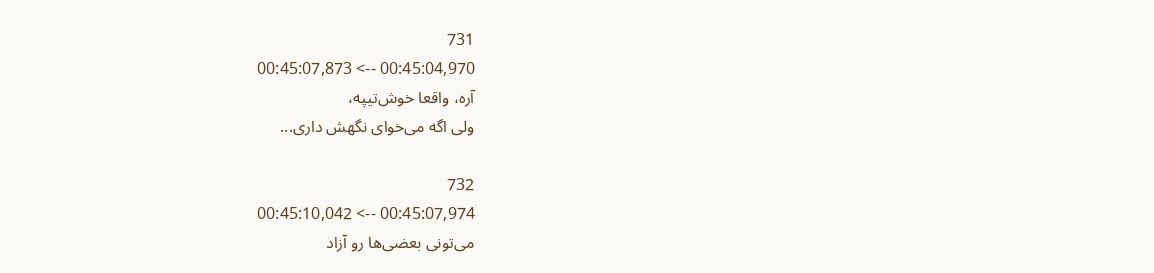731
00:45:04,970 --> 00:45:07,873
آره، واقعا خوش‌تیپه،
ولی اگه می‌خوای نگهش داری...

732
00:45:07,974 --> 00:45:10,042
می‌تونی بعضی‌ها رو آزاد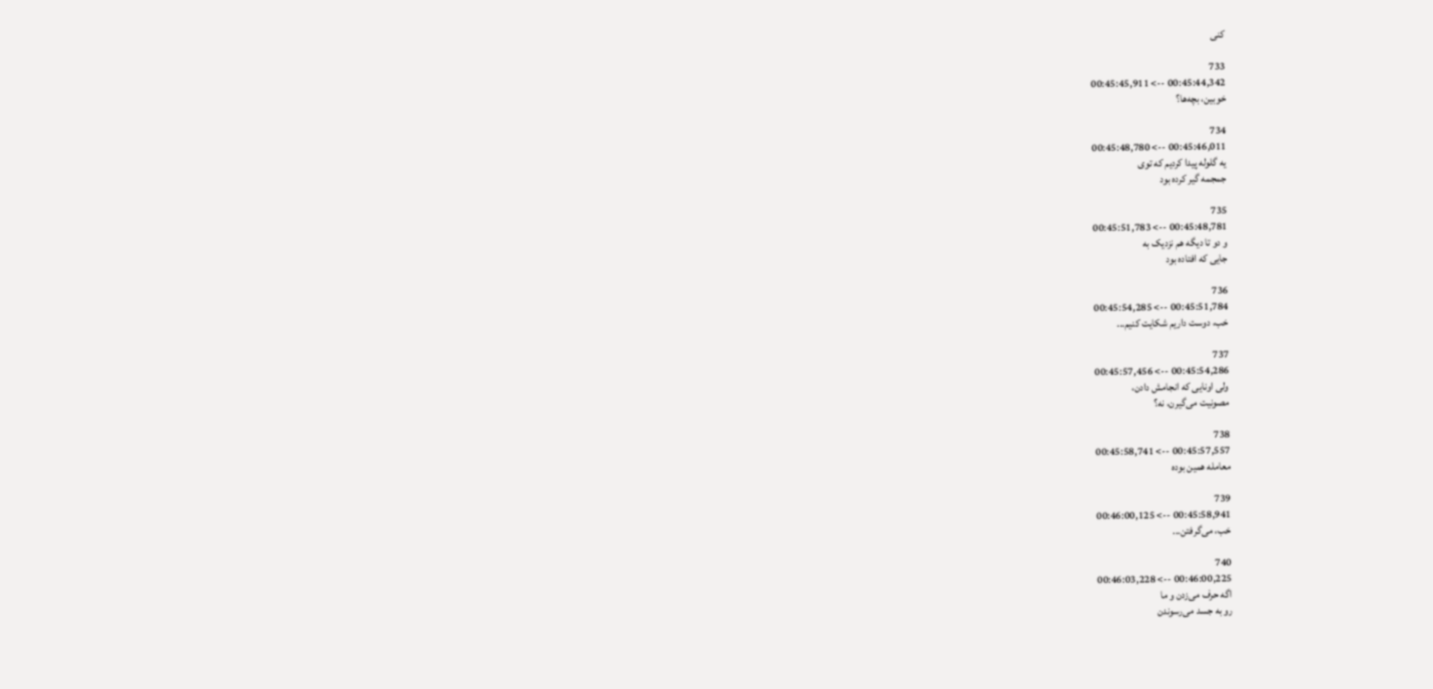کنی

733
00:45:44,342 --> 00:45:45,911
خوبین، بچه‌ها؟

734
00:45:46,011 --> 00:45:48,780
یه گلوله پیدا کردیم که توی
جمجمه گیر کرده بود

735
00:45:48,781 --> 00:45:51,783
و دو تا دیگه هم نزدیک به
جایی که افتاده بود

736
00:45:51,784 --> 00:45:54,285
خب، دوست داریم شکایت کنیم...

737
00:45:54,286 --> 00:45:57,456
ولی اونایی که انجامش دادن،
مصونیت می‌گیرن، نه؟

738
00:45:57,557 --> 00:45:58,741
معامله همین بوده

739
00:45:58,941 --> 00:46:00,125
خب، می‌گرفتن...

740
00:46:00,225 --> 00:46:03,228
اگه حرف می‌زدن و ما
رو به جسد می‌رسوندن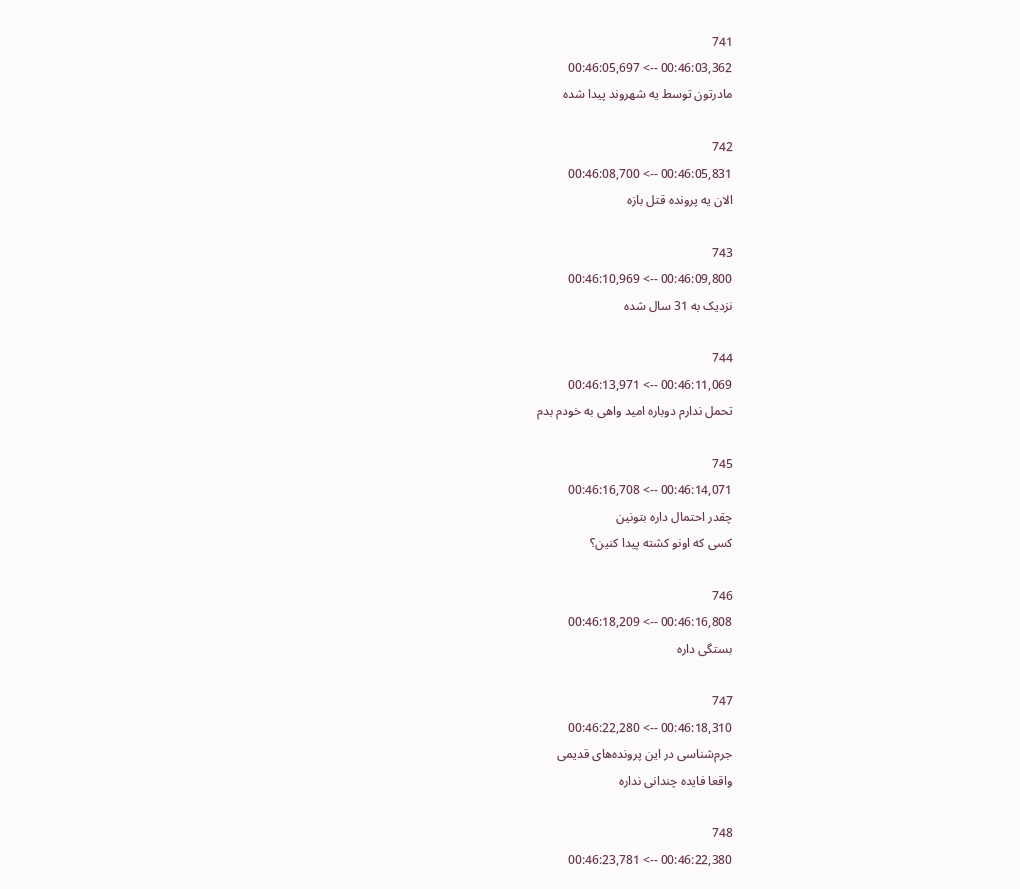741
00:46:03,362 --> 00:46:05,697
مادرتون توسط یه شهروند پیدا شده

742
00:46:05,831 --> 00:46:08,700
الان یه پرونده قتل بازه

743
00:46:09,800 --> 00:46:10,969
نزدیک به 31 سال شده

744
00:46:11,069 --> 00:46:13,971
تحمل ندارم دوباره امید واهی به خودم بدم

745
00:46:14,071 --> 00:46:16,708
چقدر احتمال داره بتونین
کسی که اونو کشته پیدا کنین؟

746
00:46:16,808 --> 00:46:18,209
بستگی داره

747
00:46:18,310 --> 00:46:22,280
جرم‌شناسی در این پرونده‌های قدیمی
واقعا فایده چندانی نداره

748
00:46:22,380 --> 00:46:23,781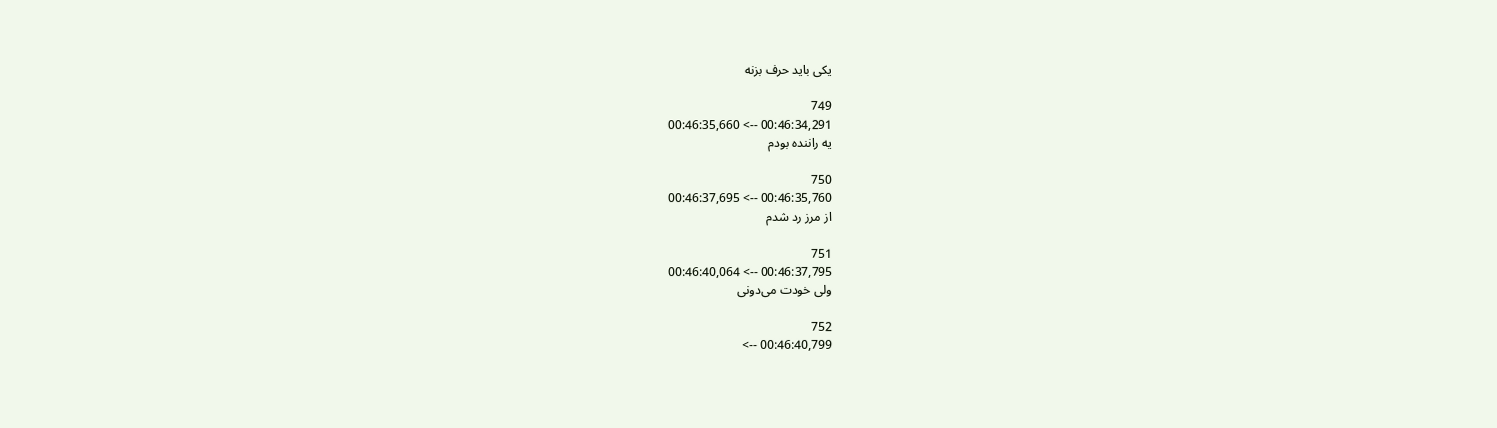یکی باید حرف بزنه

749
00:46:34,291 --> 00:46:35,660
یه راننده بودم

750
00:46:35,760 --> 00:46:37,695
از مرز رد شدم

751
00:46:37,795 --> 00:46:40,064
ولی خودت می‌دونی

752
00:46:40,799 -->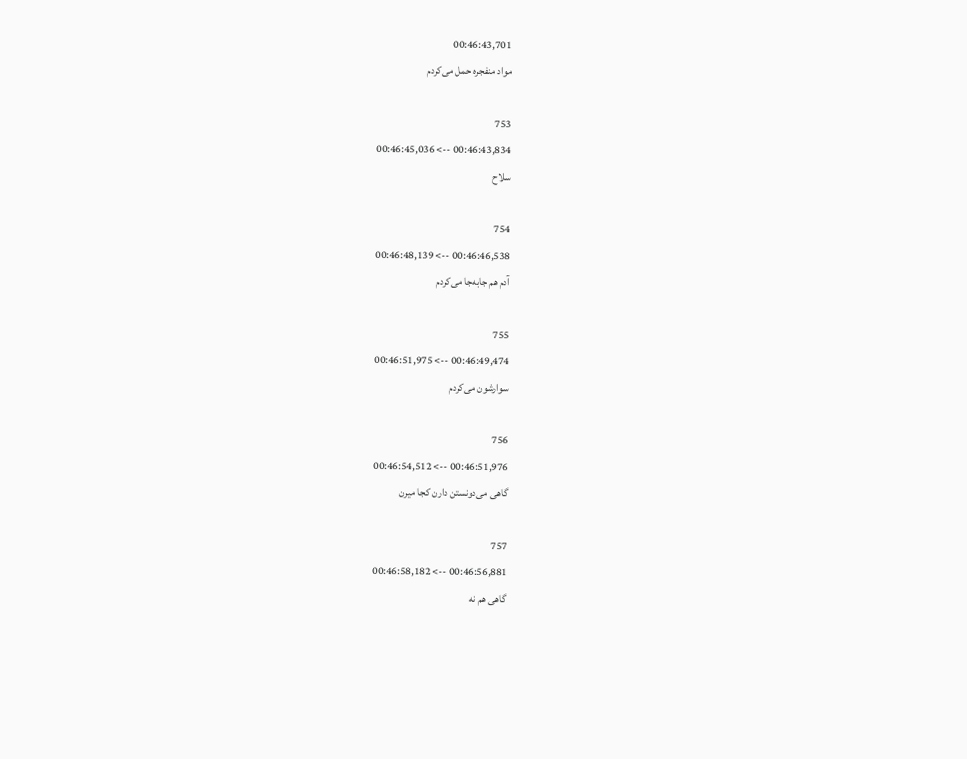00:46:43,701
مواد منفجره حمل می‌کردم

753
00:46:43,834 --> 00:46:45,036
سلاح

754
00:46:46,538 --> 00:46:48,139
آدم هم جابه‌جا می‌کردم

755
00:46:49,474 --> 00:46:51,975
سوارشون می‌کردم

756
00:46:51,976 --> 00:46:54,512
گاهی می‌دونستن دارن کجا میرن

757
00:46:56,881 --> 00:46:58,182
گاهی هم نه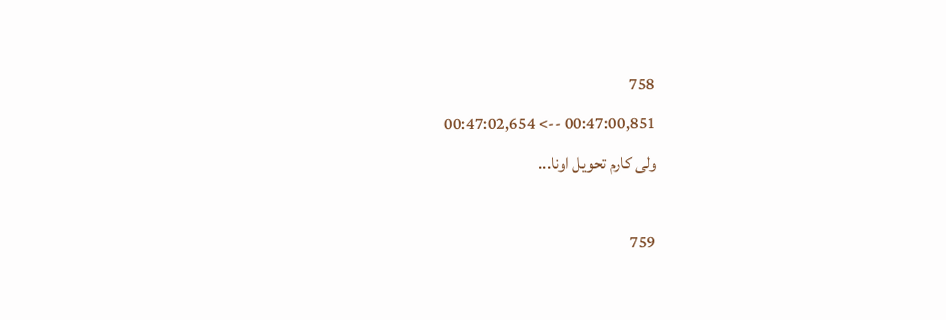758
00:47:00,851 --> 00:47:02,654
ولی کارم تحویل اونا...

759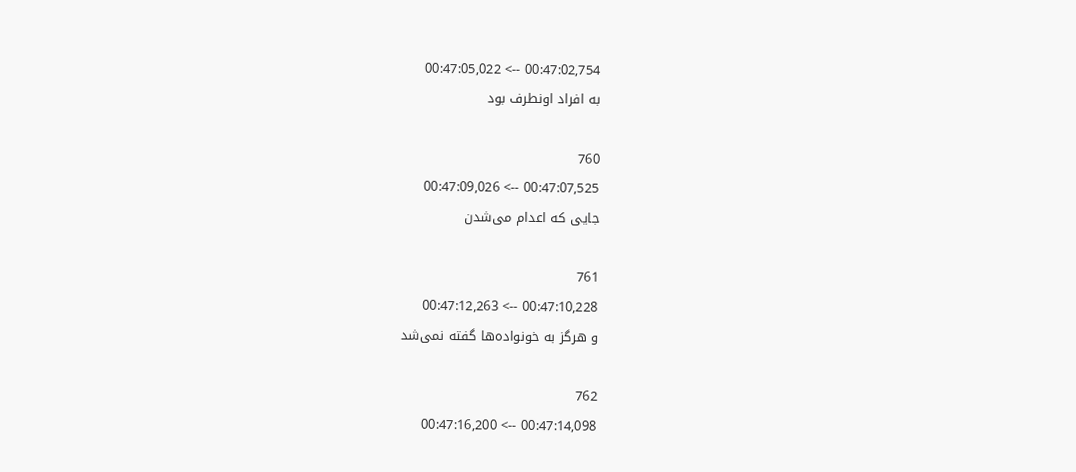00:47:02,754 --> 00:47:05,022
به افراد اونطرف بود

760
00:47:07,525 --> 00:47:09,026
جایی که اعدام می‌شدن

761
00:47:10,228 --> 00:47:12,263
و هرگز به خونواده‌ها گفته نمی‌شد

762
00:47:14,098 --> 00:47:16,200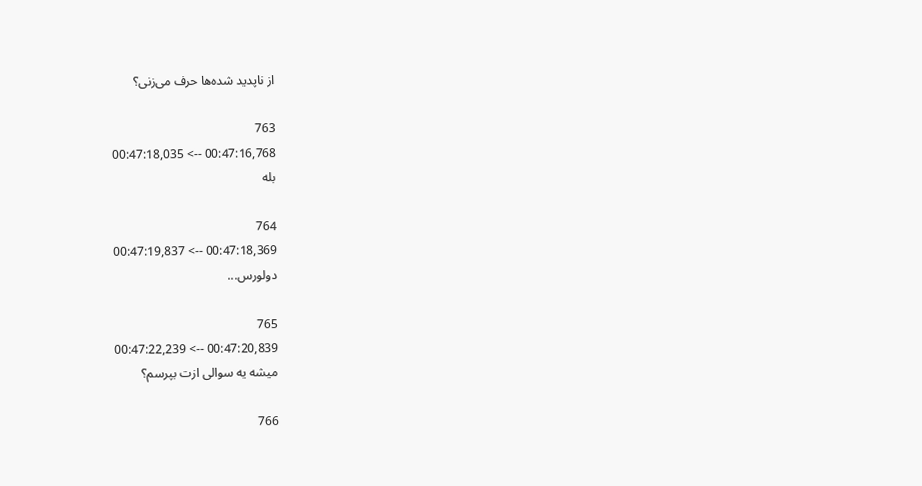از ناپدید شده‌ها حرف می‌زنی؟

763
00:47:16,768 --> 00:47:18,035
بله

764
00:47:18,369 --> 00:47:19,837
دولورس...

765
00:47:20,839 --> 00:47:22,239
میشه یه سوالی ازت بپرسم؟

766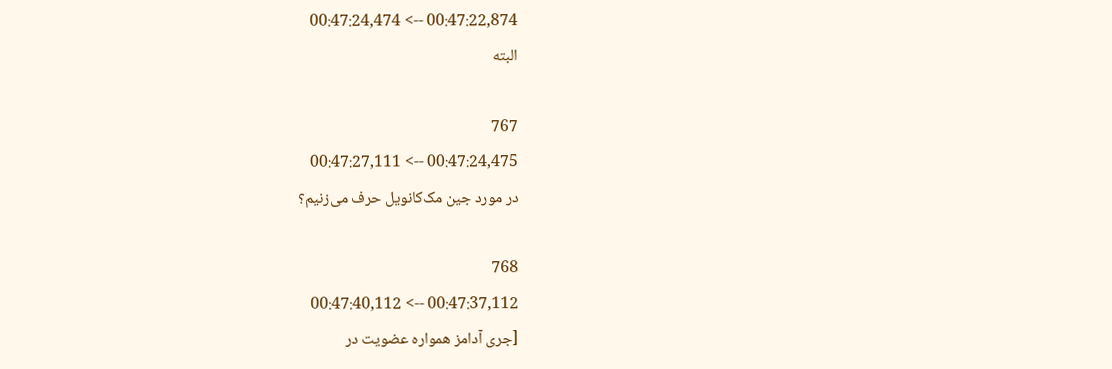00:47:22,874 --> 00:47:24,474
البته

767
00:47:24,475 --> 00:47:27,111
در مورد جین مک‌کانویل حرف می‌زنیم؟

768
00:47:37,112 --> 00:47:40,112
[جری آدامز همواره عضویت در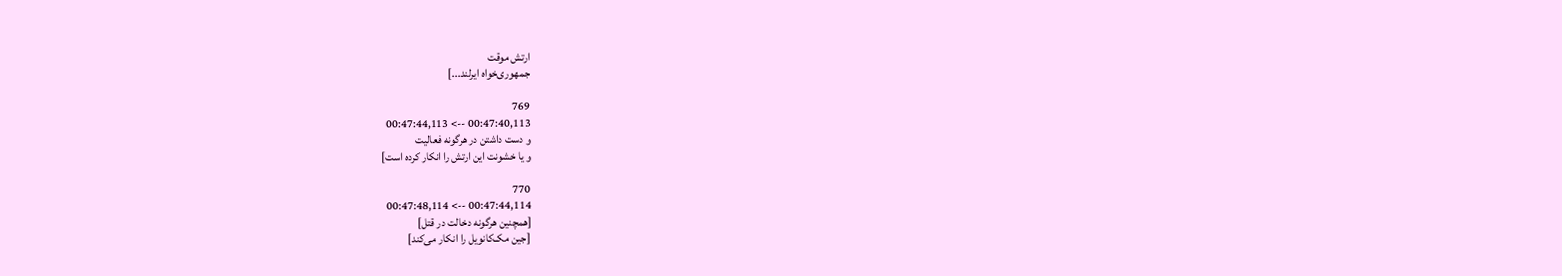ارتش موقت
جمهوری‌خواه ایرلند...]

769
00:47:40,113 --> 00:47:44,113
و دست داشتن در هرگونه فعالیت
و یا خشونت این ارتش را انکار کرده است]

770
00:47:44,114 --> 00:47:48,114
[همچنین هرگونه دخالت در قتل]
[جین مک‌کانویل را انکار می‌کند]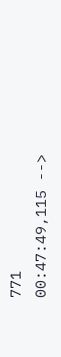771
00:47:49,115 -->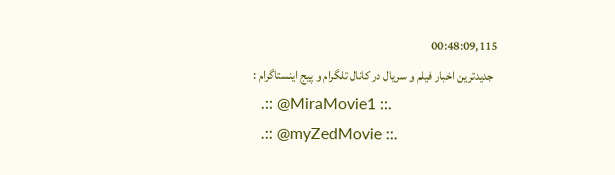00:48:09,115
  جديدترين اخبار فيلم و سريال در کانال تلگرام و پیج اینستاگرام :
  .:: @MiraMovie1 ::.
  .:: @myZedMovie ::.